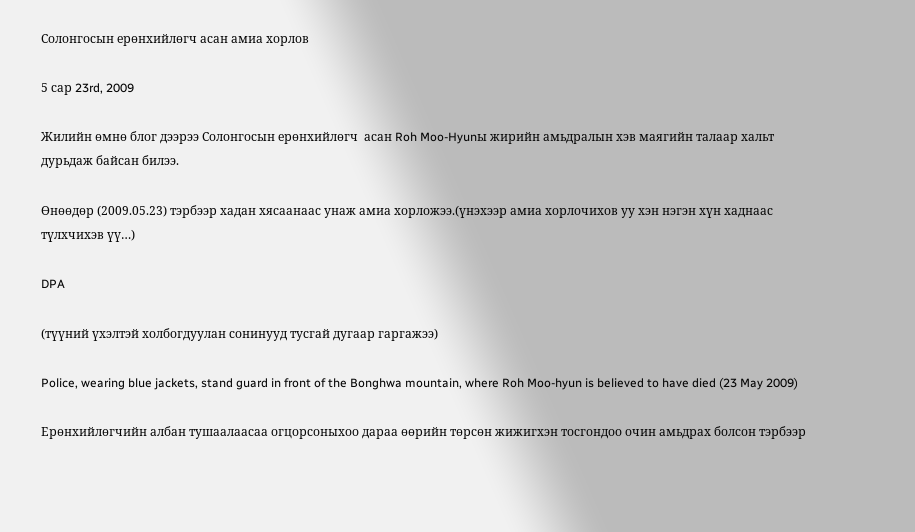Солонгосын ерөнхийлөгч асан амиа хорлов

5 сар 23rd, 2009

Жилийн өмнө блог дээрээ Солонгосын ерөнхийлөгч  асан Roh Moo-Hyunы жирийн амьдралын хэв маягийн талаар хальт дурьдаж байсан билээ.

Өнөөдөр (2009.05.23) тэрбээр хадан хясаанаас унаж амиа хорложээ.(үнэхээр амиа хорлочихов уу хэн нэгэн хүн хаднаас түлхчихэв үү…)

DPA

(түүний үхэлтэй холбогдуулан сонинууд тусгай дугаар гаргажээ)

Police, wearing blue jackets, stand guard in front of the Bonghwa mountain, where Roh Moo-hyun is believed to have died (23 May 2009)

Ерөнхийлөгчийн албан тушаалаасаа огцорсоныхоо дараа өөрийн төрсөн жижигхэн тосгондоо очин амьдрах болсон тэрбээр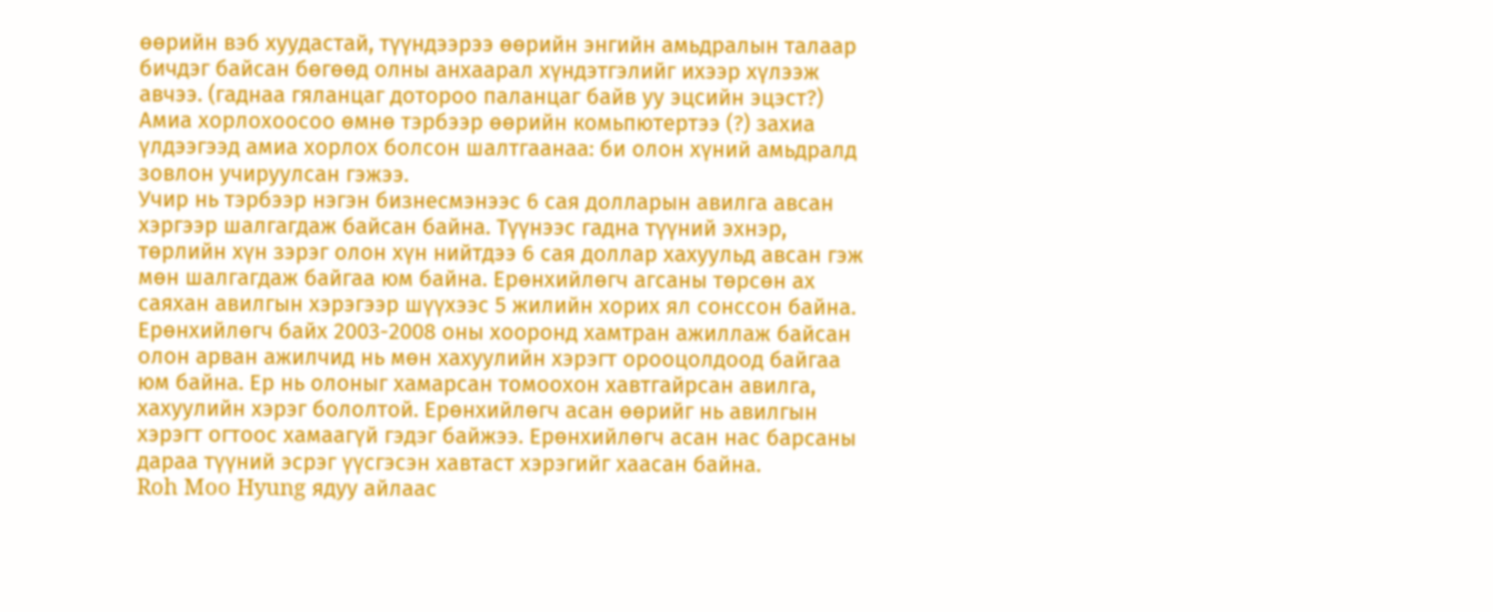өөрийн вэб хуудастай, түүндээрээ өөрийн энгийн амьдралын талаар бичдэг байсан бөгөөд олны анхаарал хүндэтгэлийг ихээр хүлээж авчээ. (гаднаа гяланцаг дотороо паланцаг байв уу эцсийн эцэст?)
Амиа хорлохоосоо өмнө тэрбээр өөрийн комьпютертээ (?) захиа үлдээгээд амиа хорлох болсон шалтгаанаа: би олон хүний амьдралд зовлон учируулсан гэжээ.
Учир нь тэрбээр нэгэн бизнесмэнээс 6 сая долларын авилга авсан хэргээр шалгагдаж байсан байна. Түүнээс гадна түүний эхнэр,  төрлийн хүн зэрэг олон хүн нийтдээ 6 сая доллар хахуульд авсан гэж мөн шалгагдаж байгаа юм байна. Ерөнхийлөгч агсаны төрсөн ах саяхан авилгын хэрэгээр шүүхээс 5 жилийн хорих ял сонссон байна. Ерөнхийлөгч байх 2003-2008 оны хооронд хамтран ажиллаж байсан  олон арван ажилчид нь мөн хахуулийн хэрэгт орооцолдоод байгаа юм байна. Ер нь олоныг хамарсан томоохон хавтгайрсан авилга, хахуулийн хэрэг бололтой. Ерөнхийлөгч асан өөрийг нь авилгын хэрэгт огтоос хамаагүй гэдэг байжээ. Ерөнхийлөгч асан нас барсаны дараа түүний эсрэг үүсгэсэн хавтаст хэрэгийг хаасан байна.
Roh Moo Hyung ядуу айлаас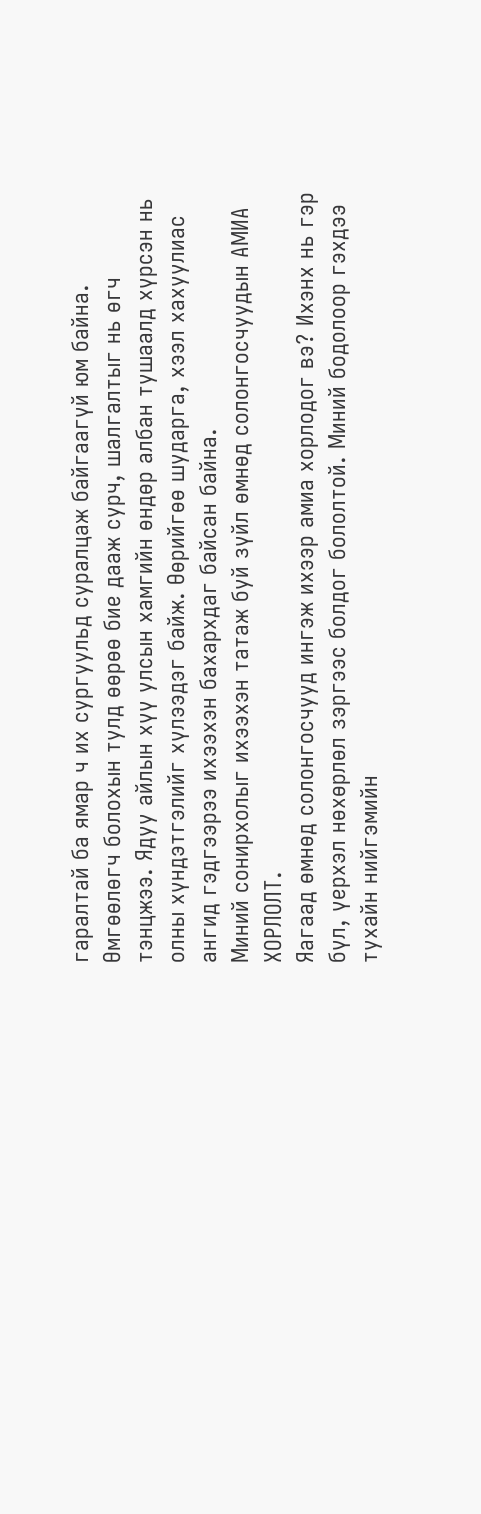гаралтай ба ямар ч их сургуульд суралцаж байгаагүй юм байна. Өмгөөлөгч болохын тулд өөрөө бие дааж сурч, шалгалтыг нь өгч тэнцжээ. Ядуу айлын хүү улсын хамгийн өндөр албан тушаалд хүрсэн нь олны хүндэтгэлийг хүлээдэг байж. Өөрийгөө шударга, хээл хахуулиас ангид гэдгээрээ ихээхэн бахархдаг байсан байна.
Миний сонирхолыг ихээхэн татаж буй зүйл өмнөд солонгосчуудын АМИА ХОРЛОЛТ.
Яагаад өмнөд солонгосчууд ингэж ихээр амиа хорлодог вэ? Ихэнх нь гэр бүл, үерхэл нөхөрлөл зэргээс болдог бололтой. Миний бодолоор гэхдээ тухайн нийгэмийн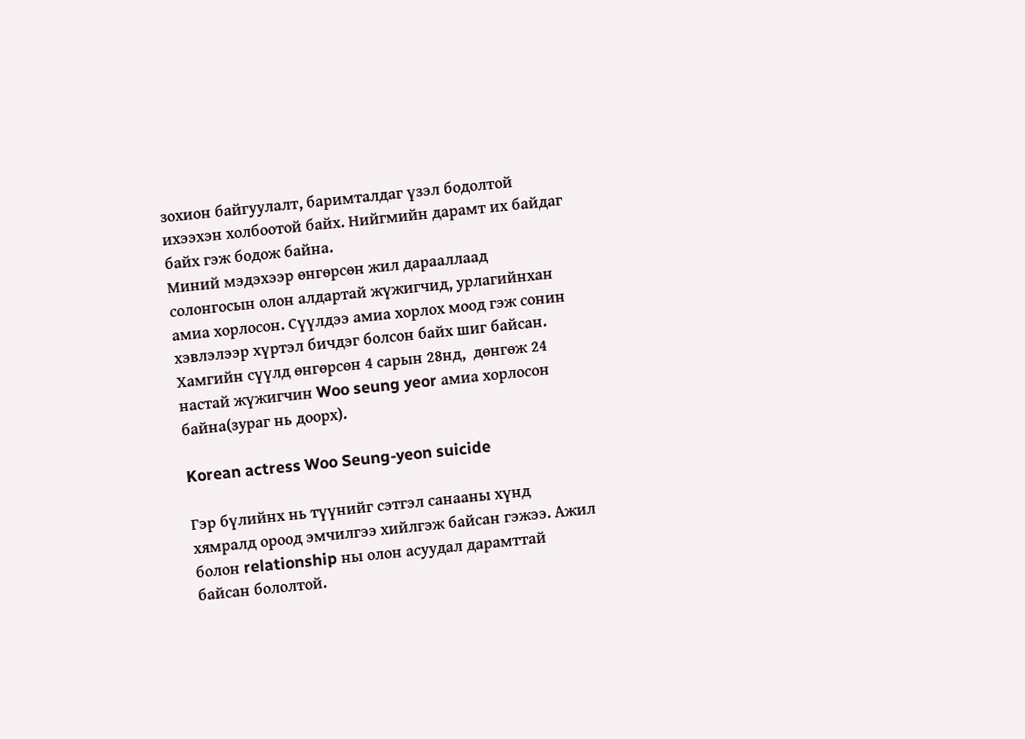зохион байгуулалт, баримталдаг үзэл бодолтой ихээхэн холбоотой байх. Нийгмийн дарамт их байдаг байх гэж бодож байна.
Миний мэдэхээр өнгөрсөн жил дарааллаад солонгосын олон алдартай жүжигчид, урлагийнхан амиа хорлосон. Сүүлдээ амиа хорлох моод гэж сонин хэвлэлээр хүртэл бичдэг болсон байх шиг байсан.
Хамгийн сүүлд өнгөрсөн 4 сарын 28нд,  дөнгөж 24 настай жүжигчин Woo seung yeor амиа хорлосон байна(зураг нь доорх).

Korean actress Woo Seung-yeon suicide

Гэр бүлийнх нь түүнийг сэтгэл санааны хүнд хямралд ороод эмчилгээ хийлгэж байсан гэжээ. Ажил болон relationship ны олон асуудал дарамттай байсан бололтой.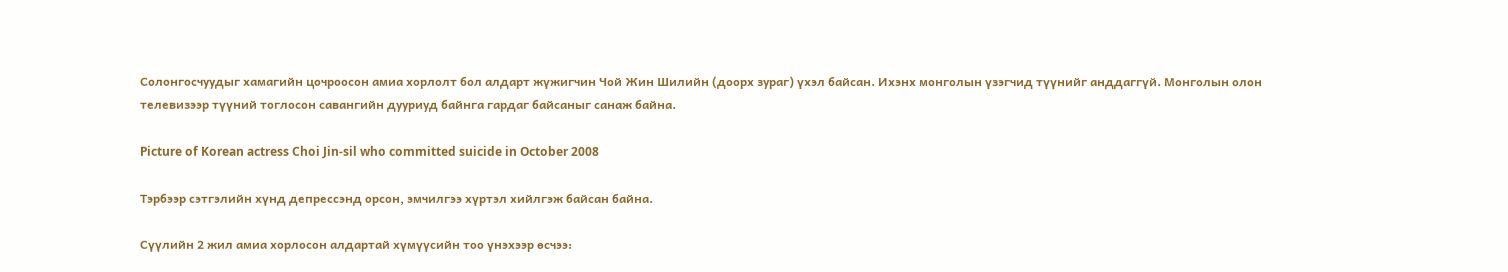Солонгосчуудыг хамагийн цочроосон амиа хорлолт бол алдарт жүжигчин Чой Жин Шилийн (доорх зураг) үхэл байсан. Ихэнх монголын үзэгчид түүнийг анддаггүй. Монголын олон телевизээр түүний тоглосон савангийн дууриуд байнга гардаг байсаныг санаж байна.

Picture of Korean actress Choi Jin-sil who committed suicide in October 2008

Тэрбээр сэтгэлийн хүнд депрессэнд орсон, эмчилгээ хүртэл хийлгэж байсан байна.

Сүүлийн 2 жил амиа хорлосон алдартай хүмүүсийн тоо үнэхээр өсчээ: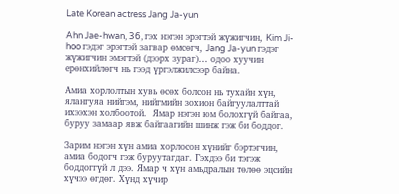Late Korean actress Jang Ja-yun

Ahn Jae-hwan, 36, гэх нэгэн эрэгтэй жүжигчин, Kim Ji-hoo гэдэг эрэгтэй загвар өмсөгч, Jang Ja-yun гэдэг жүжигчин эмэгтэй (дээрх зураг)… одоо хуучин ерөнхийлөгч нь гээд үргэлжилсээр байна.

Амиа хорлолтын хувь өсөх болсон нь тухайн хүн, ялангуяа нийгэм, нийгмийн зохион байгуулалттай ихээхэн холбоотой.  Ямар нэгэн юм болохгүй байгаа, буруу замаар явж байгаагийн шинж гэж би боддог.

Зарим нэгэн хүн амиа хорлосон хүнийг бэртэгчин, амиа бодогч гэж буруутагдаг. Гэхдээ би тэгэж боддоггүй л дээ. Ямар ч хүн амьдралын төлөө эцсийн хүчээ өгдөг. Хүнд хүчир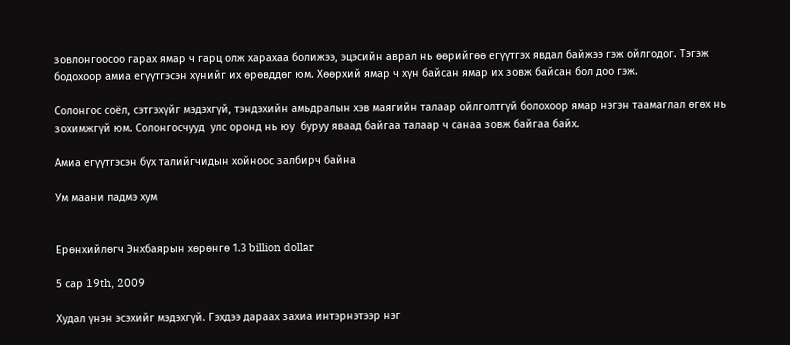зовлонгоосоо гарах ямар ч гарц олж харахаа болижээ, эцэсийн аврал нь өөрийгөө егүүтгэх явдал байжээ гэж ойлгодог. Тэгэж бодохоор амиа егүүтгэсэн хүнийг их өрөвддөг юм. Хөөрхий ямар ч хүн байсан ямар их зовж байсан бол доо гэж.

Солонгос соёл, сэтгэхүйг мэдэхгүй, тэндэхийн амьдралын хэв маягийн талаар ойлголтгүй болохоор ямар нэгэн таамаглал өгөх нь зохимжгүй юм. Солонгосчууд  улс оронд нь юу  буруу яваад байгаа талаар ч санаа зовж байгаа байх.

Амиа егүүтгэсэн бүх талийгчидын хойноос залбирч байна

Ум маани падмэ хум


Ерөнхийлөгч Энхбаярын хөрөнгө 1.3 billion dollar

5 сар 19th, 2009

Худал үнэн эсэхийг мэдэхгүй. Гэхдээ дараах захиа интэрнэтээр нэг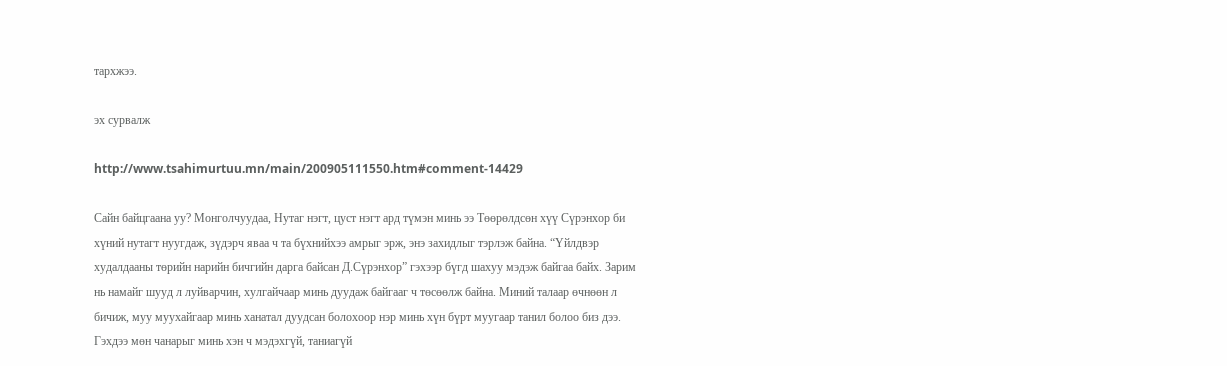тархжээ.

эх сурвалж

http://www.tsahimurtuu.mn/main/200905111550.htm#comment-14429

Сайн байцгаана уу? Монголчуудаа, Нутаг нэгт, цуст нэгт ард түмэн минь ээ Төөрөлдсөн хүү Сүрэнхор би хүний нутагт нуугдаж, зүдэрч яваа ч та бүхнийхээ амрыг эрж, энэ захидлыг тэрлэж байна. “Үйлдвэр худалдааны төрийн нарийн бичгийн дарга байсан Д.Сүрэнхор” гэхээр бүгд шахуу мэдэж байгаа байх. Зарим нь намайг шууд л луйварчин, хулгайчаар минь дуудаж байгааг ч төсөөлж байна. Миний талаар өчнөөн л бичиж, муу муухайгаар минь ханатал дуудсан болохоор нэр минь хүн бүрт муугаар танил болоо биз дээ. Гэхдээ мөн чанарыг минь хэн ч мэдэхгүй, таниагүй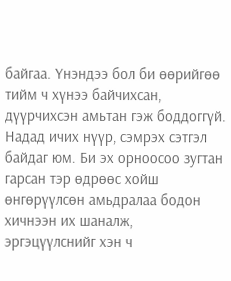байгаа. Үнэндээ бол би өөрийгөө тийм ч хүнээ байчихсан, дүүрчихсэн амьтан гэж боддоггүй. Надад ичих нүүр, сэмрэх сэтгэл байдаг юм. Би эх орноосоо зугтан гарсан тэр өдрөөс хойш өнгөрүүлсөн амьдралаа бодон хичнээн их шаналж, эргэцүүлснийг хэн ч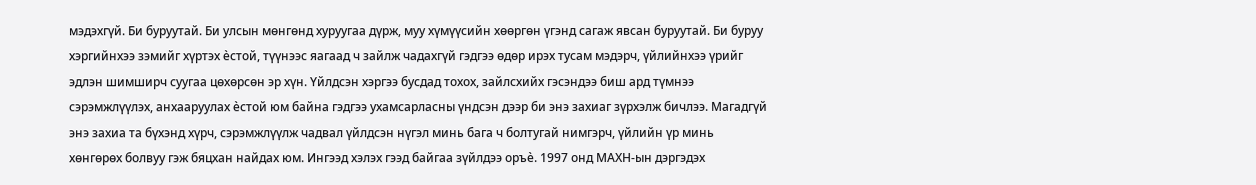мэдэхгүй. Би буруутай. Би улсын мөнгөнд хуруугаа дүрж, муу хүмүүсийн хөөргөн үгэнд сагаж явсан буруутай. Би буруу хэргийнхээ зэмийг хүртэх ѐстой, түүнээс яагаад ч зайлж чадахгүй гэдгээ өдөр ирэх тусам мэдэрч, үйлийнхээ үрийг эдлэн шимширч суугаа цөхөрсөн эр хүн. Үйлдсэн хэргээ бусдад тохох, зайлсхийх гэсэндээ биш ард түмнээ сэрэмжлүүлэх, анхааруулах ѐстой юм байна гэдгээ ухамсарласны үндсэн дээр би энэ захиаг зүрхэлж бичлээ. Магадгүй энэ захиа та бүхэнд хүрч, сэрэмжлүүлж чадвал үйлдсэн нүгэл минь бага ч болтугай нимгэрч, үйлийн үр минь хөнгөрөх болвуу гэж бяцхан найдах юм. Ингээд хэлэх гээд байгаа зүйлдээ оръѐ. 1997 онд МАХН-ын дэргэдэх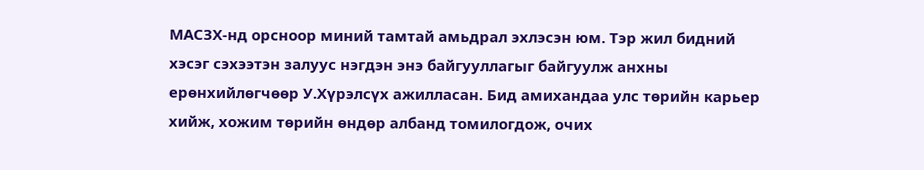МАСЗХ-нд орсноор миний тамтай амьдрал эхлэсэн юм. Тэр жил бидний хэсэг сэхээтэн залуус нэгдэн энэ байгууллагыг байгуулж анхны ерөнхийлөгчөөр У.Хүрэлсүх ажилласан. Бид амихандаа улс төрийн карьер хийж, хожим төрийн өндөр албанд томилогдож, очих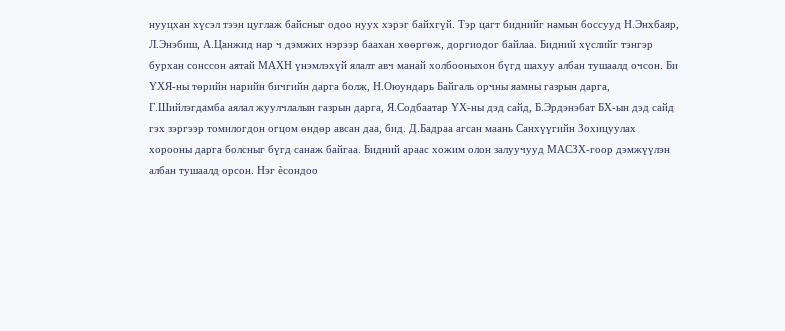нууцхан хүсэл тээн цуглаж байсныг одоо нуух хэрэг байхгүй. Тэр цагт биднийг намын боссууд Н.Энхбаяр, Л.Энэбиш, А.Цанжид нар ч дэмжих нэрээр баахан хөөргөж, доргиодог байлаа. Бидний хүслийг тэнгэр бурхан сонссон аятай МАХН үнэмлэхүй ялалт авч манай холбооныхон бүгд шахуу албан тушаалд очсон. Би ҮХЯ-ны төрийн нарийн бичгийн дарга болж, Н.Оюундарь Байгаль орчны яамны газрын дарга, Г.Шийлэгдамба аялал жуулчлалын газрын дарга, Я.Содбаатар ҮХ-ны дэд сайд, Б.Эрдэнэбат БХ-ын дэд сайд гэх зэргээр томилогдон огцом өндөр авсан даа, бид. Д.Бадраа агсан маань Санхүүгийн Зохицуулах хорооны дарга болсныг бүгд санаж байгаа. Бидний араас хожим олон залуучууд МАСЗХ-гоор дэмжүүлэн албан тушаалд орсон. Нэг ѐсондоо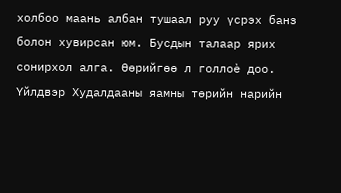холбоо маань албан тушаал руу үсрэх банз болон хувирсан юм. Бусдын талаар ярих сонирхол алга. Өөрийгөө л голлоѐ доо. Үйлдвэр Худалдааны яамны төрийн нарийн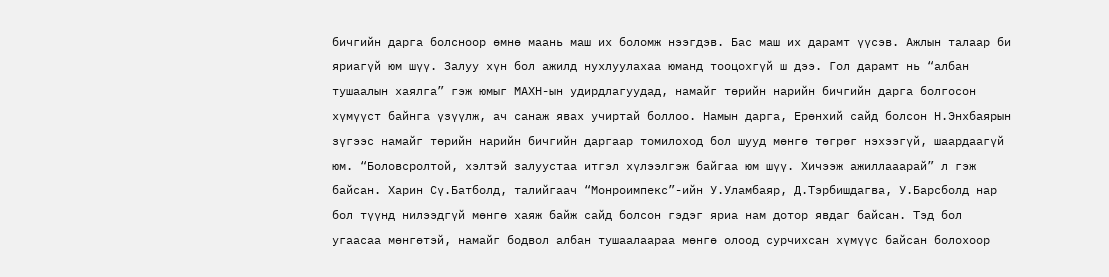бичгийн дарга болсноор өмнө маань маш их боломж нээгдэв. Бас маш их дарамт үүсэв. Ажлын талаар би яриагүй юм шүү. Залуу хүн бол ажилд нухлуулахаа юманд тооцохгүй ш дээ. Гол дарамт нь “албан тушаалын хаялга” гэж юмыг МАХН-ын удирдлагуудад, намайг төрийн нарийн бичгийн дарга болгосон хүмүүст байнга үзүүлж, ач санаж явах учиртай боллоо. Намын дарга, Ерөнхий сайд болсон Н.Энхбаярын зүгээс намайг төрийн нарийн бичгийн даргаар томилоход бол шууд мөнгө төгрөг нэхээгүй, шаардаагүй юм. “Боловсролтой, хэлтэй залуустаа итгэл хүлээлгэж байгаа юм шүү. Хичээж ажиллааарай” л гэж байсан. Харин Сү.Батболд, талийгаач “Монроимпекс”-ийн У.Уламбаяр, Д.Тэрбишдагва, У.Барсболд нар бол түүнд нилээдгүй мөнгө хаяж байж сайд болсон гэдэг яриа нам дотор явдаг байсан. Тэд бол угаасаа мөнгөтэй, намайг бодвол албан тушаалаараа мөнгө олоод сурчихсан хүмүүс байсан болохоор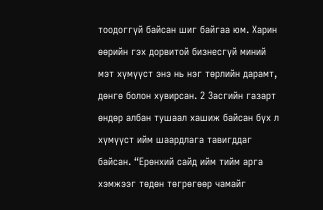тоодоггүй байсан шиг байгаа юм. Харин өөрийн гэх дорвитой бизнесгүй миний мэт хүмүүст энэ нь нэг төрлийн дарамт, дөнгө болон хувирсан. 2 Засгийн газарт өндөр албан тушаал хашиж байсан бүх л хүмүүст ийм шаардлага тавигддаг байсан. “Ерөнхий сайд ийм тийм арга хэмжээг төдөн төгрөгөөр чамайг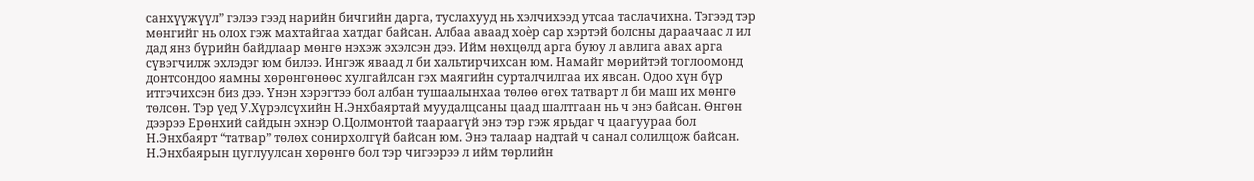санхүүжүүл” гэлээ гээд нарийн бичгийн дарга, туслахууд нь хэлчихээд утсаа таслачихна. Тэгээд тэр мөнгийг нь олох гэж махтайгаа хатдаг байсан. Албаа аваад хоѐр сар хэртэй болсны дараачаас л ил дад янз бүрийн байдлаар мөнгө нэхэж эхэлсэн дээ. Ийм нөхцөлд арга буюу л авлига авах арга сүвэгчилж эхлэдэг юм билээ. Ингэж яваад л би хальтирчихсан юм. Намайг мөрийтэй тоглоомонд донтсондоо яамны хөрөнгөнөөс хулгайлсан гэх маягийн сурталчилгаа их явсан. Одоо хүн бүр итгэчихсэн биз дээ. Үнэн хэрэгтээ бол албан тушаалынхаа төлөө өгөх татварт л би маш их мөнгө төлсөн. Тэр үед У.Хүрэлсүхийн Н.Энхбаяртай муудалцсаны цаад шалтгаан нь ч энэ байсан. Өнгөн дээрээ Ерөнхий сайдын эхнэр О.Цолмонтой таараагүй энэ тэр гэж ярьдаг ч цаагуураа бол Н.Энхбаярт “татвар” төлөх сонирхолгүй байсан юм. Энэ талаар надтай ч санал солилцож байсан. Н.Энхбаярын цуглуулсан хөрөнгө бол тэр чигээрээ л ийм төрлийн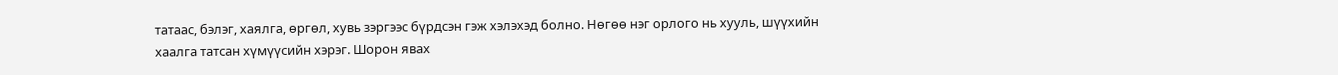татаас, бэлэг, хаялга, өргөл, хувь зэргээс бүрдсэн гэж хэлэхэд болно. Нөгөө нэг орлого нь хууль, шүүхийн хаалга татсан хүмүүсийн хэрэг. Шорон явах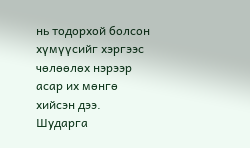нь тодорхой болсон хүмүүсийг хэргээс чөлөөлөх нэрээр асар их мөнгө хийсэн дээ. Шударга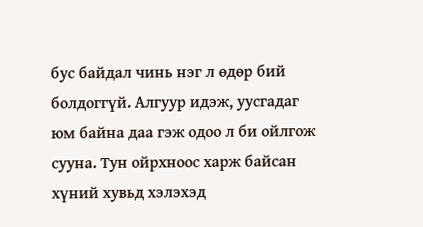бус байдал чинь нэг л өдөр бий болдоггүй. Алгуур идэж, уусгадаг юм байна даа гэж одоо л би ойлгож сууна. Тун ойрхноос харж байсан хүний хувьд хэлэхэд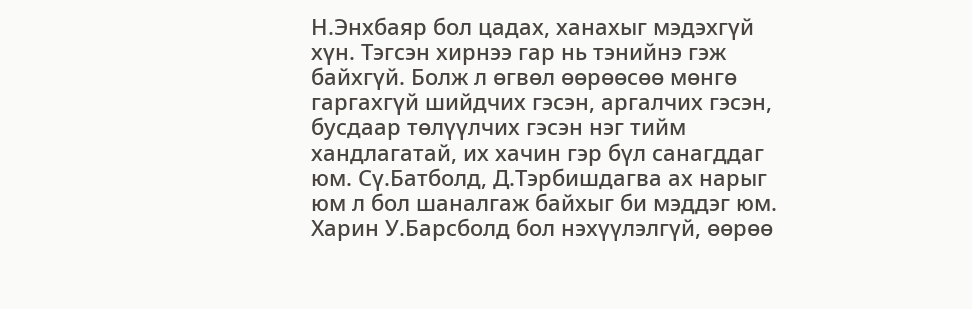Н.Энхбаяр бол цадах, ханахыг мэдэхгүй хүн. Тэгсэн хирнээ гар нь тэнийнэ гэж байхгүй. Болж л өгвөл өөрөөсөө мөнгө гаргахгүй шийдчих гэсэн, аргалчих гэсэн, бусдаар төлүүлчих гэсэн нэг тийм хандлагатай, их хачин гэр бүл санагддаг юм. Сү.Батболд, Д.Тэрбишдагва ах нарыг юм л бол шаналгаж байхыг би мэддэг юм. Харин У.Барсболд бол нэхүүлэлгүй, өөрөө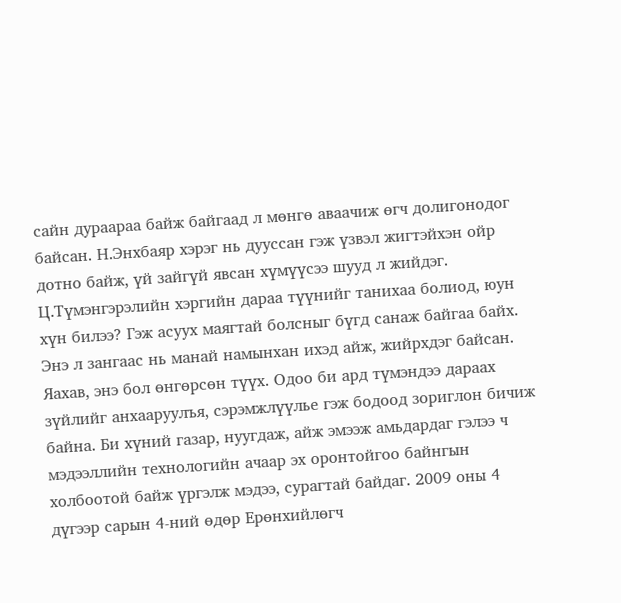сайн дураараа байж байгаад л мөнгө аваачиж өгч долигонодог байсан. Н.Энхбаяр хэрэг нь дууссан гэж үзвэл жигтэйхэн ойр дотно байж, үй зайгүй явсан хүмүүсээ шууд л жийдэг. Ц.Түмэнгэрэлийн хэргийн дараа түүнийг танихаа болиод, юун хүн билээ? Гэж асуух маягтай болсныг бүгд санаж байгаа байх. Энэ л зангаас нь манай намынхан ихэд айж, жийрхдэг байсан. Яахав, энэ бол өнгөрсөн түүх. Одоо би ард түмэндээ дараах зүйлийг анхааруулъя, сэрэмжлүүлье гэж бодоод зориглон бичиж байна. Би хүний газар, нуугдаж, айж эмээж амьдардаг гэлээ ч мэдээллийн технологийн ачаар эх оронтойгоо байнгын холбоотой байж үргэлж мэдээ, сурагтай байдаг. 2009 оны 4 дүгээр сарын 4-ний өдөр Ерөнхийлөгч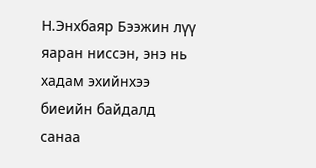Н.Энхбаяр Бээжин лүү яаран ниссэн, энэ нь хадам эхийнхээ биеийн байдалд санаа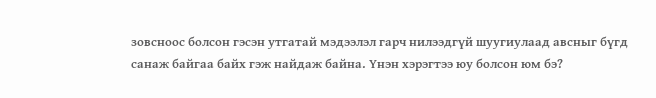зовсноос болсон гэсэн утгатай мэдээлэл гарч нилээдгүй шуугиулаад авсныг бүгд санаж байгаа байх гэж найдаж байна. Үнэн хэрэгтээ юу болсон юм бэ?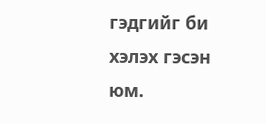гэдгийг би хэлэх гэсэн юм.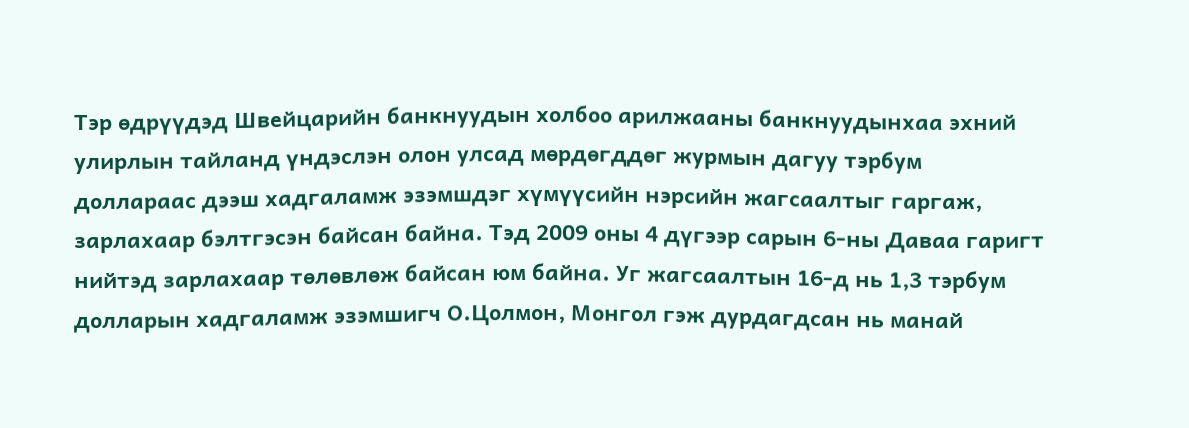Тэр өдрүүдэд Швейцарийн банкнуудын холбоо арилжааны банкнуудынхаа эхний улирлын тайланд үндэслэн олон улсад мөрдөгддөг журмын дагуу тэрбум доллараас дээш хадгаламж эзэмшдэг хүмүүсийн нэрсийн жагсаалтыг гаргаж, зарлахаар бэлтгэсэн байсан байна. Тэд 2009 оны 4 дүгээр сарын 6-ны Даваа гаригт нийтэд зарлахаар төлөвлөж байсан юм байна. Уг жагсаалтын 16-д нь 1,3 тэрбум долларын хадгаламж эзэмшигч О.Цолмон, Монгол гэж дурдагдсан нь манай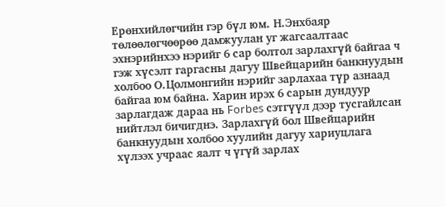Ерөнхийлөгчийн гэр бүл юм. Н.Энхбаяр төлөөлөгчөөрөө дамжуулан уг жагсаалтаас эхнэрийнхээ нэрийг 6 сар болтол зарлахгүй байгаа ч гэж хүсэлт гаргасны дагуу Швейцарийн банкнуудын холбоо О.Цолмонгийн нэрийг зарлахаа түр азнаад байгаа юм байна. Харин ирэх 6 сарын дундуур зарлагдаж дараа нь Forbes сэтгүүл дээр тусгайлсан нийтлэл бичигднэ. Зарлахгүй бол Швейцарийн банкнуудын холбоо хуулийн дагуу хариуцлага хүлээх учраас яалт ч үгүй зарлах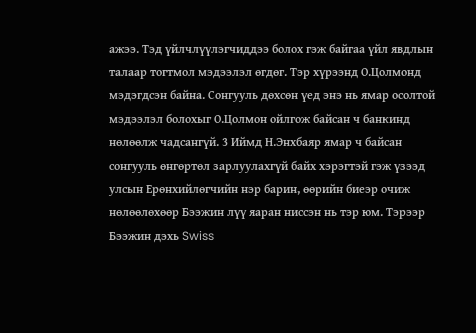ажээ. Тэд үйлчлүүлэгчиддээ болох гэж байгаа үйл явдлын талаар тогтмол мэдээлэл өгдөг. Тэр хүрээнд О.Цолмонд мэдэгдсэн байна. Сонгууль дөхсөн үед энэ нь ямар осолтой мэдээлэл болохыг О.Цолмон ойлгож байсан ч банкинд нөлөөлж чадсангүй. 3 Иймд Н.Энхбаяр ямар ч байсан сонгууль өнгөртөл зарлуулахгүй байх хэрэгтэй гэж үзээд улсын Ерөнхийлөгчийн нэр барин, өөрийн биеэр очиж нөлөөлөхөөр Бээжин лүү яаран ниссэн нь тэр юм. Тэрээр Бээжин дэхь Swiss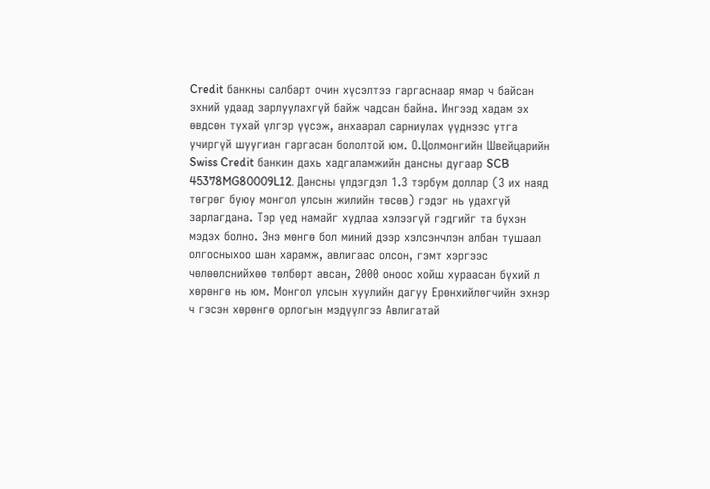Credit банкны салбарт очин хүсэлтээ гаргаснаар ямар ч байсан эхний удаад зарлуулахгүй байж чадсан байна. Ингээд хадам эх өвдсөн тухай үлгэр үүсэж, анхаарал сарниулах үүднээс утга учиргүй шуугиан гаргасан бололтой юм. О.Цолмонгийн Швейцарийн Swiss Credit банкин дахь хадгаламжийн дансны дугаар SCB 45378MG80009L12. Дансны үлдэгдэл 1.3 тэрбум доллар (3 их наяд төгрөг буюу монгол улсын жилийн төсөв) гэдэг нь удахгүй зарлагдана. Тэр үед намайг худлаа хэлээгүй гэдгийг та бүхэн мэдэх болно. Энэ мөнгө бол миний дээр хэлсэнчлэн албан тушаал олгосныхоо шан харамж, авлигаас олсон, гэмт хэргээс чөлөөлснийхөө төлбөрт авсан, 2000 оноос хойш хураасан бүхий л хөрөнгө нь юм. Монгол улсын хуулийн дагуу Ерөнхийлөгчийн эхнэр ч гэсэн хөрөнгө орлогын мэдүүлгээ Авлигатай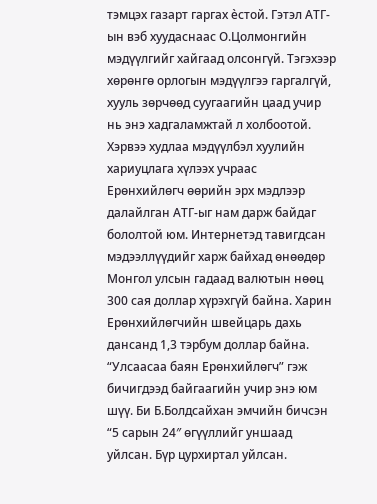тэмцэх газарт гаргах ѐстой. Гэтэл АТГ-ын вэб хуудаснаас О.Цолмонгийн мэдүүлгийг хайгаад олсонгүй. Тэгэхээр хөрөнгө орлогын мэдүүлгээ гаргалгүй, хууль зөрчөөд суугаагийн цаад учир нь энэ хадгаламжтай л холбоотой. Хэрвээ худлаа мэдүүлбэл хуулийн хариуцлага хүлээх учраас Ерөнхийлөгч өөрийн эрх мэдлээр далайлган АТГ-ыг нам дарж байдаг бололтой юм. Интернетэд тавигдсан мэдээллүүдийг харж байхад өнөөдөр Монгол улсын гадаад валютын нөөц 300 сая доллар хүрэхгүй байна. Харин Ерөнхийлөгчийн швейцарь дахь дансанд 1,3 тэрбум доллар байна. “Улсаасаа баян Ерөнхийлөгч” гэж бичигдээд байгаагийн учир энэ юм шүү. Би Б.Болдсайхан эмчийн бичсэн “5 сарын 24″ өгүүллийг уншаад уйлсан. Бүр цурхиртал уйлсан.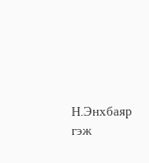Н.Энхбаяр гэж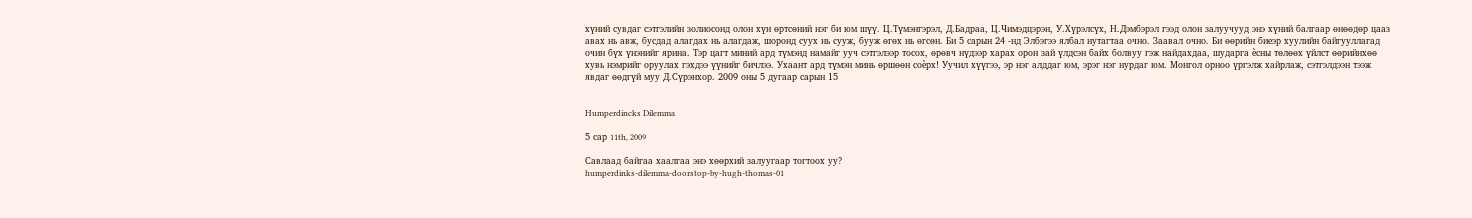хүний сувдаг сэтгэлийн золиосонд олон хүн өртсөний нэг би юм шүү. Ц.Түмэнгэрэл, Д.Бадраа, Ц.Чимэдцэрэн, У.Хүрэлсүх, Н.Дэмбэрэл гээд олон залуучууд энэ хүний балгаар өнөөдөр цааз авах нь авж, бусдад алагдах нь алагдаж, шоронд суух нь сууж, бууж өгөх нь өгсөн. Би 5 сарын 24 -нд Элбэгээ ялбал нутагтаа очно. Заавал очно. Би өөрийн биеэр хуулийн байгууллагад очин бүх үнэнийг ярина. Тэр цагт миний ард түмэнд намайг ууч сэтгэлээр тосох, өрөвч нүдээр харах орон зай үлдсэн байх болвуу гэж найдахдаа, шударга ѐсны төлөөх үйлст өөрийнхөө хувь нэмрийг оруулах гэхдээ үүнийг бичлээ. Ухаант ард түмэн минь өршөөн соѐрх! Уучил хүүгээ, эр нэг алддаг юм, эрэг нэг нурдаг юм. Монгол орноо үргэлж хайрлаж, сэтгэлдээн тээж явдаг өөдгүй муу Д.Сүрэнхор. 2009 оны 5 дугаар сарын 15


Humperdincks Dilemma

5 сар 11th, 2009

Савлаад байгаа хаалгаа энэ хөөрхий залуугаар тогтоох уу?
humperdinks-dilemma-doorstop-by-hugh-thomas-01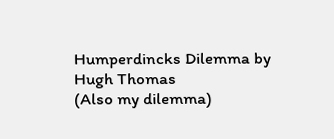Humperdincks Dilemma by Hugh Thomas
(Also my dilemma)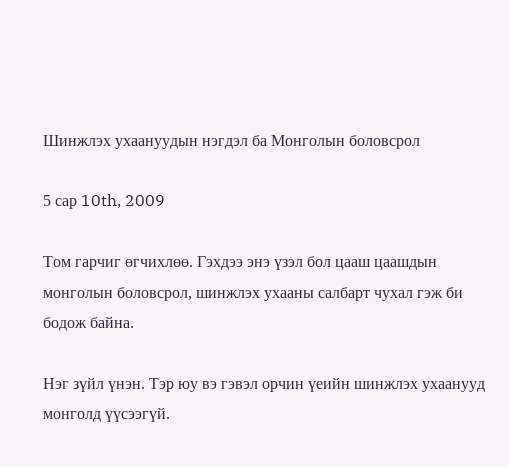Шинжлэх ухаануудын нэгдэл ба Монголын боловсрол

5 сар 10th, 2009

Том гарчиг өгчихлөө. Гэхдээ энэ үзэл бол цааш цаашдын монголын боловсрол, шинжлэх ухааны салбарт чухал гэж би бодож байна.

Нэг зүйл үнэн. Тэр юу вэ гэвэл орчин үеийн шинжлэх ухаанууд монголд үүсээгүй.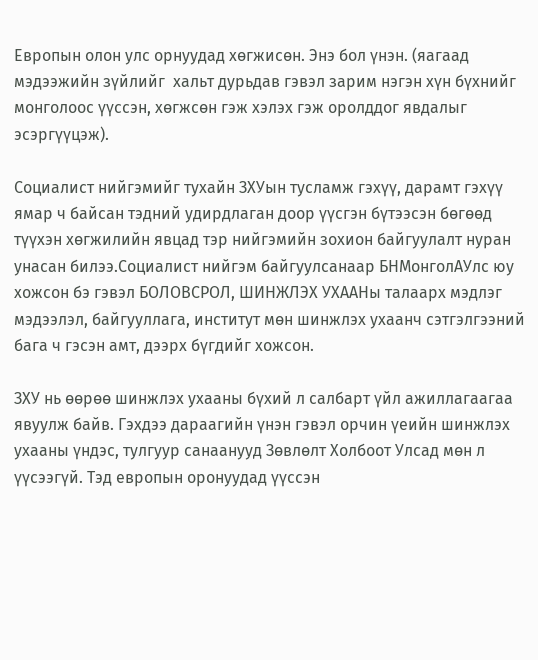Европын олон улс орнуудад хөгжисөн. Энэ бол үнэн. (яагаад мэдээжийн зүйлийг  хальт дурьдав гэвэл зарим нэгэн хүн бүхнийг монголоос үүссэн, хөгжсөн гэж хэлэх гэж оролддог явдалыг эсэргүүцэж).

Социалист нийгэмийг тухайн ЗХУын тусламж гэхүү, дарамт гэхүү ямар ч байсан тэдний удирдлаган доор үүсгэн бүтээсэн бөгөөд түүхэн хөгжилийн явцад тэр нийгэмийн зохион байгуулалт нуран унасан билээ.Социалист нийгэм байгуулсанаар БНМонголАУлс юу хожсон бэ гэвэл БОЛОВСРОЛ, ШИНЖЛЭХ УХААНы талаарх мэдлэг мэдээлэл, байгууллага, институт мөн шинжлэх ухаанч сэтгэлгээний бага ч гэсэн амт, дээрх бүгдийг хожсон.

ЗХУ нь өөрөө шинжлэх ухааны бүхий л салбарт үйл ажиллагаагаа явуулж байв. Гэхдээ дараагийн үнэн гэвэл орчин үеийн шинжлэх ухааны үндэс, тулгуур санаанууд Зөвлөлт Холбоот Улсад мөн л үүсээгүй. Тэд европын оронуудад үүссэн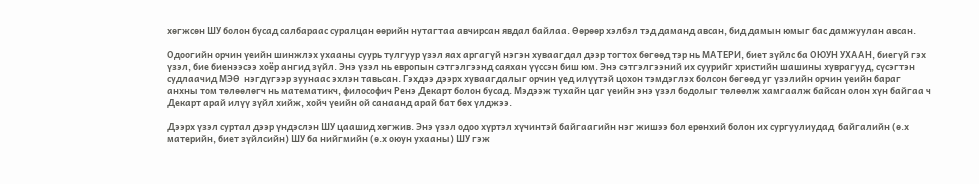хөгжсөн ШУ болон бусад салбараас суралцан өөрийн нутагтаа авчирсан явдал байлаа. Өөрөөр хэлбэл тэд даманд авсан, бид дамын юмыг бас дамжуулан авсан.

Одоогийн орчин үеийн шинжлэх ухааны суурь тулгуур үзэл яах аргагүй нэгэн хуваагдал дээр тогтох бөгөөд тэр нь МАТЕРИ, биет зүйлс ба ОЮУН УХААН, биегүй гэх үзэл, бие биенээсээ хоёр ангид зүйл. Энэ үзэл нь европын сэтгэлгээнд саяхан үүссэн биш юм. Энэ сэтгэлгээний их суурийг христийн шашины хуврагууд, сүсэгтэн судлаачид МЭӨ  нэгдүгээр зуунаас эхлэн тавьсан. Гэхдээ дээрх хуваагдалыг орчин үед илүүтэй цохон тэмдэглэх болсон бөгөөд уг үзэлийн орчин үеийн бараг анхны том төлөөлөгч нь математикч, философич Ренэ Декарт болон бусад. Мэдээж тухайн цаг үеийн энэ үзэл бодолыг төлөөлж хамгаалж байсан олон хүн байгаа ч Декарт арай илүү зүйл хийж, хойч үеийн ой санаанд арай бат бөх үлджээ.

Дээрх үзэл суртал дээр үндэслэн ШУ цаашид хөгжив. Энэ үзэл одоо хүртэл хүчинтэй байгаагийн нэг жишээ бол ерөнхий болон их сургуулиудад  байгалийн (ө.х материйн, биет зүйлсийн) ШУ ба нийгмийн (ө.х оюун ухааны) ШУ гэж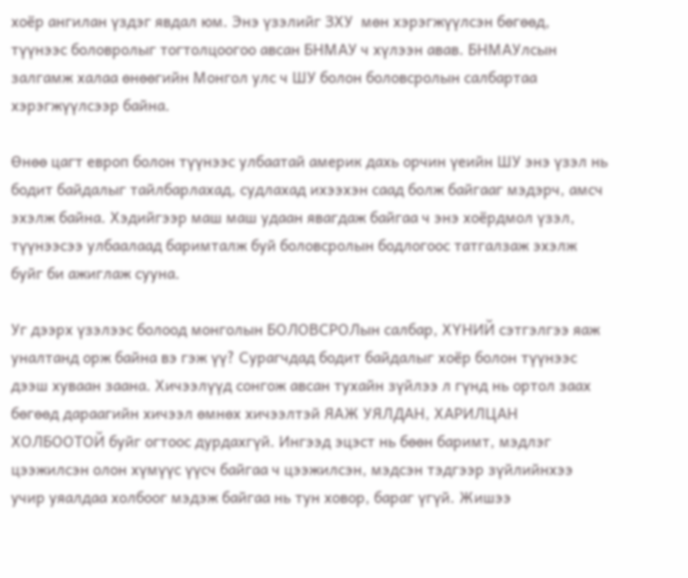хоёр ангилан үздэг явдал юм. Энэ үзэлийг ЗХУ  мөн хэрэгжүүлсэн бөгөөд, түүнээс боловролыг тогтолцоогоо авсан БНМАУ ч хүлээн авав. БНМАУлсын залгамж халаа өнөөгийн Монгол улс ч ШУ болон боловсролын салбартаа хэрэгжүүлсээр байна.

Өнөө цагт европ болон түүнээс улбаатай америк дахь орчин үеийн ШУ энэ үзэл нь бодит байдалыг тайлбарлахад, судлахад ихээхэн саад болж байгааг мэдэрч, амсч эхэлж байна. Хэдийгээр маш маш удаан явагдаж байгаа ч энэ хоёрдмол үзэл, түүнээсээ улбаалаад баримталж буй боловсролын бодлогоос татгалзаж эхэлж буйг би ажиглаж сууна.

Уг дээрх үзэлээс болоод монголын БОЛОВСРОЛын салбар, ХҮНИЙ сэтгэлгээ яаж уналтанд орж байна вэ гэж үү? Сурагчдад бодит байдалыг хоёр болон түүнээс дээш хуваан заана. Хичээлүүд сонгож авсан тухайн зүйлээ л гүнд нь ортол заах бөгөөд дараагийн хичээл өмнөх хичээлтэй ЯАЖ УЯЛДАН, ХАРИЛЦАН ХОЛБООТОЙ буйг огтоос дурдахгүй. Ингээд эцэст нь бөөн баримт, мэдлэг цээжилсэн олон хүмүүс үүсч байгаа ч цээжилсэн, мэдсэн тэдгээр зүйлийнхээ учир уяалдаа холбоог мэдэж байгаа нь тун ховор, бараг үгүй. Жишээ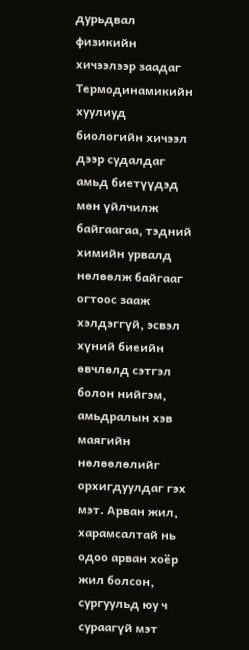дурьдвал физикийн хичээлээр заадаг Термодинамикийн хуулиуд биологийн хичээл дээр судалдаг амьд биетүүдэд мөн үйлчилж байгаагаа, тэдний химийн урвалд нөлөөлж байгааг огтоос зааж хэлдэггүй, эсвэл хүний биеийн өвчлөлд сэтгэл болон нийгэм, амьдралын хэв маягийн нөлөөлөлийг орхигдуулдаг гэх мэт. Арван жил, харамсалтай нь одоо арван хоёр жил болсон, сургуульд юу ч сураагүй мэт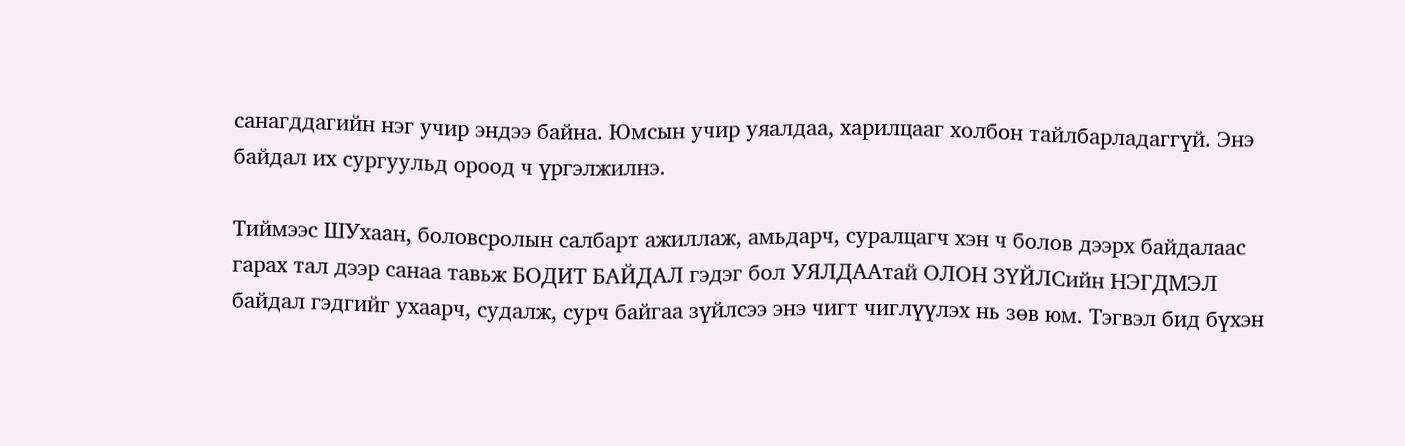санагддагийн нэг учир эндээ байна. Юмсын учир уяалдаа, харилцааг холбон тайлбарладаггүй. Энэ байдал их сургуульд ороод ч үргэлжилнэ.

Тиймээс ШУхаан, боловсролын салбарт ажиллаж, амьдарч, суралцагч хэн ч болов дээрх байдалаас гарах тал дээр санаа тавьж БОДИТ БАЙДАЛ гэдэг бол УЯЛДААтай ОЛОН ЗҮЙЛСийн НЭГДМЭЛ байдал гэдгийг ухаарч, судалж, сурч байгаа зүйлсээ энэ чигт чиглүүлэх нь зөв юм. Тэгвэл бид бүхэн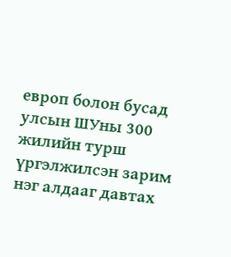европ болон бусад улсын ШУны 300 жилийн турш үргэлжилсэн зарим нэг алдааг давтах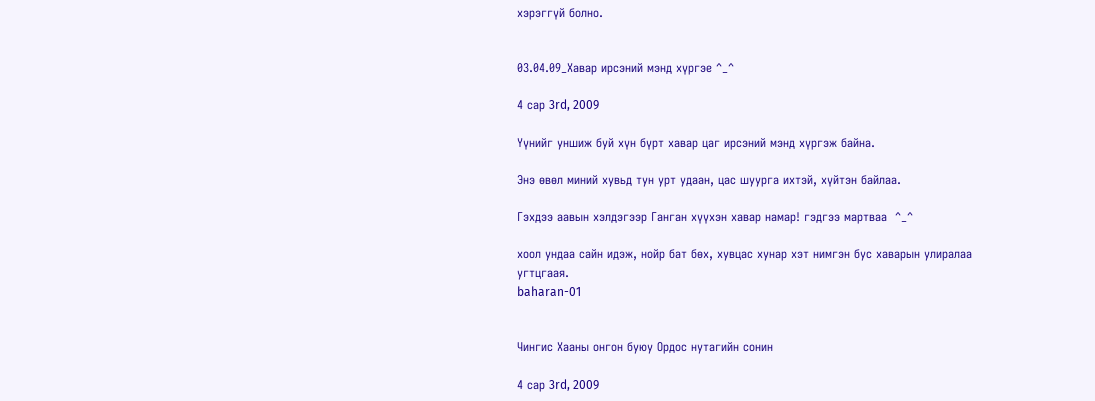хэрэггүй болно.


03.04.09_Хавар ирсэний мэнд хүргэе ^_^

4 сар 3rd, 2009

Үүнийг уншиж буй хүн бүрт хавар цаг ирсэний мэнд хүргэж байна.

Энэ өвөл миний хувьд тун урт удаан, цас шуурга ихтэй, хүйтэн байлаа.

Гэхдээ аавын хэлдэгээр Ганган хүүхэн хавар намар! гэдгээ мартваа  ^_^

хоол ундаа сайн идэж, нойр бат бөх, хувцас хунар хэт нимгэн бус хаварын улиралаа угтцгаая.
baharan-01


Чингис Хааны онгон буюу Ордос нутагийн сонин

4 сар 3rd, 2009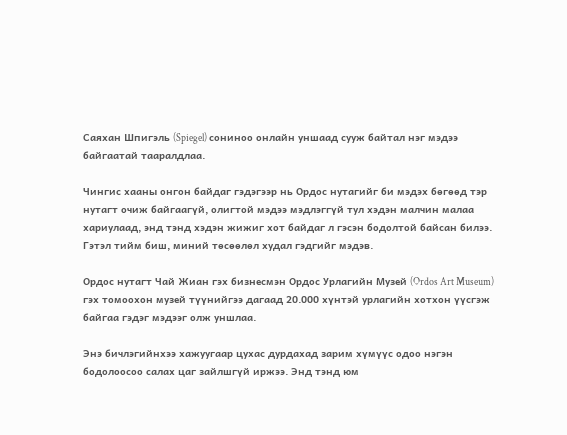Саяхан Шпигэль (Spiegel) сониноо онлайн уншаад сууж байтал нэг мэдээ байгаатай тааралдлаа.

Чингис хааны онгон байдаг гэдэгээр нь Ордос нутагийг би мэдэх бөгөөд тэр нутагт очиж байгаагүй, олигтой мэдээ мэдлэггүй тул хэдэн малчин малаа хариулаад, энд тэнд хэдэн жижиг хот байдаг л гэсэн бодолтой байсан билээ. Гэтэл тийм биш, миний төсөөлөл худал гэдгийг мэдэв.

Ордос нутагт Чай Жиан гэх бизнесмэн Ордос Урлагийн Музей (Ordos Art Museum) гэх томоохон музей түүнийгээ дагаад 20.000 хүнтэй урлагийн хотхон үүсгэж байгаа гэдэг мэдээг олж уншлаа.

Энэ бичлэгийнхээ хажуугаар цухас дурдахад зарим хүмүүс одоо нэгэн бодолоосоо салах цаг зайлшгүй иржээ. Энд тэнд юм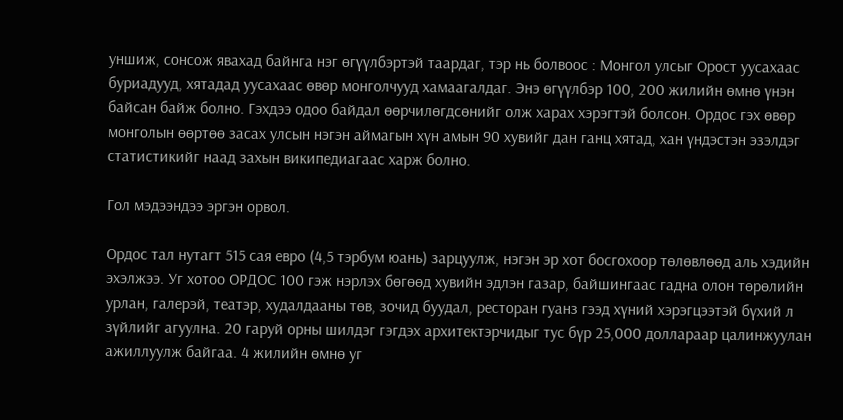уншиж, сонсож явахад байнга нэг өгүүлбэртэй таардаг, тэр нь болвоос : Монгол улсыг Орост уусахаас буриадууд, хятадад уусахаас өвөр монголчууд хамаагалдаг. Энэ өгүүлбэр 100, 200 жилийн өмнө үнэн байсан байж болно. Гэхдээ одоо байдал өөрчилөгдсөнийг олж харах хэрэгтэй болсон. Ордос гэх өвөр монголын өөртөө засах улсын нэгэн аймагын хүн амын 90 хувийг дан ганц хятад, хан үндэстэн эзэлдэг статистикийг наад захын википедиагаас харж болно.

Гол мэдээндээ эргэн орвол.

Ордос тал нутагт 515 сая евро (4,5 тэрбум юань) зарцуулж, нэгэн эр хот босгохоор төлөвлөөд аль хэдийн эхэлжээ. Уг хотоо ОРДОС 100 гэж нэрлэх бөгөөд хувийн эдлэн газар, байшингаас гадна олон төрөлийн урлан, галерэй, театэр, худалдааны төв, зочид буудал, ресторан гуанз гээд хүний хэрэгцээтэй бүхий л зүйлийг агуулна. 20 гаруй орны шилдэг гэгдэх архитектэрчидыг тус бүр 25,000 доллараар цалинжуулан ажиллуулж байгаа. 4 жилийн өмнө уг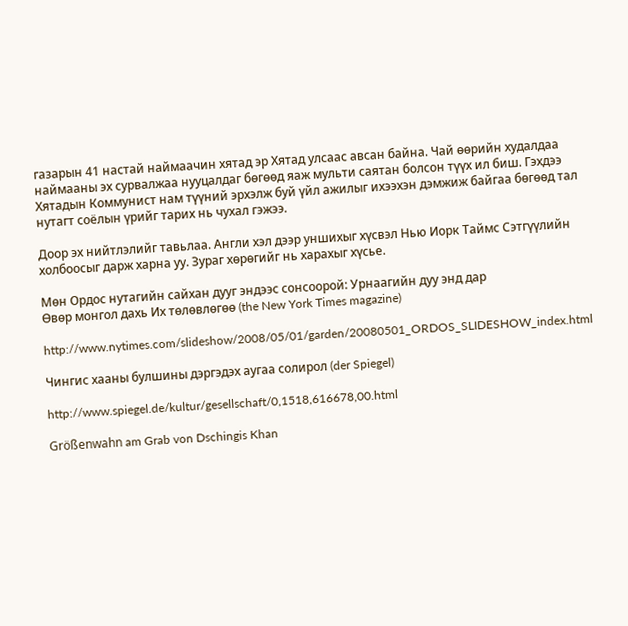газарын 41 настай наймаачин хятад эр Хятад улсаас авсан байна. Чай өөрийн худалдаа наймааны эх сурвалжаа нууцалдаг бөгөөд яаж мульти саятан болсон түүх ил биш. Гэхдээ Хятадын Коммунист нам түүний эрхэлж буй үйл ажилыг ихээхэн дэмжиж байгаа бөгөөд тал нутагт соёлын үрийг тарих нь чухал гэжээ.

Доор эх нийтлэлийг тавьлаа. Англи хэл дээр уншихыг хүсвэл Нью Иорк Таймс Сэтгүүлийн холбоосыг дарж харна уу. Зураг хөрөгийг нь харахыг хүсье.

Мөн Ордос нутагийн сайхан дууг эндээс сонсоорой: Урнаагийн дуу энд дар
Өвөр монгол дахь Их төлөвлөгөө (the New York Times magazine)

http://www.nytimes.com/slideshow/2008/05/01/garden/20080501_ORDOS_SLIDESHOW_index.html

Чингис хааны булшины дэргэдэх аугаа солирол (der Spiegel)

http://www.spiegel.de/kultur/gesellschaft/0,1518,616678,00.html

Größenwahn am Grab von Dschingis Khan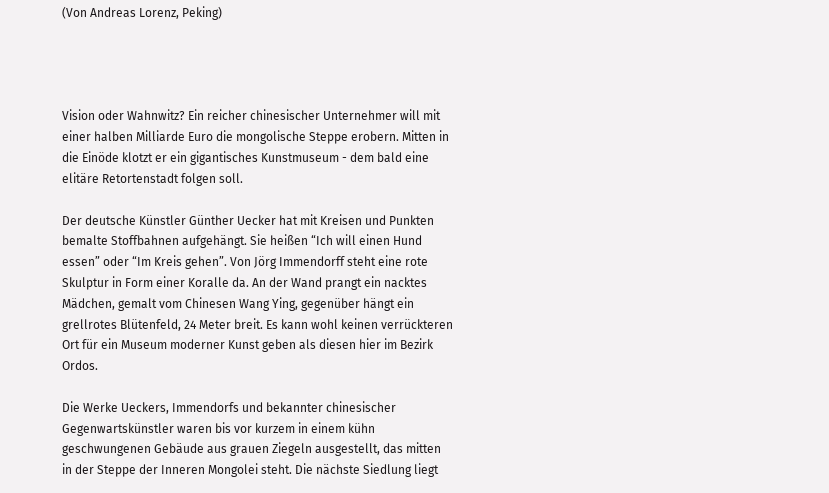(Von Andreas Lorenz, Peking)




Vision oder Wahnwitz? Ein reicher chinesischer Unternehmer will mit einer halben Milliarde Euro die mongolische Steppe erobern. Mitten in die Einöde klotzt er ein gigantisches Kunstmuseum - dem bald eine elitäre Retortenstadt folgen soll.

Der deutsche Künstler Günther Uecker hat mit Kreisen und Punkten bemalte Stoffbahnen aufgehängt. Sie heißen “Ich will einen Hund essen” oder “Im Kreis gehen”. Von Jörg Immendorff steht eine rote Skulptur in Form einer Koralle da. An der Wand prangt ein nacktes Mädchen, gemalt vom Chinesen Wang Ying, gegenüber hängt ein grellrotes Blütenfeld, 24 Meter breit. Es kann wohl keinen verrückteren Ort für ein Museum moderner Kunst geben als diesen hier im Bezirk Ordos.

Die Werke Ueckers, Immendorfs und bekannter chinesischer Gegenwartskünstler waren bis vor kurzem in einem kühn geschwungenen Gebäude aus grauen Ziegeln ausgestellt, das mitten in der Steppe der Inneren Mongolei steht. Die nächste Siedlung liegt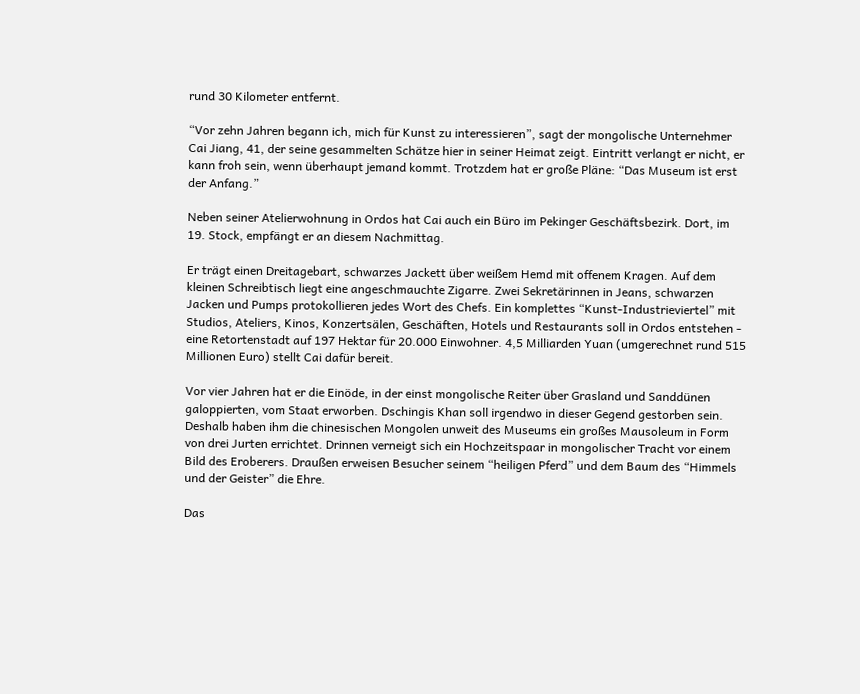rund 30 Kilometer entfernt.

“Vor zehn Jahren begann ich, mich für Kunst zu interessieren”, sagt der mongolische Unternehmer Cai Jiang, 41, der seine gesammelten Schätze hier in seiner Heimat zeigt. Eintritt verlangt er nicht, er kann froh sein, wenn überhaupt jemand kommt. Trotzdem hat er große Pläne: “Das Museum ist erst der Anfang.”

Neben seiner Atelierwohnung in Ordos hat Cai auch ein Büro im Pekinger Geschäftsbezirk. Dort, im 19. Stock, empfängt er an diesem Nachmittag.

Er trägt einen Dreitagebart, schwarzes Jackett über weißem Hemd mit offenem Kragen. Auf dem kleinen Schreibtisch liegt eine angeschmauchte Zigarre. Zwei Sekretärinnen in Jeans, schwarzen Jacken und Pumps protokollieren jedes Wort des Chefs. Ein komplettes “Kunst-Industrieviertel” mit Studios, Ateliers, Kinos, Konzertsälen, Geschäften, Hotels und Restaurants soll in Ordos entstehen - eine Retortenstadt auf 197 Hektar für 20.000 Einwohner. 4,5 Milliarden Yuan (umgerechnet rund 515 Millionen Euro) stellt Cai dafür bereit.

Vor vier Jahren hat er die Einöde, in der einst mongolische Reiter über Grasland und Sanddünen galoppierten, vom Staat erworben. Dschingis Khan soll irgendwo in dieser Gegend gestorben sein. Deshalb haben ihm die chinesischen Mongolen unweit des Museums ein großes Mausoleum in Form von drei Jurten errichtet. Drinnen verneigt sich ein Hochzeitspaar in mongolischer Tracht vor einem Bild des Eroberers. Draußen erweisen Besucher seinem “heiligen Pferd” und dem Baum des “Himmels und der Geister” die Ehre.

Das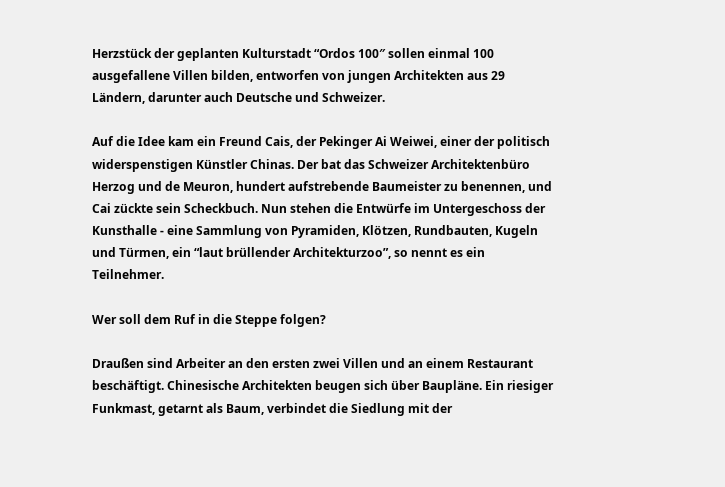Herzstück der geplanten Kulturstadt “Ordos 100″ sollen einmal 100 ausgefallene Villen bilden, entworfen von jungen Architekten aus 29 Ländern, darunter auch Deutsche und Schweizer.

Auf die Idee kam ein Freund Cais, der Pekinger Ai Weiwei, einer der politisch widerspenstigen Künstler Chinas. Der bat das Schweizer Architektenbüro Herzog und de Meuron, hundert aufstrebende Baumeister zu benennen, und Cai zückte sein Scheckbuch. Nun stehen die Entwürfe im Untergeschoss der Kunsthalle - eine Sammlung von Pyramiden, Klötzen, Rundbauten, Kugeln und Türmen, ein “laut brüllender Architekturzoo”, so nennt es ein Teilnehmer.

Wer soll dem Ruf in die Steppe folgen?

Draußen sind Arbeiter an den ersten zwei Villen und an einem Restaurant beschäftigt. Chinesische Architekten beugen sich über Baupläne. Ein riesiger Funkmast, getarnt als Baum, verbindet die Siedlung mit der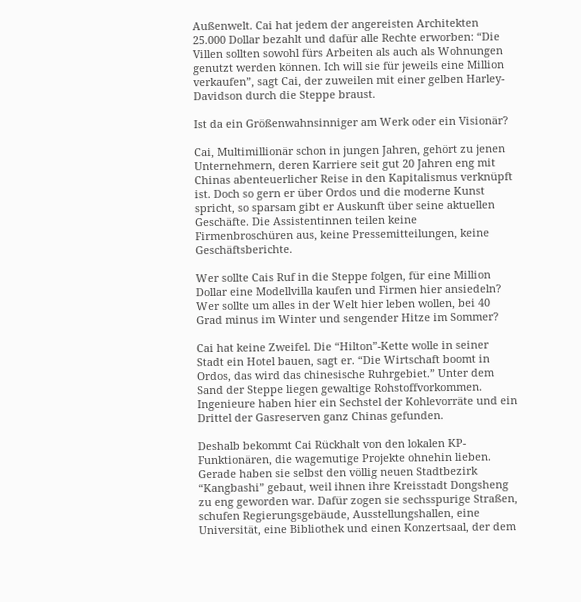Außenwelt. Cai hat jedem der angereisten Architekten 25.000 Dollar bezahlt und dafür alle Rechte erworben: “Die Villen sollten sowohl fürs Arbeiten als auch als Wohnungen genutzt werden können. Ich will sie für jeweils eine Million verkaufen”, sagt Cai, der zuweilen mit einer gelben Harley-Davidson durch die Steppe braust.

Ist da ein Größenwahnsinniger am Werk oder ein Visionär?

Cai, Multimillionär schon in jungen Jahren, gehört zu jenen Unternehmern, deren Karriere seit gut 20 Jahren eng mit Chinas abenteuerlicher Reise in den Kapitalismus verknüpft ist. Doch so gern er über Ordos und die moderne Kunst spricht, so sparsam gibt er Auskunft über seine aktuellen Geschäfte. Die Assistentinnen teilen keine Firmenbroschüren aus, keine Pressemitteilungen, keine Geschäftsberichte.

Wer sollte Cais Ruf in die Steppe folgen, für eine Million Dollar eine Modellvilla kaufen und Firmen hier ansiedeln? Wer sollte um alles in der Welt hier leben wollen, bei 40 Grad minus im Winter und sengender Hitze im Sommer?

Cai hat keine Zweifel. Die “Hilton”-Kette wolle in seiner Stadt ein Hotel bauen, sagt er. “Die Wirtschaft boomt in Ordos, das wird das chinesische Ruhrgebiet.” Unter dem Sand der Steppe liegen gewaltige Rohstoffvorkommen. Ingenieure haben hier ein Sechstel der Kohlevorräte und ein Drittel der Gasreserven ganz Chinas gefunden.

Deshalb bekommt Cai Rückhalt von den lokalen KP-Funktionären, die wagemutige Projekte ohnehin lieben. Gerade haben sie selbst den völlig neuen Stadtbezirk “Kangbashi” gebaut, weil ihnen ihre Kreisstadt Dongsheng zu eng geworden war. Dafür zogen sie sechsspurige Straßen, schufen Regierungsgebäude, Ausstellungshallen, eine Universität, eine Bibliothek und einen Konzertsaal, der dem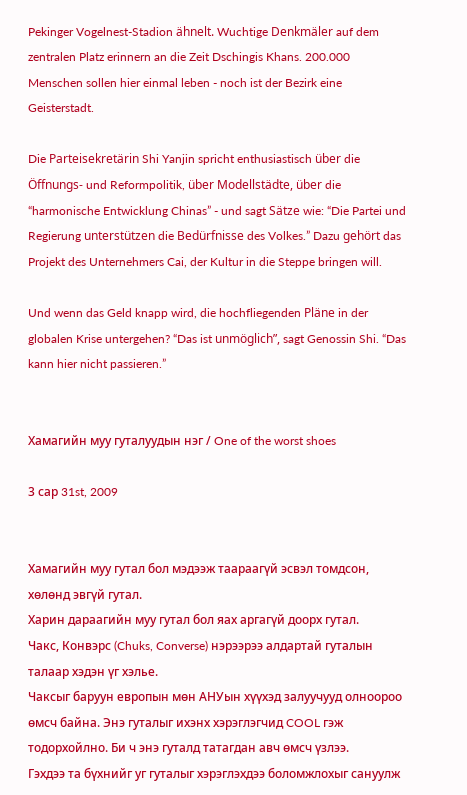Pekinger Vogelnest-Stadion ähnelt. Wuchtige Denkmäler auf dem zentralen Platz erinnern an die Zeit Dschingis Khans. 200.000 Menschen sollen hier einmal leben - noch ist der Bezirk eine Geisterstadt.

Die Parteisekretärin Shi Yanjin spricht enthusiastisch über die Öffnungs- und Reformpolitik, über Modellstädte, über die “harmonische Entwicklung Chinas” - und sagt Sätze wie: “Die Partei und Regierung unterstützen die Bedürfnisse des Volkes.” Dazu gehört das Projekt des Unternehmers Cai, der Kultur in die Steppe bringen will.

Und wenn das Geld knapp wird, die hochfliegenden Pläne in der globalen Krise untergehen? “Das ist unmöglich”, sagt Genossin Shi. “Das kann hier nicht passieren.”


Хамагийн муу гуталуудын нэг / One of the worst shoes

3 сар 31st, 2009


Хамагийн муу гутал бол мэдээж таараагүй эсвэл томдсон, хөлөнд эвгүй гутал.
Харин дараагийн муу гутал бол яах аргагүй доорх гутал.
Чакс, Конвэрс (Chuks, Converse) нэрээрээ алдартай гуталын талаар хэдэн үг хэлье.
Чаксыг баруун европын мөн АНУын хүүхэд залуучууд олноороо өмсч байна. Энэ гуталыг ихэнх хэрэглэгчид COOL гэж тодорхойлно. Би ч энэ гуталд татагдан авч өмсч үзлээ.
Гэхдээ та бүхнийг уг гуталыг хэрэглэхдээ боломжлохыг сануулж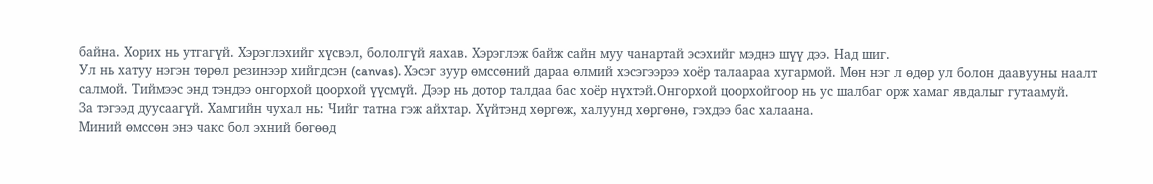байна. Хорих нь утгагүй. Хэрэглэхийг хүсвэл, бололгүй яахав. Хэрэглэж байж сайн муу чанартай эсэхийг мэднэ шүү дээ. Над шиг.
Ул нь хатуу нэгэн төрөл резинээр хийгдсэн (canvas). Хэсэг зуур өмссөний дараа өлмий хэсэгээрээ хоёр талаараа хугармой. Мөн нэг л өдөр ул болон даавууны наалт салмой. Тиймээс энд тэндээ онгорхой цоорхой үүсмүй. Дээр нь дотор талдаа бас хоёр нүхтэй.Онгорхой цоорхойгоор нь ус шалбаг орж хамаг явдалыг гутаамуй.
За тэгээд дуусаагүй. Хамгийн чухал нь: Чийг татна гэж айхтар. Хүйтэнд хөргөж, халуунд хөргөнө, гэхдээ бас халаана.
Миний өмссөн энэ чакс бол эхний бөгөөд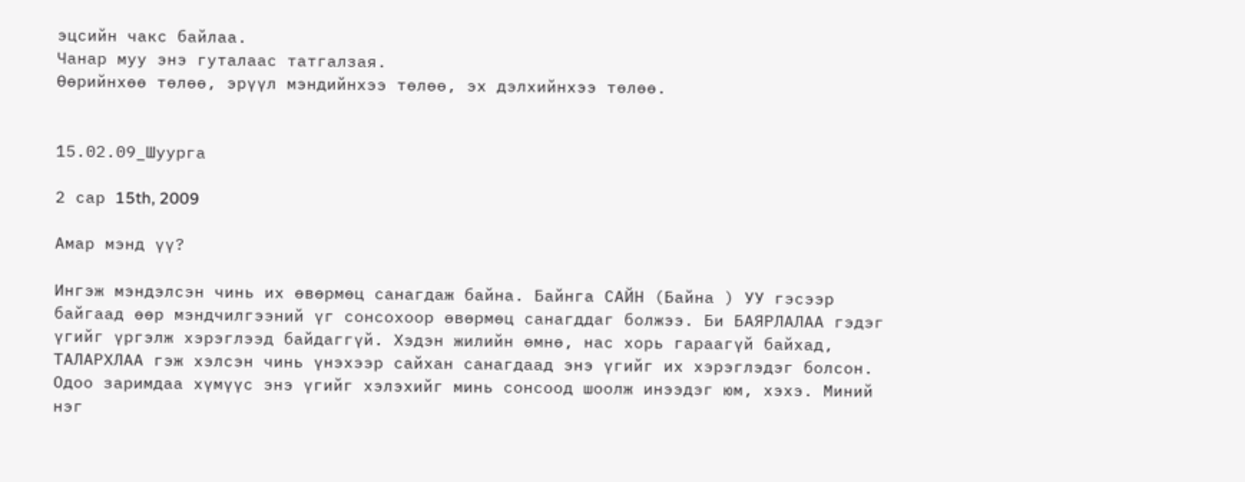эцсийн чакс байлаа.
Чанар муу энэ гуталаас татгалзая.
Өөрийнхөө төлөө, эрүүл мэндийнхээ төлөө, эх дэлхийнхээ төлөө.


15.02.09_Шуурга

2 сар 15th, 2009

Амар мэнд үү?

Ингэж мэндэлсэн чинь их өвөрмөц санагдаж байна. Байнга САЙН (Байна ) УУ гэсээр байгаад өөр мэндчилгээний үг сонсохоор өвөрмөц санагддаг болжээ. Би БАЯРЛАЛАА гэдэг үгийг үргэлж хэрэглээд байдаггүй. Хэдэн жилийн өмнө, нас хорь гараагүй байхад, ТАЛАРХЛАА гэж хэлсэн чинь үнэхээр сайхан санагдаад энэ үгийг их хэрэглэдэг болсон. Одоо заримдаа хүмүүс энэ үгийг хэлэхийг минь сонсоод шоолж инээдэг юм, хэхэ. Миний нэг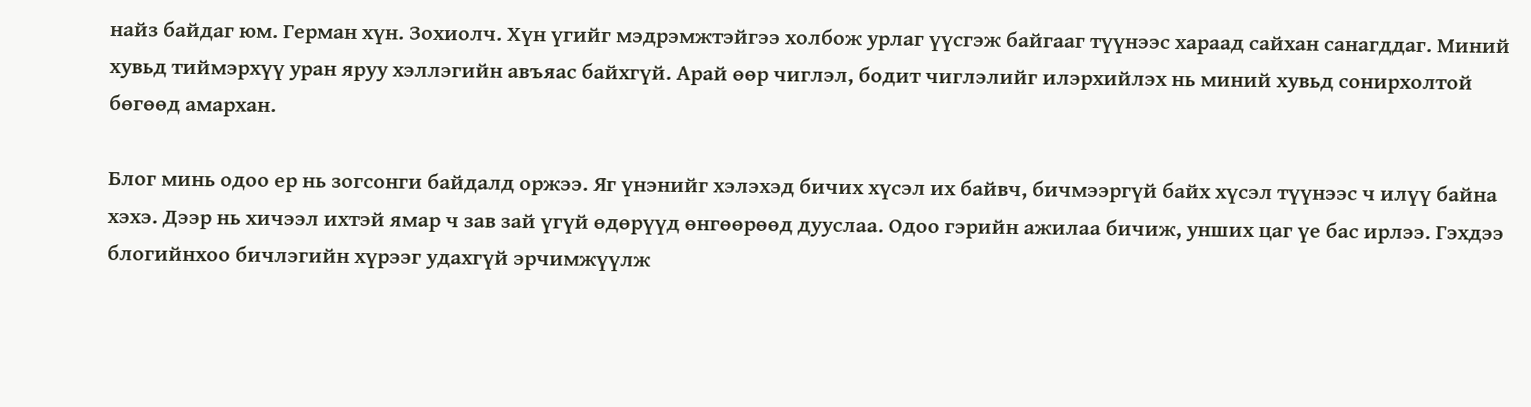найз байдаг юм. Герман хүн. Зохиолч. Хүн үгийг мэдрэмжтэйгээ холбож урлаг үүсгэж байгааг түүнээс хараад сайхан санагддаг. Миний хувьд тиймэрхүү уран яруу хэллэгийн авъяас байхгүй. Арай өөр чиглэл, бодит чиглэлийг илэрхийлэх нь миний хувьд сонирхолтой бөгөөд амархан.

Блог минь одоо ер нь зогсонги байдалд оржээ. Яг үнэнийг хэлэхэд бичих хүсэл их байвч, бичмээргүй байх хүсэл түүнээс ч илүү байна хэхэ. Дээр нь хичээл ихтэй ямар ч зав зай үгүй өдөрүүд өнгөөрөөд дууслаа. Одоо гэрийн ажилаа бичиж, унших цаг үе бас ирлээ. Гэхдээ блогийнхоо бичлэгийн хүрээг удахгүй эрчимжүүлж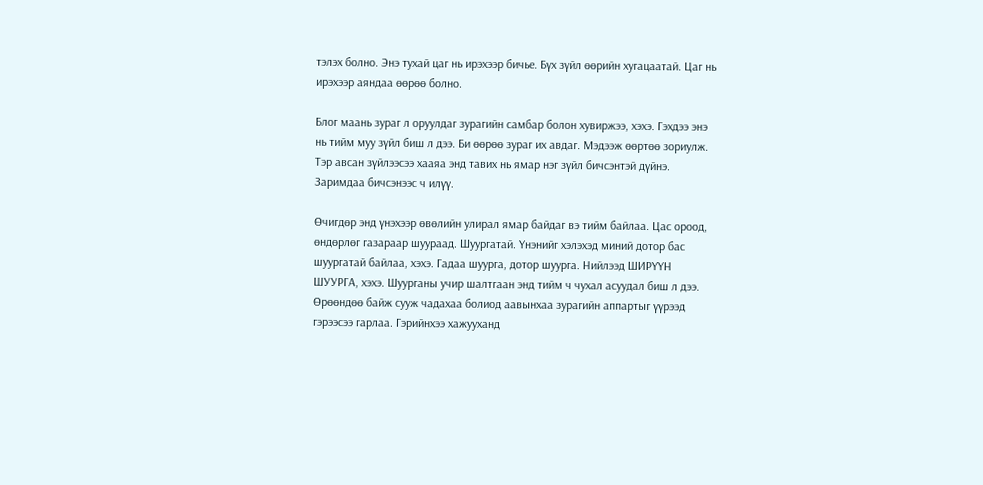тэлэх болно. Энэ тухай цаг нь ирэхээр бичье. Бүх зүйл өөрийн хугацаатай. Цаг нь ирэхээр аяндаа өөрөө болно.

Блог маань зураг л оруулдаг зурагийн самбар болон хувиржээ, хэхэ. Гэхдээ энэ нь тийм муу зүйл биш л дээ. Би өөрөө зураг их авдаг. Мэдээж өөртөө зориулж. Тэр авсан зүйлээсээ хааяа энд тавих нь ямар нэг зүйл бичсэнтэй дүйнэ. Заримдаа бичсэнээс ч илүү.

Өчигдөр энд үнэхээр өвөлийн улирал ямар байдаг вэ тийм байлаа. Цас ороод, өндөрлөг газараар шуураад. Шуургатай. Үнэнийг хэлэхэд миний дотор бас шуургатай байлаа, хэхэ. Гадаа шуурга, дотор шуурга. Нийлээд ШИРҮҮН ШУУРГА, хэхэ. Шуурганы учир шалтгаан энд тийм ч чухал асуудал биш л дээ. Өрөөндөө байж сууж чадахаа болиод аавынхаа зурагийн аппартыг үүрээд гэрээсээ гарлаа. Гэрийнхээ хажууханд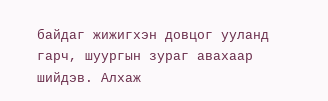байдаг жижигхэн довцог ууланд гарч, шуургын зураг авахаар шийдэв. Алхаж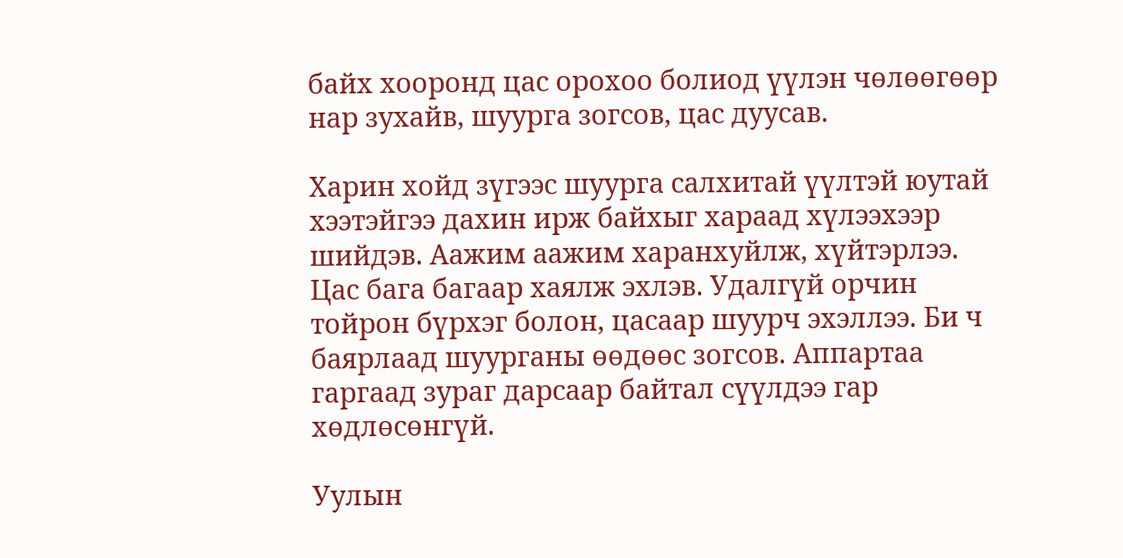байх хооронд цас орохоо болиод үүлэн чөлөөгөөр нар зухайв, шуурга зогсов, цас дуусав.

Харин хойд зүгээс шуурга салхитай үүлтэй юутай хээтэйгээ дахин ирж байхыг хараад хүлээхээр шийдэв. Аажим аажим харанхуйлж, хүйтэрлээ. Цас бага багаар хаялж эхлэв. Удалгүй орчин тойрон бүрхэг болон, цасаар шуурч эхэллээ. Би ч баярлаад шуурганы өөдөөс зогсов. Аппартаа гаргаад зураг дарсаар байтал сүүлдээ гар хөдлөсөнгүй.

Уулын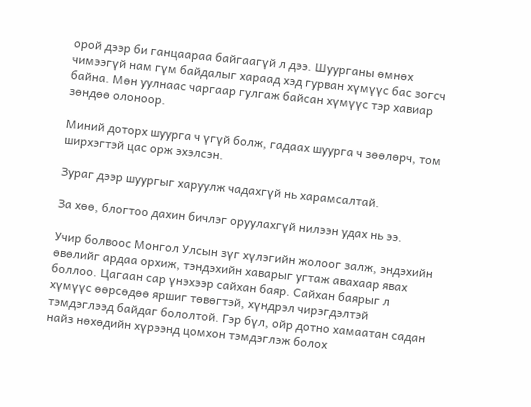орой дээр би ганцаараа байгаагүй л дээ. Шуурганы өмнөх чимээгүй нам гүм байдалыг хараад хэд гурван хүмүүс бас зогсч байна. Мөн уулнаас чаргаар гулгаж байсан хүмүүс тэр хавиар зөндөө олоноор.

Миний доторх шуурга ч үгүй болж, гадаах шуурга ч зөөлөрч, том ширхэгтэй цас орж эхэлсэн.

Зураг дээр шуургыг харуулж чадахгүй нь харамсалтай.

За хөө, блогтоо дахин бичлэг оруулахгүй нилээн удах нь ээ.

Учир болвоос Монгол Улсын зүг хүлэгийн жолоог залж, эндэхийн өвөлийг ардаа орхиж, тэндэхийн хаварыг угтаж авахаар явах боллоо. Цагаан сар үнэхээр сайхан баяр. Сайхан баярыг л хүмүүс өөрсөдөө яршиг төвөгтэй, хүндрэл чирэгдэлтэй тэмдэглээд байдаг бололтой. Гэр бүл, ойр дотно хамаатан садан найз нөхөдийн хүрээнд цомхон тэмдэглэж болох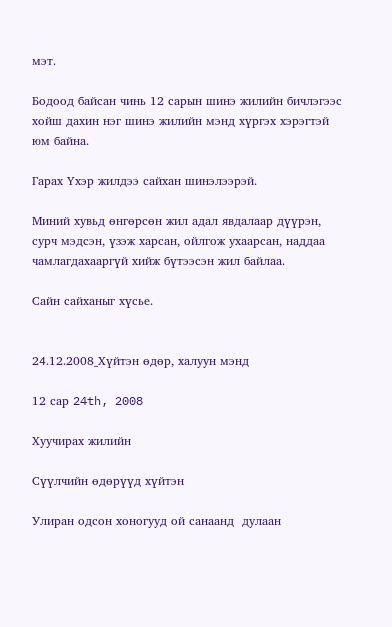мэт.

Бодоод байсан чинь 12 сарын шинэ жилийн бичлэгээс хойш дахин нэг шинэ жилийн мэнд хүргэх хэрэгтэй юм байна.

Гарах Үхэр жилдээ сайхан шинэлээрэй.

Миний хувьд өнгөрсөн жил адал явдалаар дүүрэн, сурч мэдсэн, үзэж харсан, ойлгож ухаарсан, наддаа чамлагдахааргүй хийж бүтээсэн жил байлаа.

Сайн сайханыг хүсье.


24.12.2008_Хүйтэн өдөр, халуун мэнд

12 сар 24th, 2008

Хуучирах жилийн

Сүүлчийн өдөрүүд хүйтэн

Улиран одсон хоногууд ой санаанд  дулаан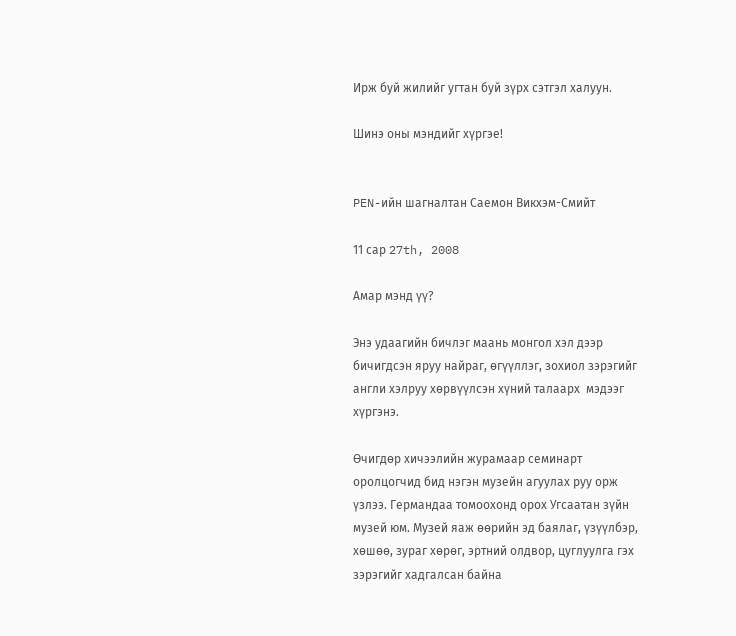Ирж буй жилийг угтан буй зүрх сэтгэл халуун.

Шинэ оны мэндийг хүргэе!


PEN-ийн шагналтан Саемон Викхэм-Смийт

11 сар 27th, 2008

Амар мэнд үү?

Энэ удаагийн бичлэг маань монгол хэл дээр бичигдсэн яруу найраг, өгүүллэг, зохиол зэрэгийг англи хэлруу хөрвүүлсэн хүний талаарх  мэдээг хүргэнэ.

Өчигдөр хичээлийн журамаар семинарт оролцогчид бид нэгэн музейн агуулах руу орж үзлээ. Германдаа томоохонд орох Угсаатан зүйн музей юм. Музей яаж өөрийн эд баялаг, үзүүлбэр, хөшөө, зураг хөрөг, эртний олдвор, цуглуулга гэх зэрэгийг хадгалсан байна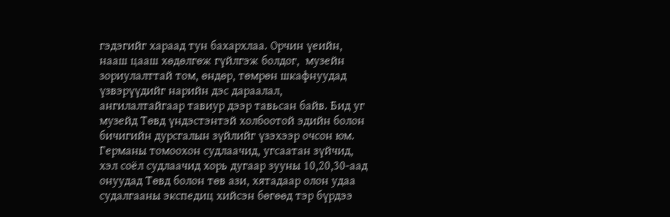гэдэгийг хараад тун бахархлаа. Орчин үеийн, нааш цааш хөдөлгөж гүйлгэж болдог,  музейн зориулалттай том, өндөр, төмрөн шкафнуудад үзвэрүүдийг нарийн дэс дараалал, ангилалтайгаар тавиур дээр тавьсан байв. Бид уг музейд Төвд үндэстэнтэй холбоотой эдийн болон бичигийн дурсгалын зүйлийг үзэхээр очсон юм. Германы томоохон судлаачид, угсаатан зүйчид, хэл соёл судлаачид хорь дугаар зууны 10,20,30-аад онуудад Төвд болон төв ази, хятадаар олон удаа судалгааны экспедиц хийсэн бөгөөд тэр бүрдээ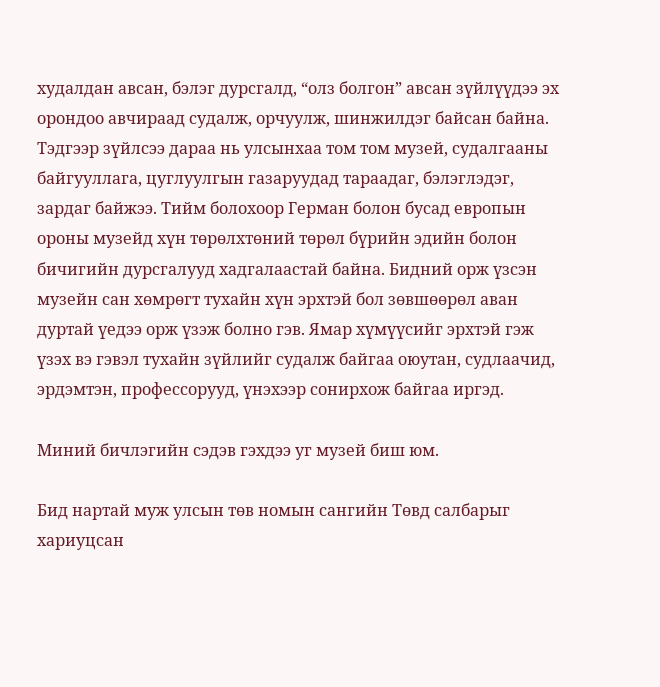худалдан авсан, бэлэг дурсгалд, “олз болгон” авсан зүйлүүдээ эх орондоо авчираад судалж, орчуулж, шинжилдэг байсан байна.  Тэдгээр зүйлсээ дараа нь улсынхаа том том музей, судалгааны байгууллага, цуглуулгын газаруудад тараадаг, бэлэглэдэг, зардаг байжээ. Тийм болохоор Герман болон бусад европын ороны музейд хүн төрөлхтөний төрөл бүрийн эдийн болон бичигийн дурсгалууд хадгалаастай байна. Бидний орж үзсэн музейн сан хөмрөгт тухайн хүн эрхтэй бол зөвшөөрөл аван дуртай үедээ орж үзэж болно гэв. Ямар хүмүүсийг эрхтэй гэж үзэх вэ гэвэл тухайн зүйлийг судалж байгаа оюутан, судлаачид, эрдэмтэн, профессорууд, үнэхээр сонирхож байгаа иргэд.

Миний бичлэгийн сэдэв гэхдээ уг музей биш юм.

Бид нартай муж улсын төв номын сангийн Төвд салбарыг хариуцсан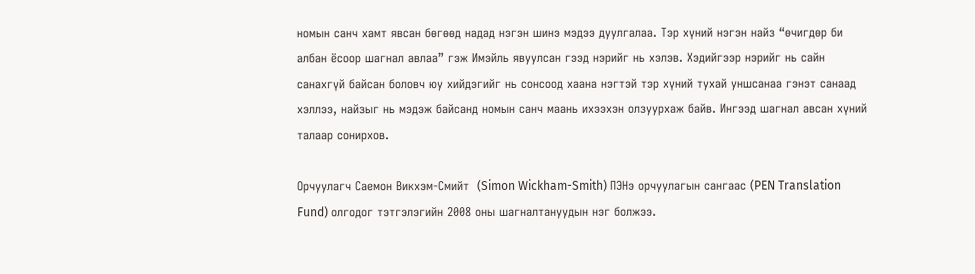номын санч хамт явсан бөгөөд надад нэгэн шинэ мэдээ дуулгалаа. Тэр хүний нэгэн найз “өчигдөр би албан ёсоор шагнал авлаа” гэж Имэйль явуулсан гээд нэрийг нь хэлэв. Хэдийгээр нэрийг нь сайн санахгүй байсан боловч юу хийдэгийг нь сонсоод хаана нэгтэй тэр хүний тухай уншсанаа гэнэт санаад хэллээ, найзыг нь мэдэж байсанд номын санч маань ихээхэн олзуурхаж байв. Ингээд шагнал авсан хүний талаар сонирхов.

Орчуулагч Саемон Викхэм-Смийт  (Simon Wickham-Smith) ПЭНэ орчуулагын сангаас (PEN Translation Fund) олгодог тэтгэлэгийн 2008 оны шагналтануудын нэг болжээ.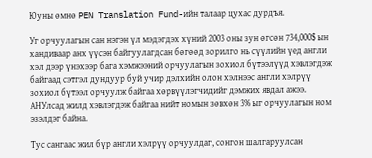Юуны өмнө PEN Translation Fund-ийн талаар цухас дурдъя.

Уг орчуулагын сан нэгэн үл мэдэгдэх хүний 2003 оны зун өгсөн 734,000$ ын хандиваар анх үүсэн байгуулагдсан бөгөөд зорилго нь сүүлийн үед англи хэл дээр үнэхээр бага хэмжээний орчуулагын зохиол бүтээлүүд хэвлэгдэж байгаад сэтгэл дундуур буй учир дэлхийн олон хэлнээс англи хэлрүү зохиол бүтээл орчуулж байгаа хөрвүүлэгчидийг дэмжих явдал ажээ. АНУлсад жилд хэвлэгдэж байгаа нийт номын зөвхөн 3% ыг орчуулагын ном эзэлдэг байна.

Тус сангаас жил бүр англи хэлрүү орчуулдаг, сонгон шалгаруулсан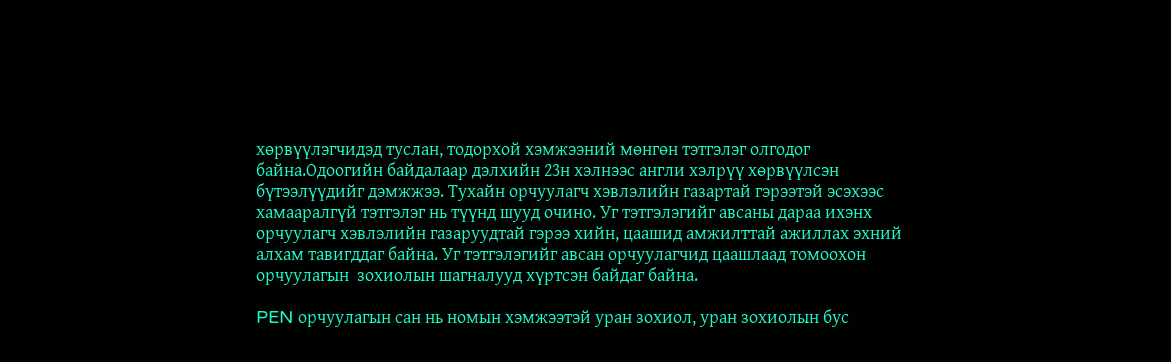хөрвүүлэгчидэд туслан, тодорхой хэмжээний мөнгөн тэтгэлэг олгодог байна.Одоогийн байдалаар дэлхийн 23н хэлнээс англи хэлрүү хөрвүүлсэн бүтээлүүдийг дэмжжээ. Тухайн орчуулагч хэвлэлийн газартай гэрээтэй эсэхээс хамааралгүй тэтгэлэг нь түүнд шууд очино. Уг тэтгэлэгийг авсаны дараа ихэнх орчуулагч хэвлэлийн газаруудтай гэрээ хийн, цаашид амжилттай ажиллах эхний алхам тавигддаг байна. Уг тэтгэлэгийг авсан орчуулагчид цаашлаад томоохон орчуулагын  зохиолын шагналууд хүртсэн байдаг байна.

PEN орчуулагын сан нь номын хэмжээтэй уран зохиол, уран зохиолын бус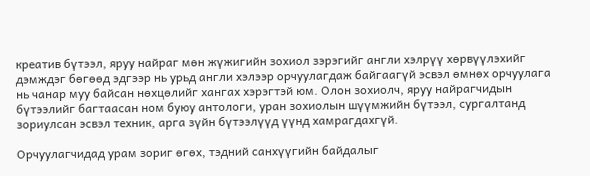креатив бүтээл, яруу найраг мөн жүжигийн зохиол зэрэгийг англи хэлрүү хөрвүүлэхийг дэмждэг бөгөөд эдгээр нь урьд англи хэлээр орчуулагдаж байгаагүй эсвэл өмнөх орчуулага нь чанар муу байсан нөхцөлийг хангах хэрэгтэй юм. Олон зохиолч, яруу найрагчидын бүтээлийг багтаасан ном буюу антологи, уран зохиолын шүүмжийн бүтээл, сургалтанд зориулсан эсвэл техник, арга зүйн бүтээлүүд үүнд хамрагдахгүй.

Орчуулагчидад урам зориг өгөх, тэдний санхүүгийн байдалыг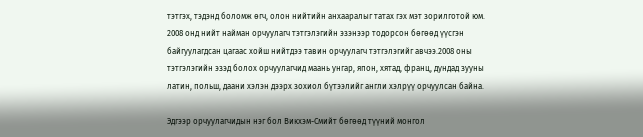тэтгэх, тэдэнд боломж өгч, олон нийтийн анхааралыг татах гэх мэт зорилготой юм. 2008 онд нийт найман орчуулагч тэтгэлэгийн эзэнээр тодорсон бөгөөд үүсгэн байгуулагдсан цагаас хойш нийтдээ тавин орчуулагч тэтгэлэгийг авчээ.2008 оны тэтгэлэгийн эзэд болох орчуулагчид маань унгар, япон, хятад, франц, дундад зууны латин, польш, даани хэлэн дээрх зохиол бүтээлийг англи хэлрүү орчуулсан байна.

Эдгээр орчуулагчидын нэг бол Викхэм-Смийт бөгөөд түүний монгол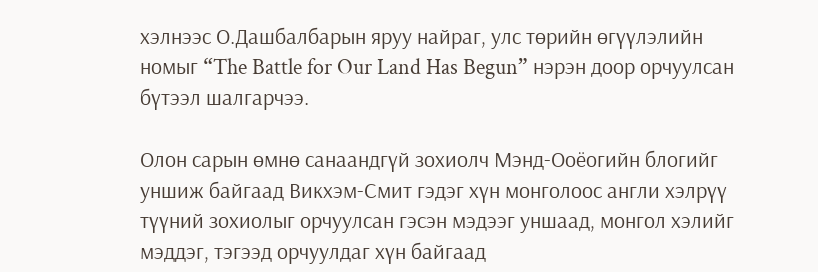хэлнээс О.Дашбалбарын яруу найраг, улс төрийн өгүүлэлийн номыг “The Battle for Our Land Has Begun” нэрэн доор орчуулсан бүтээл шалгарчээ.

Олон сарын өмнө санаандгүй зохиолч Мэнд-Ооёогийн блогийг уншиж байгаад Викхэм-Смит гэдэг хүн монголоос англи хэлрүү түүний зохиолыг орчуулсан гэсэн мэдээг уншаад, монгол хэлийг мэддэг, тэгээд орчуулдаг хүн байгаад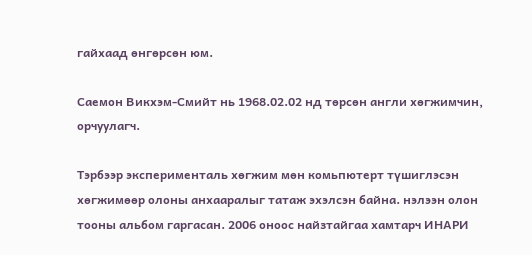гайхаад өнгөрсөн юм.

Саемон Викхэм-Смийт нь 1968.02.02 нд төрсөн англи хөгжимчин, орчуулагч.

Тэрбээр эксперименталь хөгжим мөн комьпютерт түшиглэсэн хөгжимөөр олоны анхааралыг татаж эхэлсэн байна. нэлээн олон тооны альбом гаргасан. 2006 оноос найзтайгаа хамтарч ИНАРИ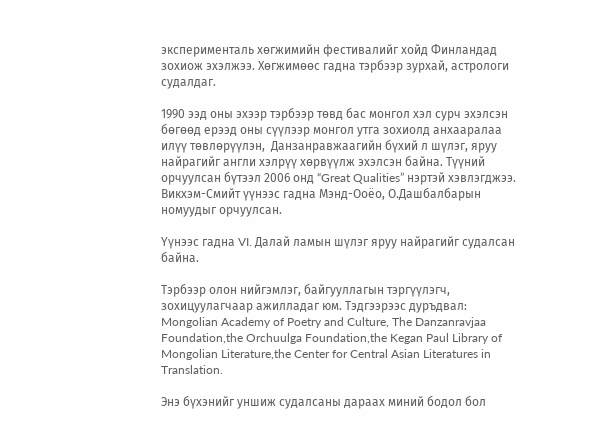эксперименталь хөгжимийн фестивалийг хойд Финландад зохиож эхэлжээ. Хөгжимөөс гадна тэрбээр зурхай, астрологи судалдаг.

1990 ээд оны эхээр тэрбээр төвд бас монгол хэл сурч эхэлсэн бөгөөд ерээд оны сүүлээр монгол утга зохиолд анхааралаа илүү төвлөрүүлэн,  Данзанравжаагийн бүхий л шүлэг, яруу найрагийг англи хэлрүү хөрвүүлж эхэлсэн байна. Түүний орчуулсан бүтээл 2006 онд “Great Qualities” нэртэй хэвлэгджээ. Викхэм-Смийт үүнээс гадна Мэнд-Ооёо, О.Дашбалбарын номуудыг орчуулсан.

Үүнээс гадна VI. Далай ламын шүлэг яруу найрагийг судалсан байна.

Тэрбээр олон нийгэмлэг, байгууллагын тэргүүлэгч, зохицуулагчаар ажилладаг юм. Тэдгээрээс дуръдвал: Mongolian Academy of Poetry and Culture, The Danzanravjaa Foundation,the Orchuulga Foundation,the Kegan Paul Library of Mongolian Literature,the Center for Central Asian Literatures in Translation.

Энэ бүхэнийг уншиж судалсаны дараах миний бодол бол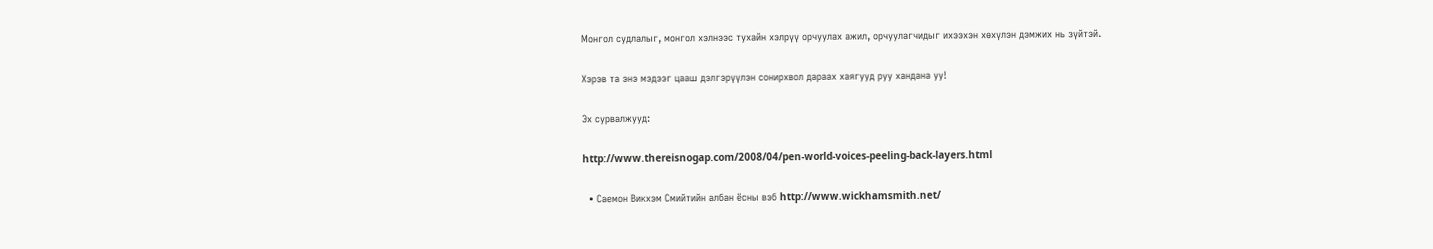Монгол судлалыг, монгол хэлнээс тухайн хэлрүү орчуулах ажил, орчуулагчидыг ихээхэн хөхүлэн дэмжих нь зүйтэй.

Хэрэв та энэ мэдээг цааш дэлгэрүүлэн сонирхвол дараах хаягууд руу хандана уу!

Эх сурвалжууд:

http://www.thereisnogap.com/2008/04/pen-world-voices-peeling-back-layers.html

  • Саемон Викхэм Смийтийн албан ёсны вэб http://www.wickhamsmith.net/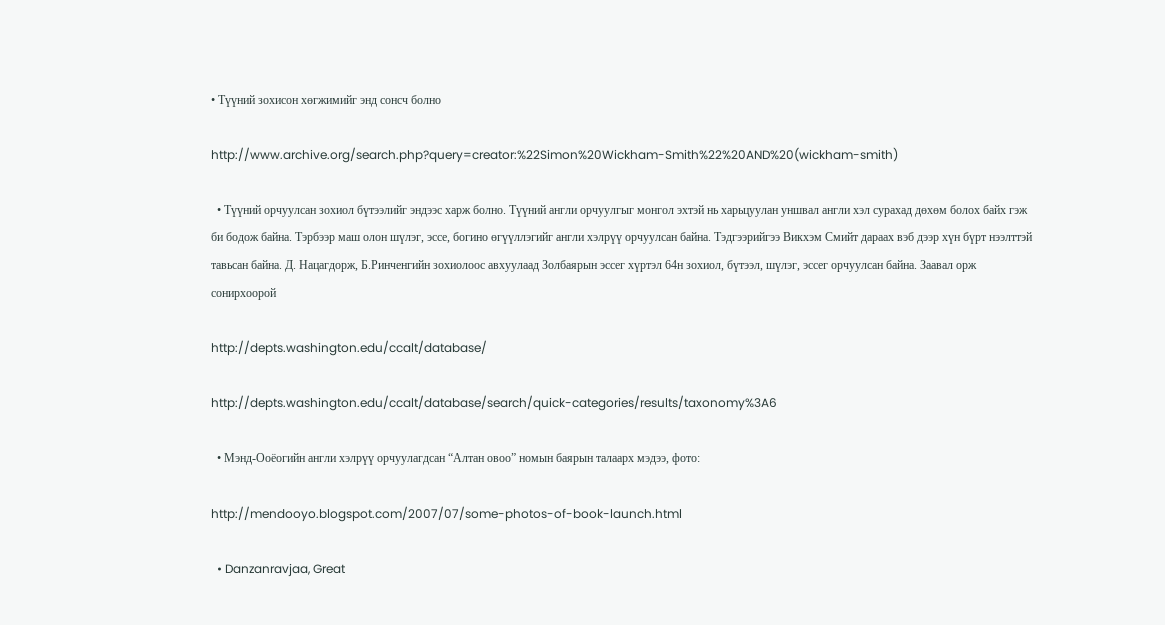• Түүний зохисон хөгжимийг энд сонсч болно

http://www.archive.org/search.php?query=creator:%22Simon%20Wickham-Smith%22%20AND%20(wickham-smith)

  • Түүний орчуулсан зохиол бүтээлийг эндээс харж болно. Түүний англи орчуулгыг монгол эхтэй нь харьцуулан уншвал англи хэл сурахад дөхөм болох байх гэж би бодож байна. Тэрбээр маш олон шүлэг, эссе, богино өгүүллэгийг англи хэлрүү орчуулсан байна. Тэдгээрийгээ Викхэм Смийт дараах вэб дээр хүн бүрт нээлттэй тавьсан байна. Д. Нацагдорж, Б.Ринченгийн зохиолоос авхуулаад Золбаярын эссег хүртэл 64н зохиол, бүтээл, шүлэг, эссег орчуулсан байна. Заавал орж сонирхоорой

http://depts.washington.edu/ccalt/database/

http://depts.washington.edu/ccalt/database/search/quick-categories/results/taxonomy%3A6

  • Мэнд-Ооёогийн англи хэлрүү орчуулагдсан “Алтан овоо” номын баярын талаарх мэдээ, фото:

http://mendooyo.blogspot.com/2007/07/some-photos-of-book-launch.html

  • Danzanravjaa, Great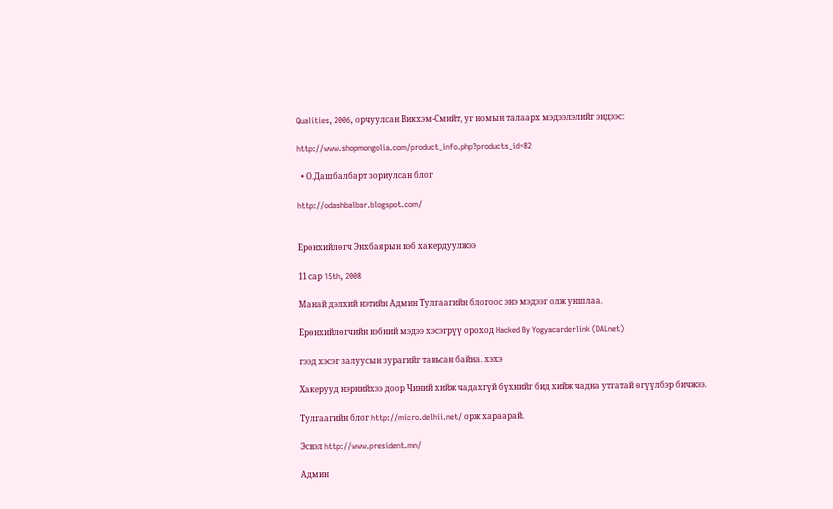Qualities, 2006, орчуулсан Викхэм-Смийт, уг номын талаарх мэдээлэлийг эндээс:

http://www.shopmongolia.com/product_info.php?products_id=82

  • О.Дашбалбарт зориулсан блог

http://odashbalbar.blogspot.com/


Ерөнхийлөгч Энхбаярын вэб хакердуулжээ

11 сар 15th, 2008

Манай дэлхий нэтийн Админ Тулгаагийн блогоос энэ мэдээг олж уншлаа.

Ерөнхийлөгчийн вэбний мэдээ хэсэгрүү ороход Hacked By Yogyacarderlink (DALnet)

гээд хэсэг залуусын зурагийг тавьсан байна. хэхэ

Хакерууд нэрнийхээ доор Чиний хийж чадахгүй бүхнийг бид хийж чадна утгатай өгүүлбэр бичжээ.

Тулгаагийн блог http://micro.delhii.net/ орж хараарай.

Эсвэл http://www.president.mn/

Админ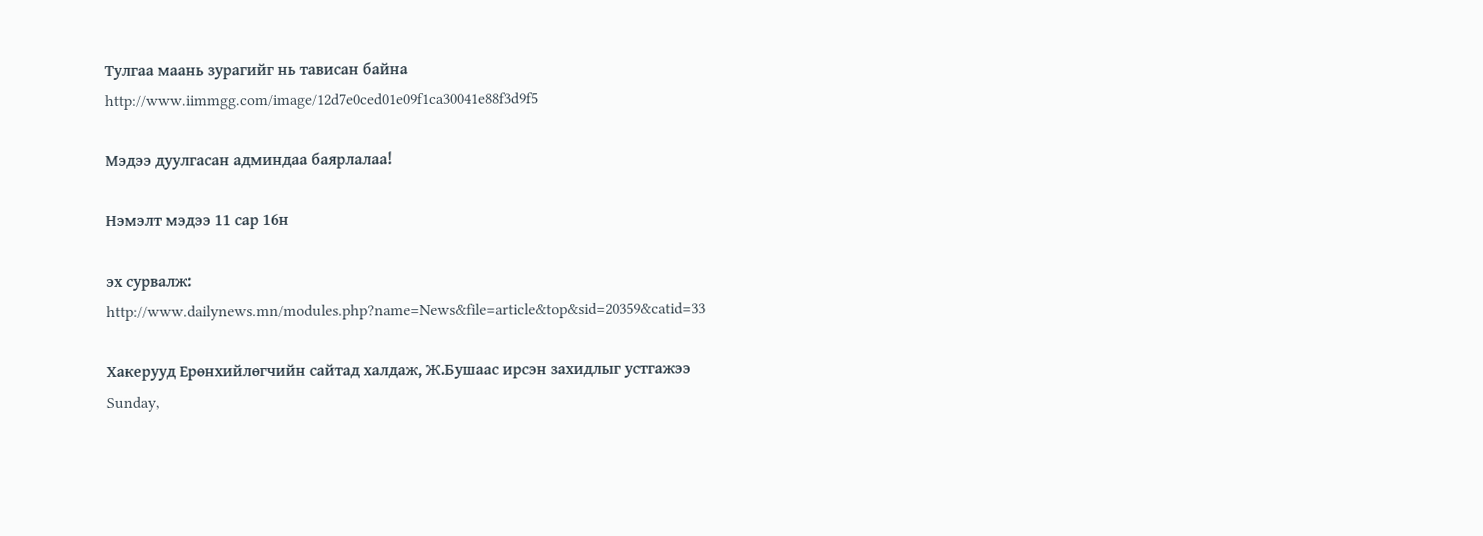Тулгаа маань зурагийг нь тависан байна http://www.iimmgg.com/image/12d7e0ced01e09f1ca30041e88f3d9f5

Мэдээ дуулгасан админдаа баярлалаа!

Нэмэлт мэдээ 11 сар 16н

эх сурвалж: http://www.dailynews.mn/modules.php?name=News&file=article&top&sid=20359&catid=33

Хакерууд Ерөнхийлөгчийн сайтад халдаж, Ж.Бушаас ирсэн захидлыг устгажээ
Sunday,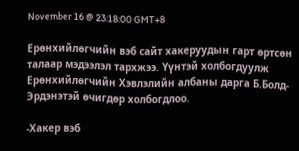November 16 @ 23:18:00 GMT+8

Ерөнхийлөгчийн вэб сайт хакеруудын гарт өртсөн талаар мэдээлэл тархжээ. Үүнтэй холбогдуулж Ерөнхийлөгчийн Хэвлэлийн албаны дарга Б.Болд-Эрдэнэтэй өчигдөр холбогдлоо.

-Хакер вэб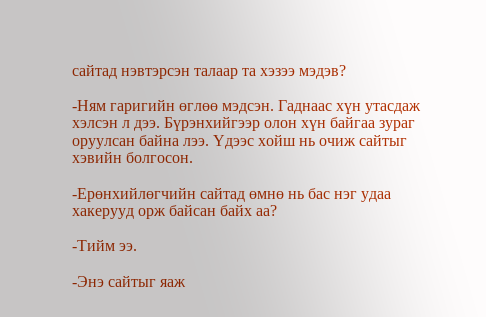сайтад нэвтэрсэн талаар та хэзээ мэдэв?

-Ням гаригийн өглөө мэдсэн. Гаднаас хүн утасдаж хэлсэн л дээ. Бүрэнхийгээр олон хүн байгаа зураг оруулсан байна лээ. Үдээс хойш нь очиж сайтыг хэвийн болгосон.

-Ерөнхийлөгчийн сайтад өмнө нь бас нэг удаа хакерууд орж байсан байх аа?

-Тийм ээ.

-Энэ сайтыг яаж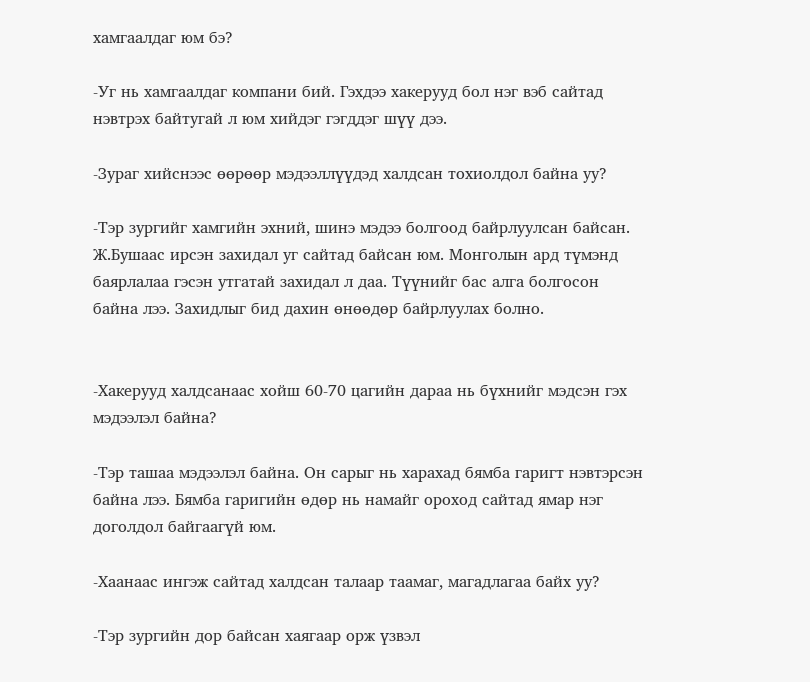хамгаалдаг юм бэ?

-Уг нь хамгаалдаг компани бий. Гэхдээ хакерууд бол нэг вэб сайтад нэвтрэх байтугай л юм хийдэг гэгддэг шүү дээ.

-Зураг хийснээс өөрөөр мэдээллүүдэд халдсан тохиолдол байна уу?

-Тэр зургийг хамгийн эхний, шинэ мэдээ болгоод байрлуулсан байсан. Ж.Бушаас ирсэн захидал уг сайтад байсан юм. Монголын ард түмэнд баярлалаа гэсэн утгатай захидал л даа. Түүнийг бас алга болгосон байна лээ. Захидлыг бид дахин өнөөдөр байрлуулах болно.


-Хакерууд халдсанаас хойш 60-70 цагийн дараа нь бүхнийг мэдсэн гэх мэдээлэл байна?

-Тэр ташаа мэдээлэл байна. Он сарыг нь харахад бямба гаригт нэвтэрсэн байна лээ. Бямба гаригийн өдөр нь намайг ороход сайтад ямар нэг доголдол байгаагүй юм.

-Хаанаас ингэж сайтад халдсан талаар таамаг, магадлагаа байх уу?

-Тэр зургийн дор байсан хаягаар орж үзвэл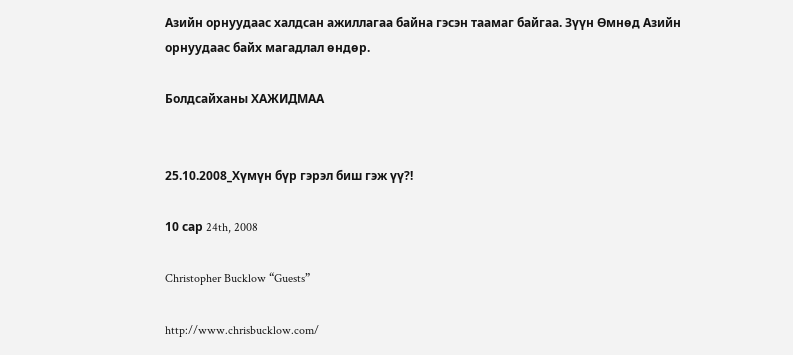Азийн орнуудаас халдсан ажиллагаа байна гэсэн таамаг байгаа. Зүүн Өмнөд Азийн орнуудаас байх магадлал өндөр.

Болдсайханы ХАЖИДМАА


25.10.2008_Хүмүн бүр гэрэл биш гэж үү?!

10 сар 24th, 2008

Christopher Bucklow “Guests”

http://www.chrisbucklow.com/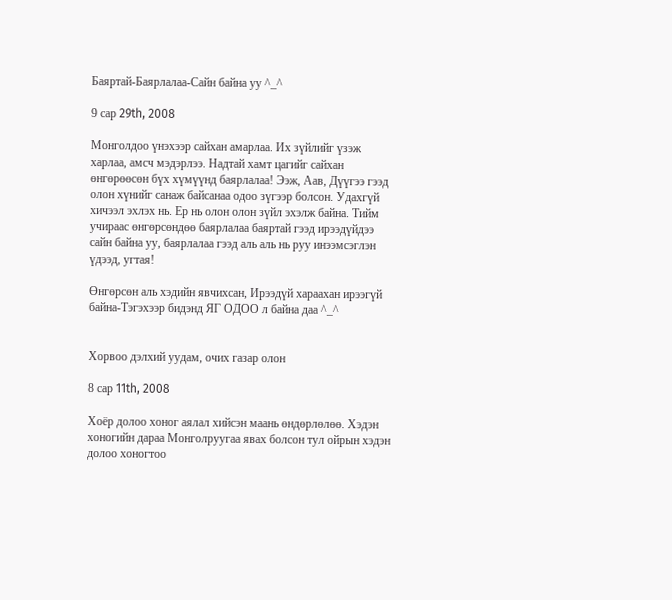Баяртай-Баярлалаа-Сайн байна уу ^_^

9 сар 29th, 2008

Монголдоо үнэхээр сайхан амарлаа. Их зүйлийг үзэж харлаа, амсч мэдэрлээ. Надтай хамт цагийг сайхан өнгөрөөсөн бүх хүмүүнд баярлалаа! Ээж, Аав, Дүүгээ гээд олон хүнийг санаж байсанаа одоо зүгээр болсон. Удахгүй хичээл эхлэх нь. Ер нь олон олон зүйл эхэлж байна. Тийм учираас өнгөрсөндөө баярлалаа баяртай гээд ирээдүйдээ сайн байна уу, баярлалаа гээд аль аль нь руу инээмсэглэн үдээд, угтая!

Өнгөрсөн аль хэдийн явчихсан, Ирээдүй хараахан ирээгүй байна-Тэгэхээр бидэнд ЯГ ОДОО л байна даа ^_^


Хорвоо дэлхий уудам, очих газар олон

8 сар 11th, 2008

Хоёр долоо хоног аялал хийсэн маань өндөрлөлөө. Хэдэн хоногийн дараа Монголруугаа явах болсон тул ойрын хэдэн долоо хоногтоо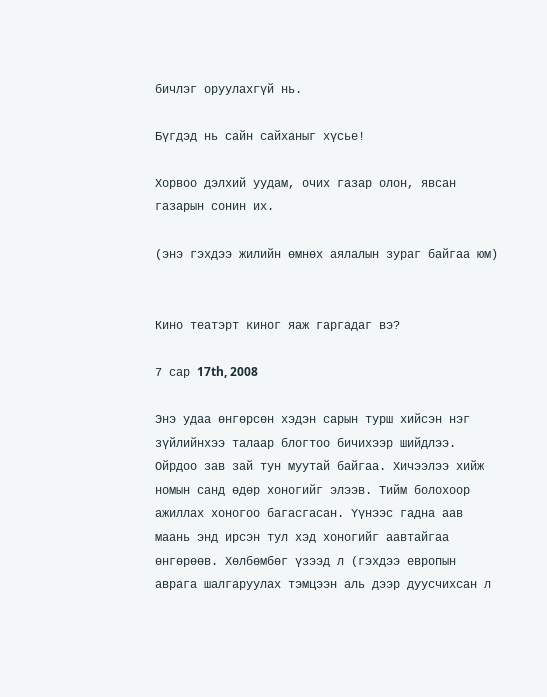бичлэг оруулахгүй нь.

Бүгдэд нь сайн сайханыг хүсье!

Хорвоо дэлхий уудам, очих газар олон, явсан газарын сонин их.

(энэ гэхдээ жилийн өмнөх аялалын зураг байгаа юм)


Кино театэрт киног яаж гаргадаг вэ?

7 сар 17th, 2008

Энэ удаа өнгөрсөн хэдэн сарын турш хийсэн нэг зүйлийнхээ талаар блогтоо бичихээр шийдлээ. Ойрдоо зав зай тун муутай байгаа. Хичээлээ хийж номын санд өдөр хоногийг элээв. Тийм болохоор ажиллах хоногоо багасгасан. Үүнээс гадна аав маань энд ирсэн тул хэд хоногийг аавтайгаа өнгөрөөв. Хөлбөмбөг үзээд л (гэхдээ европын аврага шалгаруулах тэмцээн аль дээр дуусчихсан л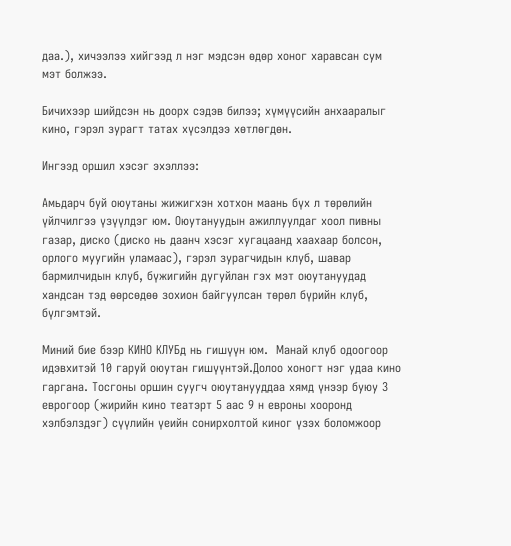даа.), хичээлээ хийгээд л нэг мэдсэн өдөр хоног харавсан сум мэт болжээ.

Бичихээр шийдсэн нь доорх сэдэв билээ; хүмүүсийн анхааралыг кино, гэрэл зурагт татах хүсэлдээ хөтлөгдөн.

Ингээд оршил хэсэг эхэллээ:

Амьдарч буй оюутаны жижигхэн хотхон маань бүх л төрөлийн үйлчилгээ үзүүлдэг юм. Оюутануудын ажиллуулдаг хоол пивны газар, диско (диско нь даанч хэсэг хугацаанд хаахаар болсон, орлого муугийн уламаас), гэрэл зурагчидын клуб, шавар бармилчидын клуб, бүжигийн дугуйлан гэх мэт оюутануудад хандсан тэд өөрсөдөө зохион байгуулсан төрөл бүрийн клуб, бүлгэмтэй.

Миний бие бээр КИНО КЛУБд нь гишүүн юм.  Манай клуб одоогоор идэвхитэй 10 гаруй оюутан гишүүнтэй.Долоо хоногт нэг удаа кино гаргана. Тосгоны оршин суугч оюутанууддаа хямд үнээр буюу 3 еврогоор (жирийн кино театэрт 5 аас 9 н евроны хооронд хэлбэлздэг) сүүлийн үеийн сонирхолтой киног үзэх боломжоор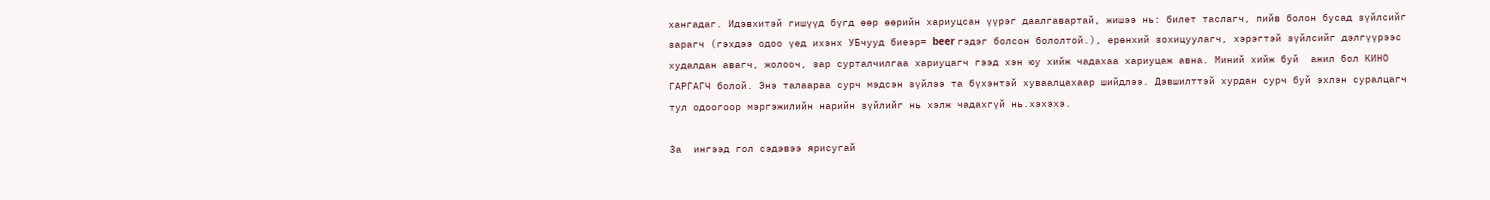хангадаг. Идэвхитэй гишүүд бүгд өөр өөрийн хариуцсан үүрэг даалгавартай, жишээ нь: билет таслагч, пийв болон бусад зүйлсийг зарагч (гэхдээ одоо үед ихэнх УБчууд биеэр= beer гэдэг болсон бололтой.), ерөнхий зохицуулагч, хэрэгтэй зүйлсийг дэлгүүрээс худалдан авагч, жолооч, зар сурталчилгаа хариуцагч гээд хэн юу хийж чадахаа хариуцаж авна. Миний хийж буй  ажил бол КИНО ГАРГАГЧ болой. Энэ талаараа сурч мэдсэн зүйлээ та бүхэнтэй хуваалцахаар шийдлээ. Дэвшилттэй хурдан сурч буй эхлэн суралцагч тул одоогоор мэргэжилийн нарийн зүйлийг нь хэлж чадахгүй нь.хэхэхэ.

За  ингээд гол сэдэвээ ярисугай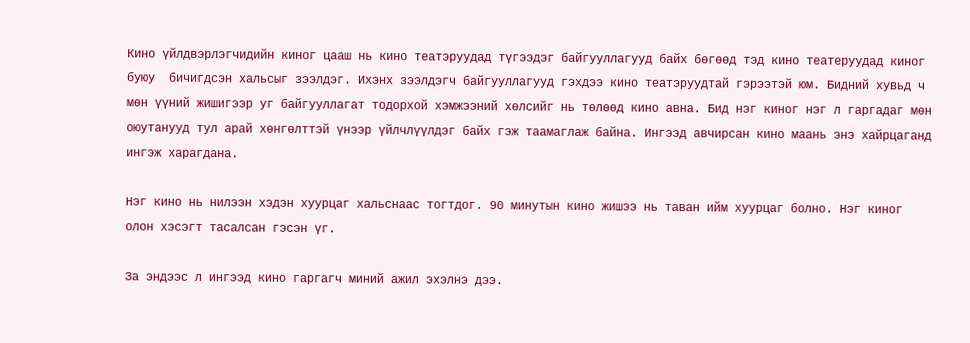Кино үйлдвэрлэгчидийн киног цааш нь кино театэруудад түгээдэг байгууллагууд байх бөгөөд тэд кино театеруудад киног буюу  бичигдсэн хальсыг зээлдэг. Ихэнх зээлдэгч байгууллагууд гэхдээ кино театэруудтай гэрээтэй юм. Бидний хувьд ч мөн үүний жишигээр уг байгууллагат тодорхой хэмжээний хөлсийг нь төлөөд кино авна. Бид нэг киног нэг л гаргадаг мөн оюутанууд тул арай хөнгөлттэй үнээр үйлчлүүлдэг байх гэж таамаглаж байна. Ингээд авчирсан кино маань энэ хайрцаганд ингэж харагдана.

Нэг кино нь нилээн хэдэн хуурцаг хальснаас тогтдог. 90 минутын кино жишээ нь таван ийм хуурцаг болно. Нэг киног олон хэсэгт тасалсан гэсэн үг.

За эндээс л ингээд кино гаргагч миний ажил эхэлнэ дээ.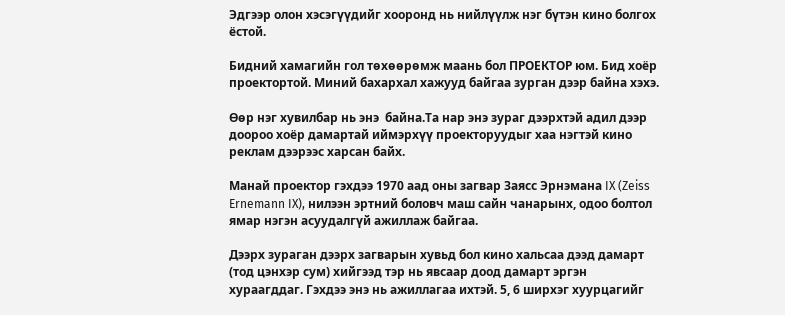Эдгээр олон хэсэгүүдийг хооронд нь нийлүүлж нэг бүтэн кино болгох ёстой.

Бидний хамагийн гол төхөөрөмж маань бол ПРОЕКТОР юм. Бид хоёр проектортой. Миний бахархал хажууд байгаа зурган дээр байна хэхэ.

Өөр нэг хувилбар нь энэ  байна.Та нар энэ зураг дээрхтэй адил дээр доороо хоёр дамартай иймэрхүү проекторуудыг хаа нэгтэй кино реклам дээрээс харсан байх.

Манай проектор гэхдээ 1970 аад оны загвар Заясс Эрнэмана IX (Zeiss Ernemann IX), нилээн эртний боловч маш сайн чанарынх, одоо болтол ямар нэгэн асуудалгүй ажиллаж байгаа.

Дээрх зураган дээрх загварын хувьд бол кино хальсаа дээд дамарт (тод цэнхэр сум) хийгээд тэр нь явсаар доод дамарт эргэн хураагддаг. Гэхдээ энэ нь ажиллагаа ихтэй. 5, 6 ширхэг хуурцагийг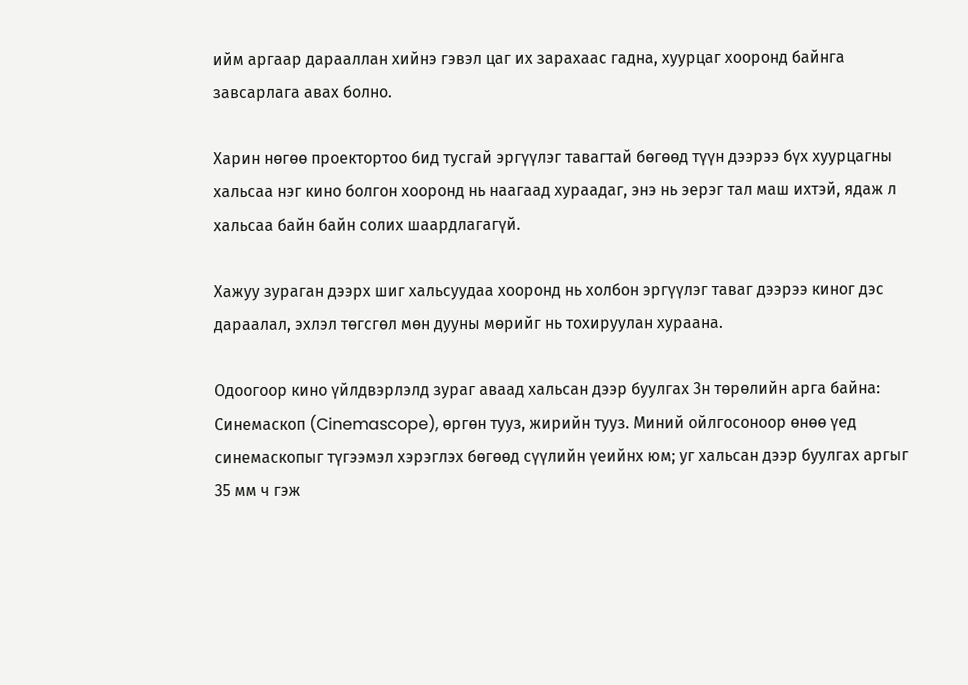ийм аргаар дарааллан хийнэ гэвэл цаг их зарахаас гадна, хуурцаг хооронд байнга завсарлага авах болно.

Харин нөгөө проектортоо бид тусгай эргүүлэг тавагтай бөгөөд түүн дээрээ бүх хуурцагны хальсаа нэг кино болгон хооронд нь наагаад хураадаг, энэ нь эерэг тал маш ихтэй, ядаж л хальсаа байн байн солих шаардлагагүй.

Хажуу зураган дээрх шиг хальсуудаа хооронд нь холбон эргүүлэг таваг дээрээ киног дэс дараалал, эхлэл төгсгөл мөн дууны мөрийг нь тохируулан хураана.

Одоогоор кино үйлдвэрлэлд зураг аваад хальсан дээр буулгах 3н төрөлийн арга байна: Синемаскоп (Cinemascope), өргөн тууз, жирийн тууз. Миний ойлгосоноор өнөө үед синемаскопыг түгээмэл хэрэглэх бөгөөд сүүлийн үеийнх юм; уг хальсан дээр буулгах аргыг  35 мм ч гэж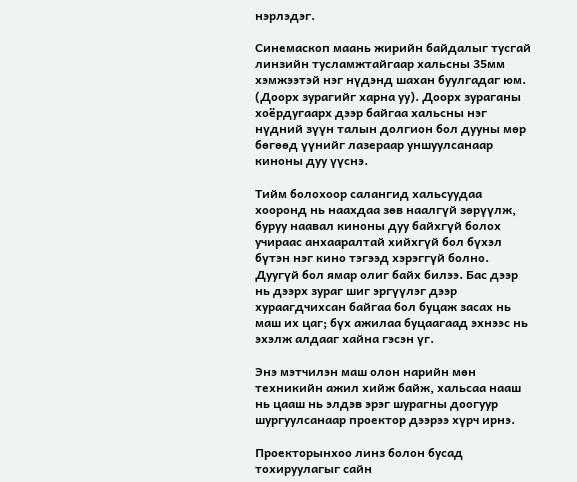нэрлэдэг.

Синемаскоп маань жирийн байдалыг тусгай линзийн тусламжтайгаар хальсны 35мм хэмжээтэй нэг нүдэнд шахан буулгадаг юм. (Доорх зурагийг харна уу). Доорх зураганы хоёрдугаарх дээр байгаа хальсны нэг нүдний зүүн талын долгион бол дууны мөр бөгөөд үүнийг лазераар уншуулсанаар киноны дуу үүснэ.

Тийм болохоор салангид хальсуудаа хооронд нь наахдаа зөв наалгүй зөрүүлж, буруу наавал киноны дуу байхгүй болох учираас анхааралтай хийхгүй бол бүхэл бүтэн нэг кино тэгээд хэрэггүй болно. Дуугүй бол ямар олиг байх билээ. Бас дээр нь дээрх зураг шиг эргүүлэг дээр хураагдчихсан байгаа бол буцаж засах нь маш их цаг; бүх ажилаа буцаагаад эхнээс нь эхэлж алдааг хайна гэсэн үг.

Энэ мэтчилэн маш олон нарийн мөн техникийн ажил хийж байж, хальсаа нааш нь цааш нь элдэв эрэг шурагны доогуур шургуулсанаар проектор дээрээ хүрч ирнэ.

Проекторынхоо линз болон бусад тохируулагыг сайн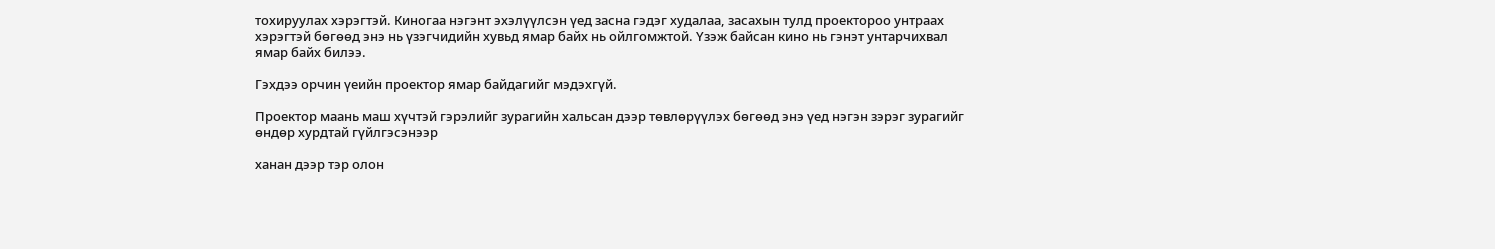тохируулах хэрэгтэй. Киногаа нэгэнт эхэлүүлсэн үед засна гэдэг худалаа, засахын тулд проектороо унтраах хэрэгтэй бөгөөд энэ нь үзэгчидийн хувьд ямар байх нь ойлгомжтой. Үзэж байсан кино нь гэнэт унтарчихвал ямар байх билээ.

Гэхдээ орчин үеийн проектор ямар байдагийг мэдэхгүй.

Проектор маань маш хүчтэй гэрэлийг зурагийн хальсан дээр төвлөрүүлэх бөгөөд энэ үед нэгэн зэрэг зурагийг өндөр хурдтай гүйлгэсэнээр

ханан дээр тэр олон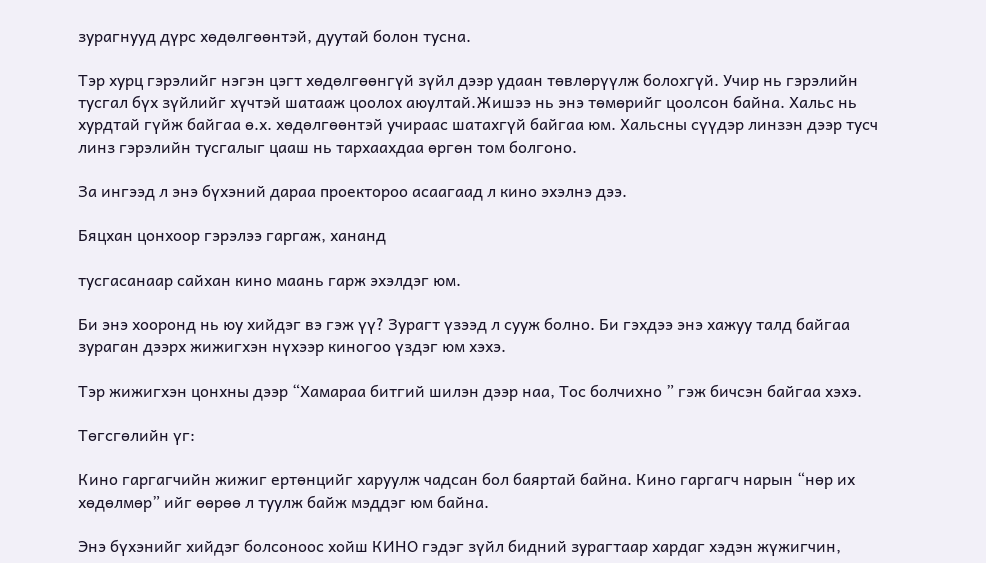зурагнууд дүрс хөдөлгөөнтэй, дуутай болон тусна.

Тэр хурц гэрэлийг нэгэн цэгт хөдөлгөөнгүй зүйл дээр удаан төвлөрүүлж болохгүй. Учир нь гэрэлийн тусгал бүх зүйлийг хүчтэй шатааж цоолох аюултай.Жишээ нь энэ төмөрийг цоолсон байна. Хальс нь хурдтай гүйж байгаа ө.х. хөдөлгөөнтэй учираас шатахгүй байгаа юм. Хальсны сүүдэр линзэн дээр тусч линз гэрэлийн тусгалыг цааш нь тархаахдаа өргөн том болгоно.

За ингээд л энэ бүхэний дараа проектороо асаагаад л кино эхэлнэ дээ.

Бяцхан цонхоор гэрэлээ гаргаж, хананд

тусгасанаар сайхан кино маань гарж эхэлдэг юм.

Би энэ хооронд нь юу хийдэг вэ гэж үү? Зурагт үзээд л сууж болно. Би гэхдээ энэ хажуу талд байгаа зураган дээрх жижигхэн нүхээр киногоо үздэг юм хэхэ.

Тэр жижигхэн цонхны дээр “Хамараа битгий шилэн дээр наа, Тос болчихно ” гэж бичсэн байгаа хэхэ.

Төгсгөлийн үг:

Кино гаргагчийн жижиг ертөнцийг харуулж чадсан бол баяртай байна. Кино гаргагч нарын “нөр их хөдөлмөр” ийг өөрөө л туулж байж мэддэг юм байна.

Энэ бүхэнийг хийдэг болсоноос хойш КИНО гэдэг зүйл бидний зурагтаар хардаг хэдэн жүжигчин,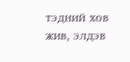тэдний хов жив, элдэв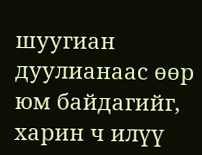шуугиан дуулианаас өөр юм байдагийг, харин ч илүү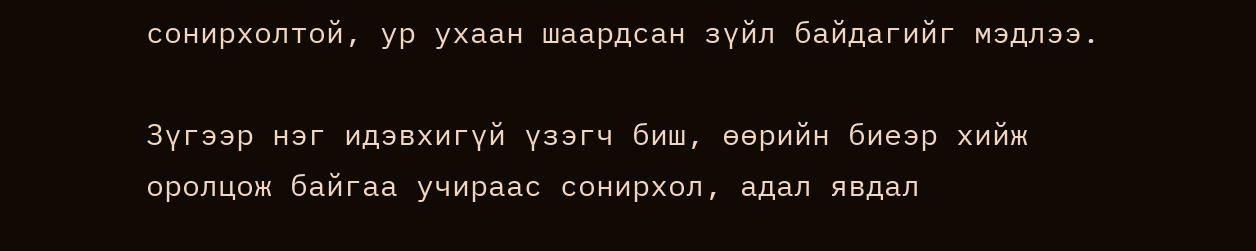сонирхолтой, ур ухаан шаардсан зүйл байдагийг мэдлээ.

Зүгээр нэг идэвхигүй үзэгч биш, өөрийн биеэр хийж оролцож байгаа учираас сонирхол, адал явдал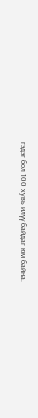гэдэг бол 100 хувь илүү байдаг юм байна.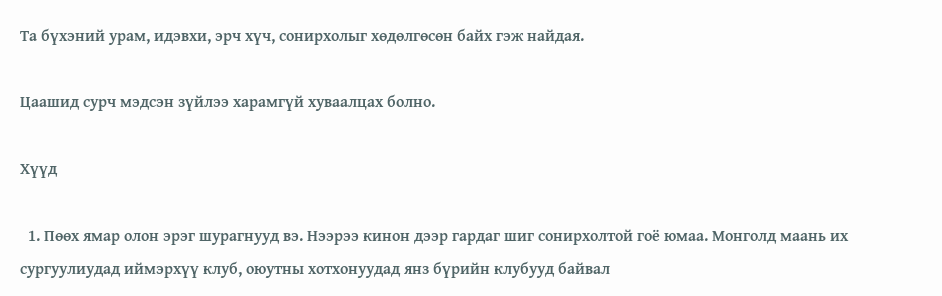Та бүхэний урам, идэвхи, эрч хүч, сонирхолыг хөдөлгөсөн байх гэж найдая.

Цаашид сурч мэдсэн зүйлээ харамгүй хуваалцах болно.

Хүүд

  1. Пөөх ямар олон эрэг шурагнууд вэ. Нээрээ кинон дээр гардаг шиг сонирхолтой гоё юмаа. Монголд маань их сургуулиудад иймэрхүү клуб, оюутны хотхонуудад янз бүрийн клубууд байвал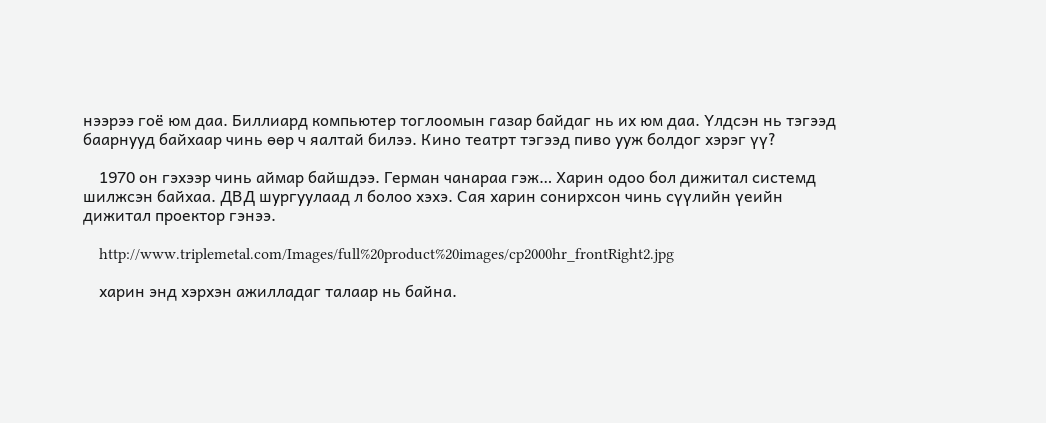нээрээ гоё юм даа. Биллиард компьютер тоглоомын газар байдаг нь их юм даа. Үлдсэн нь тэгээд баарнууд байхаар чинь өөр ч яалтай билээ. Кино театрт тэгээд пиво ууж болдог хэрэг үү?

    1970 он гэхээр чинь аймар байшдээ. Герман чанараа гэж… Харин одоо бол дижитал системд шилжсэн байхаа. ДВД шургуулаад л болоо хэхэ. Сая харин сонирхсон чинь сүүлийн үеийн дижитал проектор гэнээ.

    http://www.triplemetal.com/Images/full%20product%20images/cp2000hr_frontRight2.jpg

    харин энд хэрхэн ажилладаг талаар нь байна.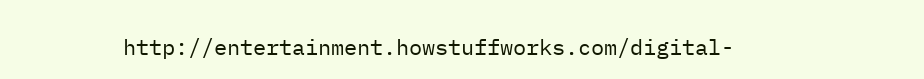http://entertainment.howstuffworks.com/digital-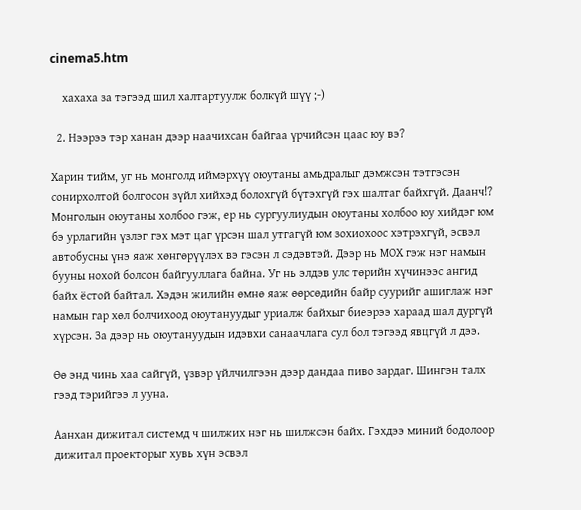cinema5.htm

    хахаха за тэгээд шил халтартуулж болкүй шүү ;-)

  2. Нээрээ тэр ханан дээр наачихсан байгаа үрчийсэн цаас юу вэ?

Харин тийм, уг нь монголд иймэрхүү оюутаны амьдралыг дэмжсэн тэтгэсэн сонирхолтой болгосон зүйл хийхэд болохгүй бүтэхгүй гэх шалтаг байхгүй. Даанч!? Монголын оюутаны холбоо гэж, ер нь сургуулиудын оюутаны холбоо юу хийдэг юм бэ урлагийн үзлэг гэх мэт цаг үрсэн шал утгагүй юм зохиохоос хэтрэхгүй, эсвэл автобусны үнэ яаж хөнгөрүүлэх вэ гэсэн л сэдэвтэй. Дээр нь МОХ гэж нэг намын бууны нохой болсон байгууллага байна. Уг нь элдэв улс төрийн хүчинээс ангид байх ёстой байтал. Хэдэн жилийн өмнө яаж өөрсөдийн байр суурийг ашиглаж нэг намын гар хөл болчихоод оюутануудыг уриалж байхыг биеэрээ хараад шал дургүй хүрсэн. За дээр нь оюутануудын идэвхи санаачлага сул бол тэгээд явцгүй л дээ.

Өө энд чинь хаа сайгүй, үзвэр үйлчилгээн дээр дандаа пиво зардаг. Шингэн талх гээд тэрийгээ л ууна.

Аанхан дижитал системд ч шилжих нэг нь шилжсэн байх. Гэхдээ миний бодолоор дижитал проекторыг хувь хүн эсвэл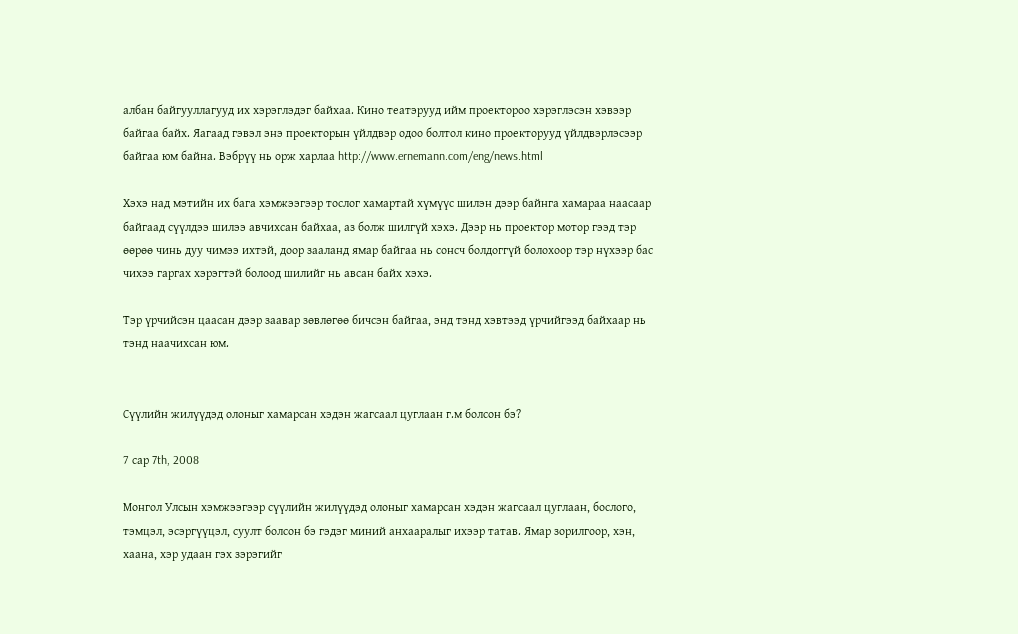албан байгууллагууд их хэрэглэдэг байхаа. Кино театэрууд ийм проектороо хэрэглэсэн хэвээр байгаа байх. Яагаад гэвэл энэ проекторын үйлдвэр одоо болтол кино проекторууд үйлдвэрлэсээр байгаа юм байна. Вэбрүү нь орж харлаа http://www.ernemann.com/eng/news.html

Хэхэ над мэтийн их бага хэмжээгээр тослог хамартай хүмүүс шилэн дээр байнга хамараа наасаар байгаад сүүлдээ шилээ авчихсан байхаа, аз болж шилгүй хэхэ. Дээр нь проектор мотор гээд тэр өөрөө чинь дуу чимээ ихтэй, доор зааланд ямар байгаа нь сонсч болдоггүй болохоор тэр нүхээр бас чихээ гаргах хэрэгтэй болоод шилийг нь авсан байх хэхэ.

Тэр үрчийсэн цаасан дээр заавар зөвлөгөө бичсэн байгаа, энд тэнд хэвтээд үрчийгээд байхаар нь тэнд наачихсан юм.


Сүүлийн жилүүдэд олоныг хамарсан хэдэн жагсаал цуглаан г.м болсон бэ?

7 сар 7th, 2008

Монгол Улсын хэмжээгээр сүүлийн жилүүдэд олоныг хамарсан хэдэн жагсаал цуглаан, бослого, тэмцэл, эсэргүүцэл, суулт болсон бэ гэдэг миний анхааралыг ихээр татав. Ямар зорилгоор, хэн, хаана, хэр удаан гэх зэрэгийг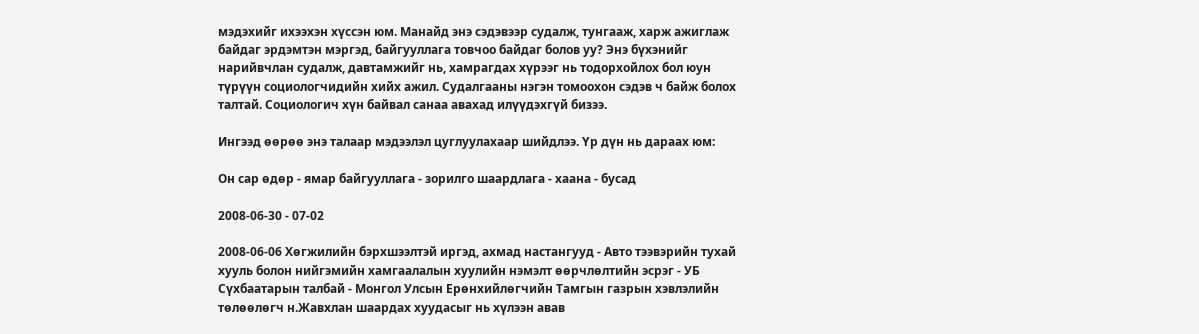мэдэхийг ихээхэн хүссэн юм. Манайд энэ сэдэвээр судалж, тунгааж, харж ажиглаж байдаг эрдэмтэн мэргэд, байгууллага товчоо байдаг болов уу? Энэ бүхэнийг нарийвчлан судалж, давтамжийг нь, хамрагдах хүрээг нь тодорхойлох бол юун түрүүн социологчидийн хийх ажил. Судалгааны нэгэн томоохон сэдэв ч байж болох талтай. Социологич хүн байвал санаа авахад илүүдэхгүй бизээ.

Ингээд өөрөө энэ талаар мэдээлэл цуглуулахаар шийдлээ. Үр дүн нь дараах юм:

Он сар өдөр - ямар байгууллага - зорилго шаардлага - хаана - бусад

2008-06-30 - 07-02

2008-06-06 Хөгжилийн бэрхшээлтэй иргэд, ахмад настангууд - Авто тээвэрийн тухай хууль болон нийгэмийн хамгаалалын хуулийн нэмэлт өөрчлөлтийн эсрэг - УБ Сүхбаатарын талбай - Монгол Улсын Ерөнхийлөгчийн Тамгын газрын хэвлэлийн төлөөлөгч н.Жавхлан шаардах хуудасыг нь хүлээн авав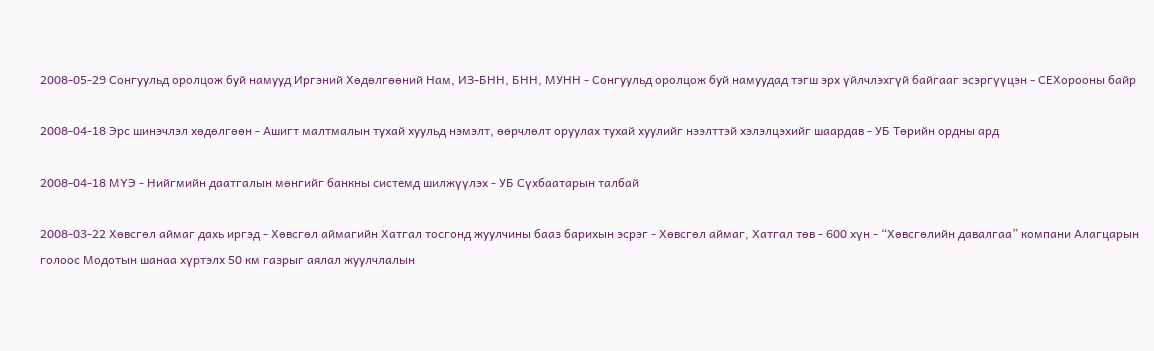2008-05-29 Сонгуульд оролцож буй намууд Иргэний Хөдөлгөөний Нам, ИЗ-БНН, БНН, МУНН - Сонгуульд оролцож буй намуудад тэгш эрх үйлчлэхгүй байгааг эсэргүүцэн - СЕХорооны байр

2008-04-18 Эрс шинэчлэл хөдөлгөөн - Ашигт малтмалын тухай хуульд нэмэлт, өөрчлөлт оруулах тухай хуулийг нээлттэй хэлэлцэхийг шаардав - УБ Төрийн ордны ард

2008-04-18 МҮЭ - Нийгмийн даатгалын мөнгийг банкны системд шилжүүлэх - УБ Сүхбаатарын талбай

2008-03-22 Хөвсгөл аймаг дахь иргэд - Хөвсгөл аймагийн Хатгал тосгонд жуулчины бааз барихын эсрэг - Хөвсгөл аймаг, Хатгал төв - 600 хүн - “Хөвсгөлийн давалгаа” компани Алагцарын голоос Модотын шанаа хүртэлх 50 км газрыг аялал жуулчлалын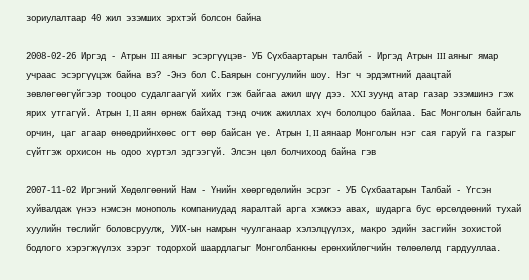зориулалтаар 40 жил эзэмших эрхтэй болсон байна

2008-02-26 Иргэд - Атрын III аяныг эсэргүүцэв- УБ Сүхбаартарын талбай - Иргэд Атрын III аяныг ямар учраас эсэргүүцэж байна вэ? -Энэ бол С.Баярын сонгуулийн шоу. Нэг ч эрдэмтний даацтай зөвлөгөөгүйгээр тооцоо судалгаагүй хийх гэж байгаа ажил шүү дээ. XXI зуунд атар газар эзэмшинэ гэж ярих утгагүй. Атрын I, II аян өрнөж байхад тэнд очиж ажиллах хүч бололцоо байлаа. Бас Монголын байгаль орчин, цаг агаар өнөөдрийнхөөс огт өөр байсан үе. Атрын I, II аянаар Монголын нэг сая гаруй га газрыг сүйтгэж орхисон нь одоо хүртэл эдгээгүй. Элсэн цөл болчихоод байна гэв

2007-11-02 Иргэний Хөдөлгөөний Нам - Үнийн хөөргөдөлийн эсрэг - УБ Сүхбаатарын Талбай - Үгсэн хуйвалдаж үнээ нэмсэн монополь компаниудад яаралтай арга хэмжээ авах, шударга бус өрсөлдөөний тухай хуулийн төслийг боловсруулж, УИХ-ын намрын чуулганаар хэлэлцүүлэх, макро эдийн засгийн зохистой бодлого хэрэгжүүлэх зэрэг тодорхой шаардлагыг Монголбанкны ерөнхийлөгчийн төлөөлөлд гардууллаа.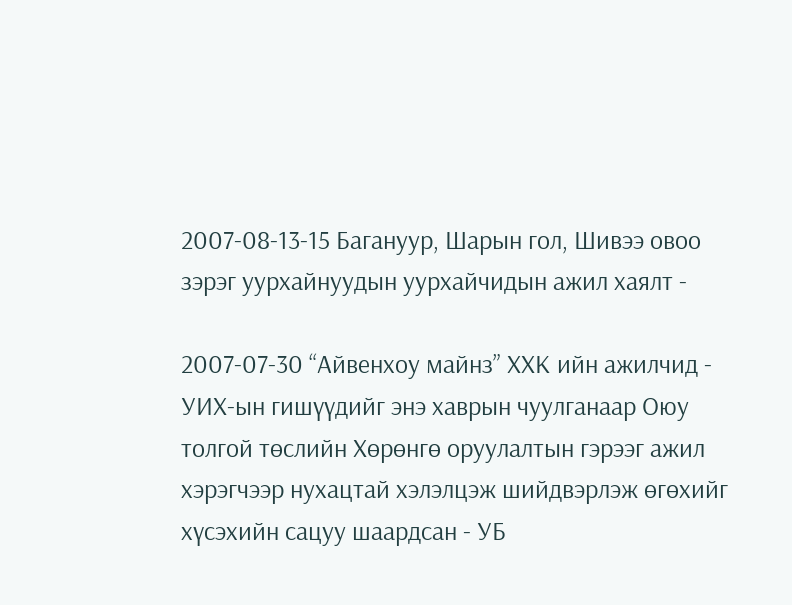2007-08-13-15 Багануур, Шарын гол, Шивээ овоо зэрэг уурхайнуудын уурхайчидын ажил хаялт -

2007-07-30 “Айвенхоу майнз” ХХК ийн ажилчид - УИХ-ын гишүүдийг энэ хаврын чуулганаар Оюу толгой төслийн Хөрөнгө оруулалтын гэрээг ажил хэрэгчээр нухацтай хэлэлцэж шийдвэрлэж өгөхийг хүсэхийн сацуу шаардсан - УБ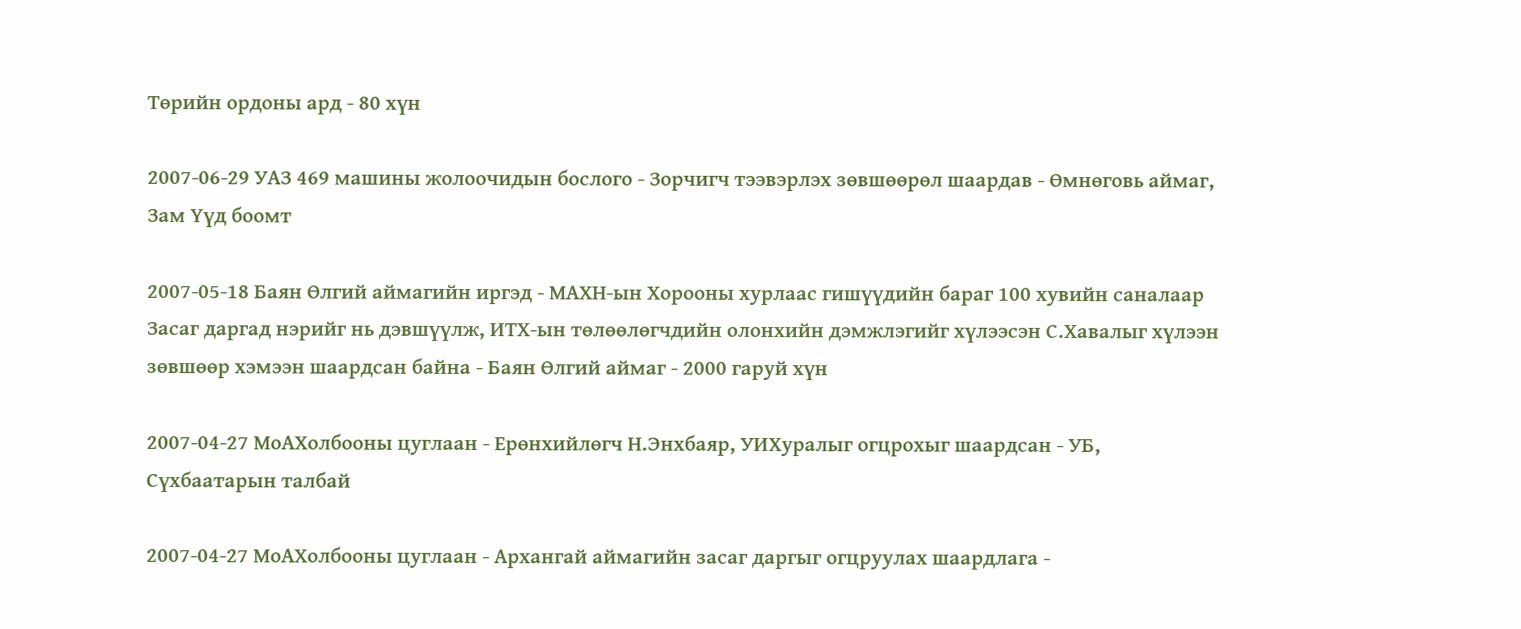Төрийн ордоны ард - 80 хүн

2007-06-29 УАЗ 469 машины жолоочидын бослого - Зорчигч тээвэрлэх зөвшөөрөл шаардав - Өмнөговь аймаг, Зам Үүд боомт

2007-05-18 Баян Өлгий аймагийн иргэд - МАХН-ын Хорооны хурлаас гишүүдийн бараг 100 хувийн саналаар Засаг даргад нэрийг нь дэвшүүлж, ИТХ-ын төлөөлөгчдийн олонхийн дэмжлэгийг хүлээсэн С.Хавалыг хүлээн зөвшөөр хэмээн шаардсан байна - Баян Өлгий аймаг - 2000 гаруй хүн

2007-04-27 МоАХолбооны цуглаан - Ерөнхийлөгч Н.Энхбаяр, УИХуралыг огцрохыг шаардсан - УБ, Сүхбаатарын талбай

2007-04-27 МоАХолбооны цуглаан - Архангай аймагийн засаг даргыг огцруулах шаардлага -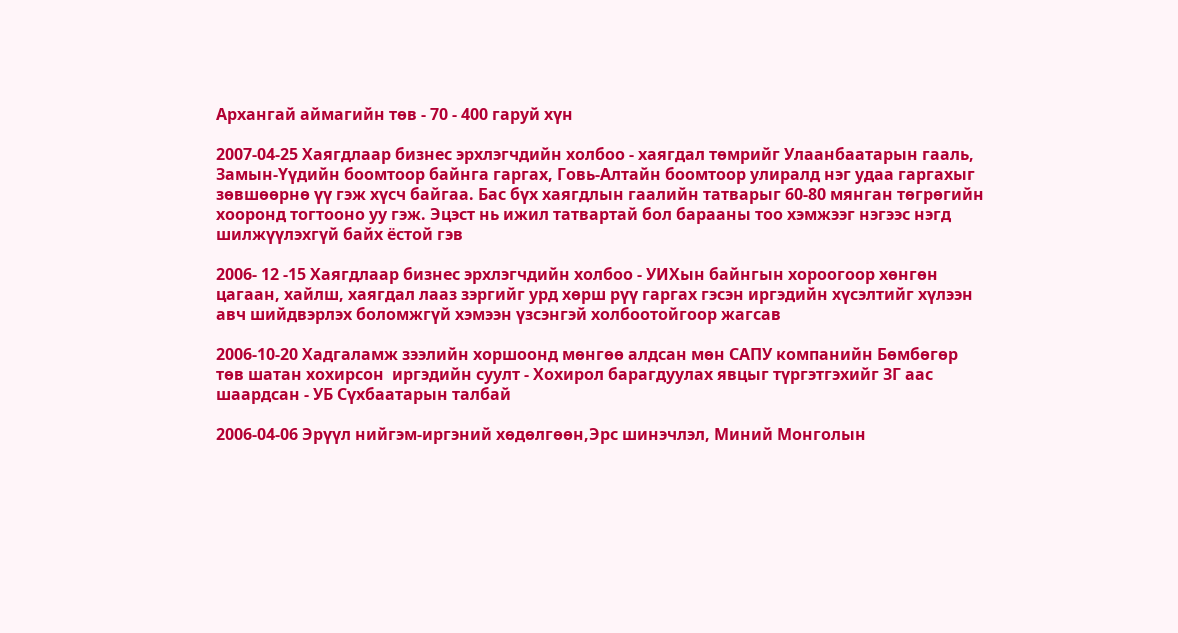Архангай аймагийн төв - 70 - 400 гаруй хүн

2007-04-25 Хаягдлаар бизнес эрхлэгчдийн холбоо - хаягдал төмрийг Улаанбаатарын гааль, Замын-Үүдийн боомтоор байнга гаргах, Говь-Алтайн боомтоор улиралд нэг удаа гаргахыг зөвшөөрнө үү гэж хүсч байгаа. Бас бүх хаягдлын гаалийн татварыг 60-80 мянган төгрөгийн хооронд тогтооно уу гэж. Эцэст нь ижил татвартай бол барааны тоо хэмжээг нэгээс нэгд шилжүүлэхгүй байх ёстой гэв

2006- 12 -15 Хаягдлаар бизнес эрхлэгчдийн холбоо - УИХын байнгын хороогоор хөнгөн цагаан, хайлш, хаягдал лааз зэргийг урд хөрш рүү гаргах гэсэн иргэдийн хүсэлтийг хүлээн авч шийдвэрлэх боломжгүй хэмээн үзсэнгэй холбоотойгоор жагсав

2006-10-20 Хадгаламж зээлийн хоршоонд мөнгөө алдсан мөн САПУ компанийн Бөмбөгөр төв шатан хохирсон  иргэдийн суулт - Хохирол барагдуулах явцыг түргэтгэхийг ЗГ аас шаардсан - УБ Сүхбаатарын талбай

2006-04-06 Эрүүл нийгэм-иргэний хөдөлгөөн,Эрс шинэчлэл, Миний Монголын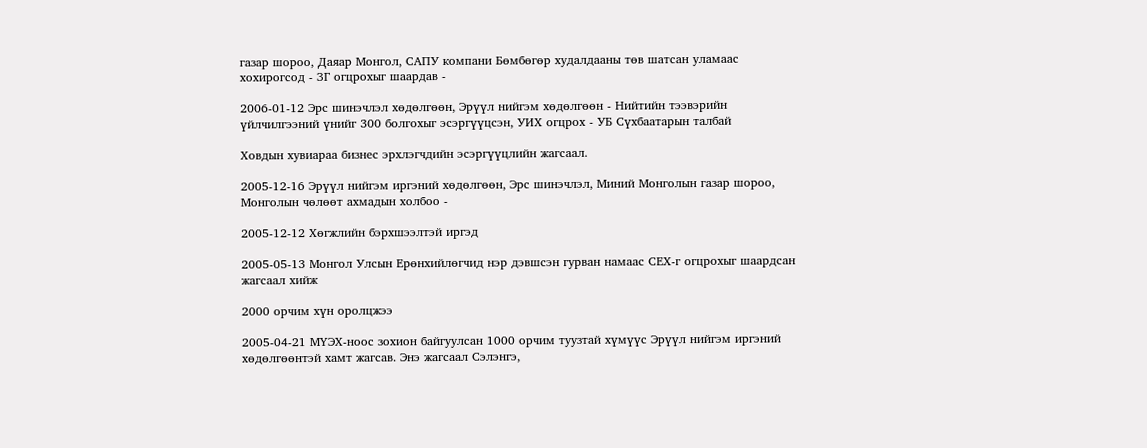газар шороо, Даяар Монгол, САПУ компани Бөмбөгөр худалдааны төв шатсан уламаас хохирогсод - ЗГ огцрохыг шаардав -

2006-01-12 Эрс шинэчлэл хөдөлгөөн, Эрүүл нийгэм хөдөлгөөн - Нийтийн тээвэрийн үйлчилгээний үнийг 300 болгохыг эсэргүүцсэн, УИХ огцрох - УБ Сүхбаатарын талбай

Ховдын хувиараа бизнес эрхлэгчдийн эсэргүүцлийн жагсаал.

2005-12-16 Эрүүл нийгэм иргэний хөдөлгөөн, Эрс шинэчлэл, Миний Монголын газар шороо, Монголын чөлөөт ахмадын холбоо -

2005-12-12 Хөгжлийн бэрхшээлтэй иргэд

2005-05-13 Монгол Улсын Ерөнхийлөгчид нэр дэвшсэн гурван намаас СЕХ-г огцрохыг шаардсан жагсаал хийж

2000 орчим хүн оролцжээ

2005-04-21 МҮЭХ-ноос зохион байгуулсан 1000 орчим туузтай хүмүүс Эрүүл нийгэм иргэний хөдөлгөөнтэй хамт жагсав. Энэ жагсаал Сэлэнгэ,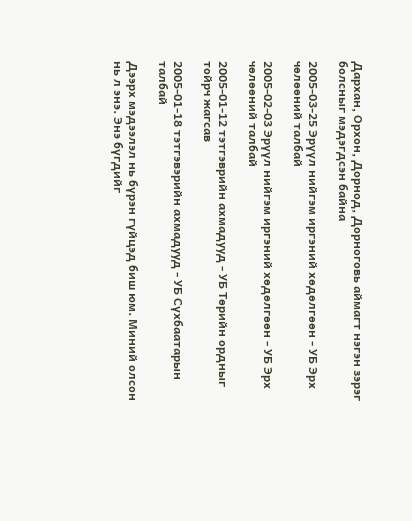Дархан, Орхон, Дорнод, Дорноговь аймагт нэгэн зэрэг болсныг мэдэгдсэн байна

2005-03-25 Эрүүл нийгэм иргэний хөдөлгөөн - УБ Эрх чөлөөний талбай

2005-02-03 Эрүүл нийгэм иргэний хөдөлгөөн - УБ Эрх чөлөөний талбай

2005-01-12 тэтгэврийн ахмадууд - УБ Төрийн ордныг тойрч жагсав

2005-01-18 тэтгэвэрийн ахмадууд - УБ Сүхбаатарын талбай

Дээрх мэдээлэл нь бүрэн гүйцэд биш юм. Миний олсон нь л энэ. Энэ бүгдийг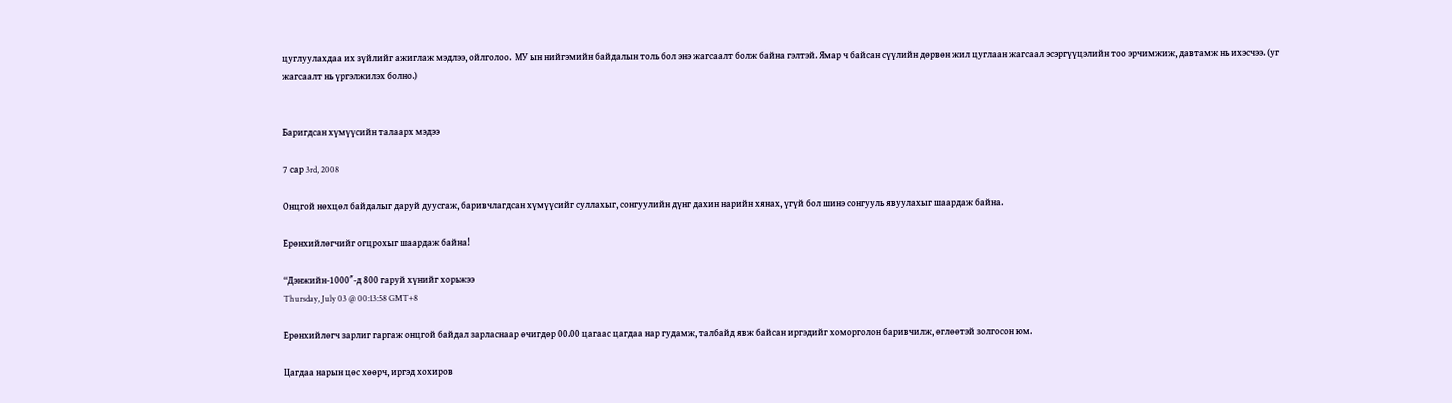цуглуулахдаа их зүйлийг ажиглаж мэдлээ, ойлголоо.  МУ ын нийгэмийн байдалын толь бол энэ жагсаалт болж байна гэлтэй. Ямар ч байсан сүүлийн дөрвөн жил цуглаан жагсаал эсэргүүцэлийн тоо эрчимжиж, давтамж нь ихэсчээ. (уг жагсаалт нь үргэлжилэх болно.)


Баригдсан хүмүүсийн талаарх мэдээ

7 сар 3rd, 2008

Онцгой нөхцөл байдалыг даруй дуусгаж, баривчлагдсан хүмүүсийг суллахыг, сонгуулийн дүнг дахин нарийн хянах, үгүй бол шинэ сонгууль явуулахыг шаардаж байна.

Ерөнхийлөгчийг огцрохыг шаардаж байна!

“Дэнжийн-1000″-д 800 гаруй хүнийг хорьжээ
Thursday, July 03 @ 00:13:58 GMT+8

Ерөнхийлөгч зарлиг гаргаж онцгой байдал зарласнаар өчигдөр 00.00 цагаас цагдаа нар гудамж, талбайд явж байсан иргэдийг хоморголон баривчилж, өглөөтэй золгосон юм.

Цагдаа нарын цөс хөөрч, иргэд хохиров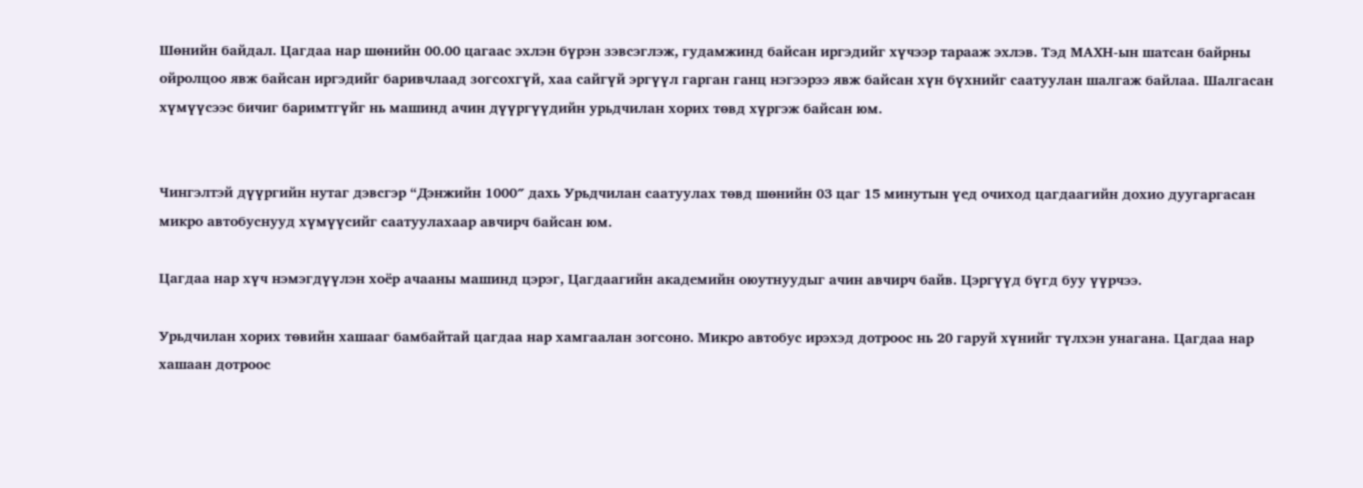Шөнийн байдал. Цагдаа нар шөнийн 00.00 цагаас эхлэн бүрэн зэвсэглэж, гудамжинд байсан иргэдийг хүчээр тарааж эхлэв. Тэд МАХН-ын шатсан байрны  ойролцоо явж байсан иргэдийг баривчлаад зогсохгүй, хаа сайгүй эргүүл гарган ганц нэгээрээ явж байсан хүн бүхнийг саатуулан шалгаж байлаа. Шалгасан хүмүүсээс бичиг баримтгүйг нь машинд ачин дүүргүүдийн урьдчилан хорих төвд хүргэж байсан юм.


Чингэлтэй дүүргийн нутаг дэвсгэр “Дэнжийн 1000″ дахь Урьдчилан саатуулах төвд шөнийн 03 цаг 15 минутын үед очиход цагдаагийн дохио дуугаргасан микро автобуснууд хүмүүсийг саатуулахаар авчирч байсан юм.

Цагдаа нар хүч нэмэгдүүлэн хоёр ачааны машинд цэрэг, Цагдаагийн академийн оюутнуудыг ачин авчирч байв. Цэргүүд бүгд буу үүрчээ.

Урьдчилан хорих төвийн хашааг бамбайтай цагдаа нар хамгаалан зогсоно. Микро автобус ирэхэд дотроос нь 20 гаруй хүнийг түлхэн унагана. Цагдаа нар хашаан дотроос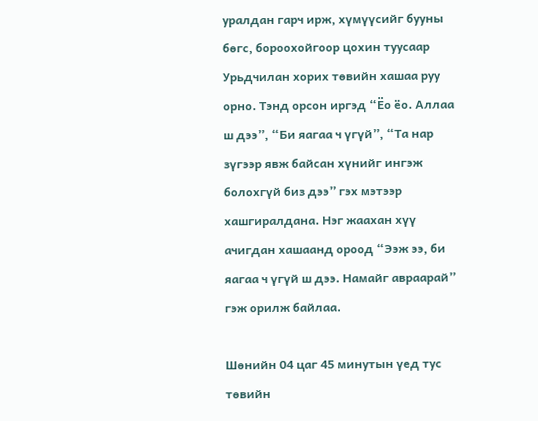уралдан гарч ирж, хүмүүсийг бууны бөгс, бороохойгоор цохин туусаар Урьдчилан хорих төвийн хашаа руу орно. Тэнд орсон иргэд “Ёо ёо. Аллаа ш дээ”, “Би яагаа ч үгүй”, “Та нар зүгээр явж байсан хүнийг ингэж болохгүй биз дээ” гэх мэтээр хашгиралдана. Нэг жаахан хүү ачигдан хашаанд ороод “Ээж ээ, би яагаа ч үгүй ш дээ. Намайг авраарай” гэж орилж байлаа.

Шөнийн 04 цаг 45 минутын үед тус төвийн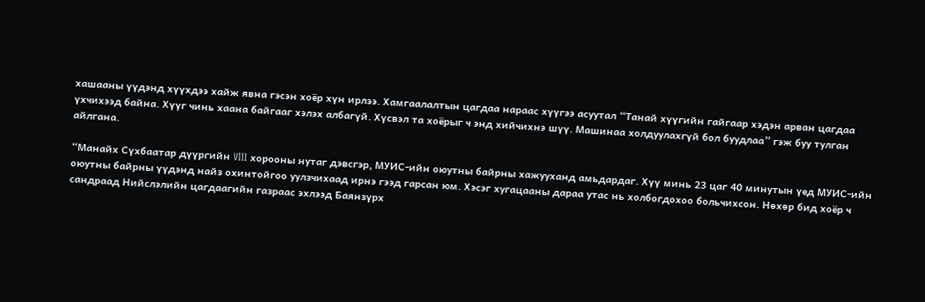хашааны үүдэнд хүүхдээ хайж явна гэсэн хоёр хүн ирлээ. Хамгаалалтын цагдаа нараас хүүгээ асуутал “Танай хүүгийн гайгаар хэдэн арван цагдаа үхчихээд байна. Хүүг чинь хаана байгааг хэлэх албагүй. Хүсвэл та хоёрыг ч энд хийчихнэ шүү. Машинаа холдуулахгүй бол буудлаа” гэж буу тулган айлгана.

“Манайх Сүхбаатар дүүргийн VIII хорооны нутаг дэвсгэр, МУИС-ийн оюутны байрны хажууханд амьдардаг. Хүү минь 23 цаг 40 минутын үед МУИС-ийн оюутны байрны үүдэнд найз охинтойгоо уулзчихаад ирнэ гээд гарсан юм. Хэсэг хугацааны дараа утас нь холбогдохоо больчихсон. Нөхөр бид хоёр ч сандраад Нийслэлийн цагдаагийн газраас эхлээд Баянзүрх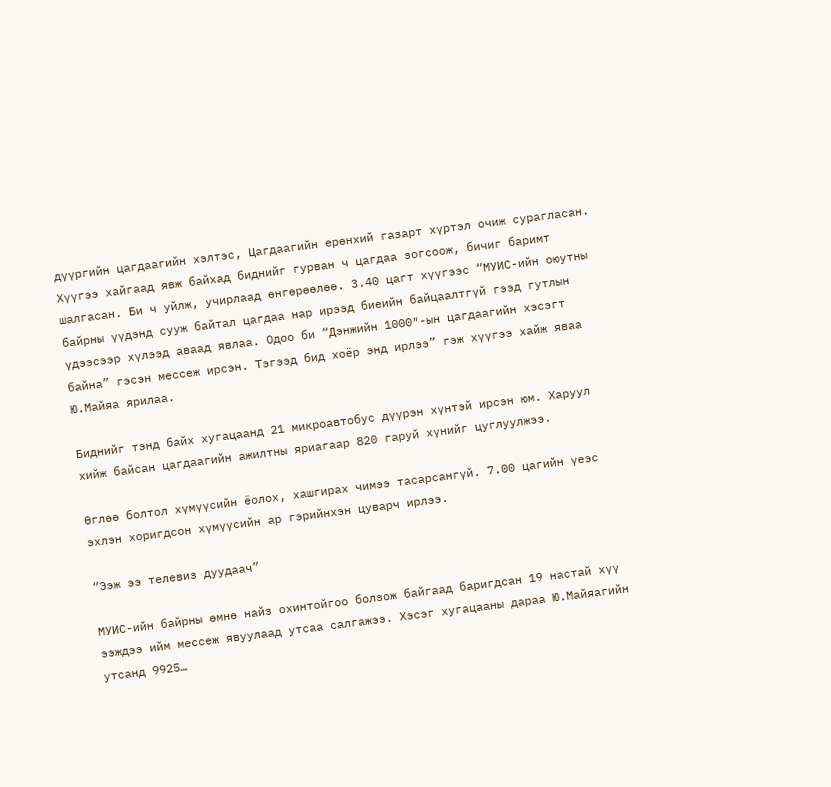дүүргийн цагдаагийн хэлтэс, Цагдаагийн ерөнхий газарт хүртэл очиж сурагласан. Хүүгээ хайгаад явж байхад биднийг гурван ч цагдаа зогсоож, бичиг баримт шалгасан. Би ч уйлж, учирлаад өнгөрөөлөө. 3.40 цагт хүүгээс “МУИС-ийн оюутны байрны үүдэнд сууж байтал цагдаа нар ирээд биеийн байцаалтгүй гээд гутлын үдээсээр хүлээд аваад явлаа. Одоо би “Дэнжийн 1000″-ын цагдаагийн хэсэгт байна” гэсэн мессеж ирсэн. Тэгээд бид хоёр энд ирлээ” гэж хүүгээ хайж яваа Ю.Майяа ярилаа.

Биднийг тэнд байх хугацаанд 21 микроавтобус дүүрэн хүнтэй ирсэн юм. Харуул хийж байсан цагдаагийн ажилтны яриагаар 820 гаруй хүнийг цуглуулжээ.

Өглөө болтол хүмүүсийн ёолох, хашгирах чимээ тасарсангүй. 7.00 цагийн үеэс эхлэн хоригдсон хүмүүсийн ар гэрийнхэн цуварч ирлээ.

“Ээж ээ телевиз дуудаач”

МУИС-ийн байрны өмнө найз охинтойгоо болзож байгаад баригдсан 19 настай хүү ээждээ ийм мессеж явуулаад утсаа салгажээ. Хэсэг хугацааны дараа Ю.Майяагийн утсанд 9925…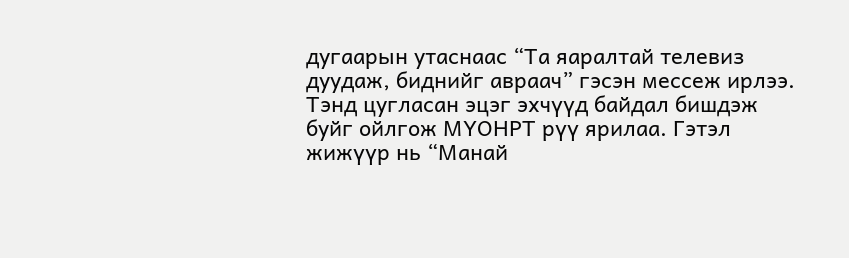дугаарын утаснаас “Та яаралтай телевиз дуудаж, биднийг авраач” гэсэн мессеж ирлээ. Тэнд цугласан эцэг эхчүүд байдал бишдэж буйг ойлгож МҮОНРТ рүү ярилаа. Гэтэл жижүүр нь “Манай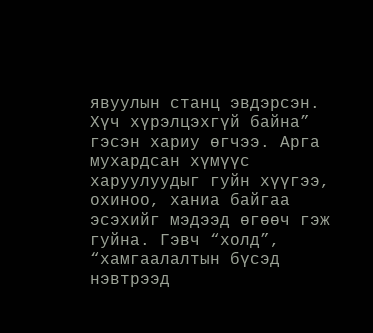явуулын станц эвдэрсэн. Хүч хүрэлцэхгүй байна” гэсэн хариу өгчээ. Арга мухардсан хүмүүс  харуулуудыг гуйн хүүгээ, охиноо, ханиа байгаа эсэхийг мэдээд өгөөч гэж гуйна. Гэвч “холд”, “хамгаалалтын бүсэд нэвтрээд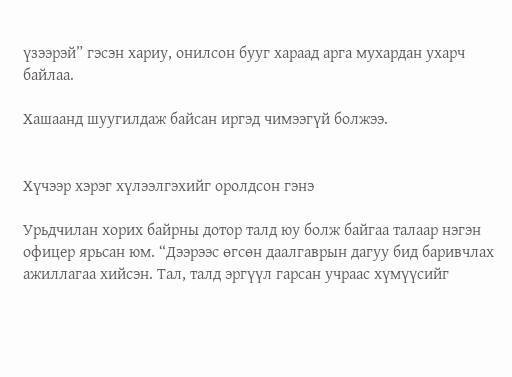үзээрэй” гэсэн хариу, онилсон бууг хараад арга мухардан ухарч байлаа.

Хашаанд шуугилдаж байсан иргэд чимээгүй болжээ.


Хүчээр хэрэг хүлээлгэхийг оролдсон гэнэ

Урьдчилан хорих байрны дотор талд юу болж байгаа талаар нэгэн офицер ярьсан юм. “Дээрээс өгсөн даалгаврын дагуу бид баривчлах ажиллагаа хийсэн. Тал, талд эргүүл гарсан учраас хүмүүсийг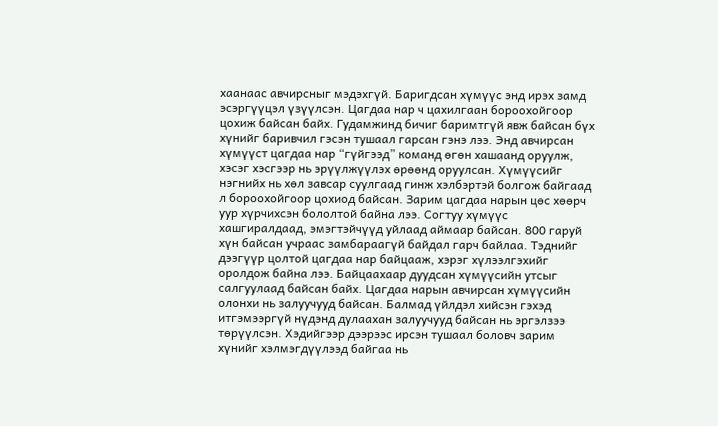хаанаас авчирсныг мэдэхгүй. Баригдсан хүмүүс энд ирэх замд эсэргүүцэл үзүүлсэн. Цагдаа нар ч цахилгаан бороохойгоор цохиж байсан байх. Гудамжинд бичиг баримтгүй явж байсан бүх хүнийг баривчил гэсэн тушаал гарсан гэнэ лээ. Энд авчирсан хүмүүст цагдаа нар “гүйгээд” команд өгөн хашаанд оруулж, хэсэг хэсгээр нь эрүүлжүүлэх өрөөнд оруулсан. Хүмүүсийг нэгнийх нь хөл завсар суулгаад гинж хэлбэртэй болгож байгаад л бороохойгоор цохиод байсан. Зарим цагдаа нарын цөс хөөрч уур хүрчихсэн бололтой байна лээ. Согтуу хүмүүс хашгиралдаад, эмэгтэйчүүд уйлаад аймаар байсан. 800 гаруй хүн байсан учраас замбараагүй байдал гарч байлаа. Тэднийг дээгүүр цолтой цагдаа нар байцааж, хэрэг хүлээлгэхийг оролдож байна лээ. Байцаахаар дуудсан хүмүүсийн утсыг салгуулаад байсан байх. Цагдаа нарын авчирсан хүмүүсийн олонхи нь залуучууд байсан. Балмад үйлдэл хийсэн гэхэд итгэмээргүй нүдэнд дулаахан залуучууд байсан нь эргэлзээ төрүүлсэн. Хэдийгээр дээрээс ирсэн тушаал боловч зарим хүнийг хэлмэгдүүлээд байгаа нь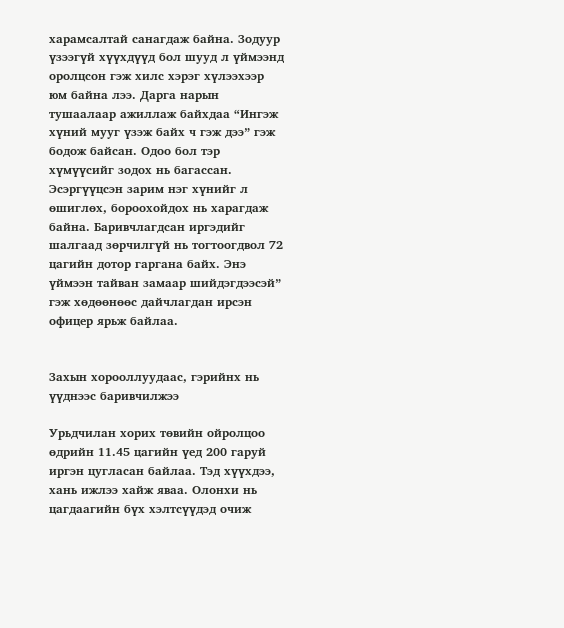харамсалтай санагдаж байна. Зодуур үзээгүй хүүхдүүд бол шууд л үймээнд оролцсон гэж хилс хэрэг хүлээхээр юм байна лээ. Дарга нарын тушаалаар ажиллаж байхдаа “Ингэж хүний мууг үзэж байх ч гэж дээ” гэж бодож байсан. Одоо бол тэр хүмүүсийг зодох нь багассан. Эсэргүүцсэн зарим нэг хүнийг л өшиглөх, бороохойдох нь харагдаж байна. Баривчлагдсан иргэдийг шалгаад зөрчилгүй нь тогтоогдвол 72 цагийн дотор гаргана байх. Энэ үймээн тайван замаар шийдэгдээсэй” гэж хөдөөнөөс дайчлагдан ирсэн офицер ярьж байлаа.


Захын хорооллуудаас, гэрийнх нь үүднээс баривчилжээ

Урьдчилан хорих төвийн ойролцоо өдрийн 11.45 цагийн үед 200 гаруй иргэн цугласан байлаа. Тэд хүүхдээ, хань ижлээ хайж яваа. Олонхи нь цагдаагийн бүх хэлтсүүдэд очиж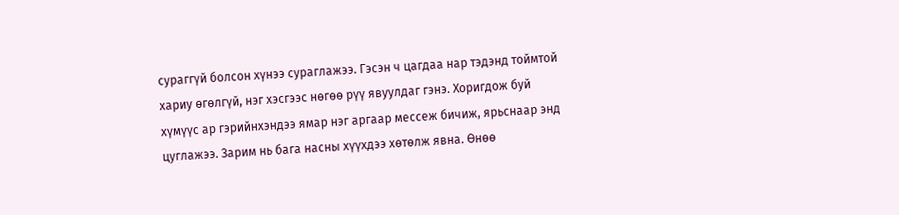сураггүй болсон хүнээ сураглажээ. Гэсэн ч цагдаа нар тэдэнд тоймтой хариу өгөлгүй, нэг хэсгээс нөгөө рүү явуулдаг гэнэ. Хоригдож буй хүмүүс ар гэрийнхэндээ ямар нэг аргаар мессеж бичиж, ярьснаар энд цуглажээ. Зарим нь бага насны хүүхдээ хөтөлж явна. Өнөө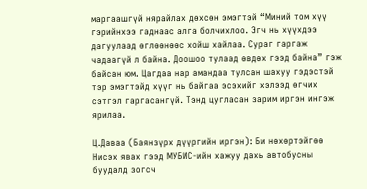маргаашгүй нярайлах дөхсөн эмэгтэй “Миний том хүү гэрийнхээ гаднаас алга болчихлоо. Эгч нь хүүхдээ дагуулаад өглөөнөөс хойш хайлаа. Сураг гаргаж чадаагүй л байна. Доошоо тулаад өвдөх гээд байна” гэж байсан юм. Цагдаа нар амандаа тулсан шахуу гэдэстэй тэр эмэгтэйд хүүг нь байгаа эсэхийг хэлээд өгчих сэтгэл гаргасангүй. Тэнд цугласан зарим иргэн ингэж ярилаа.

Ц.Даваа (Баянзүрх дүүргийн иргэн): Би нөхөртэйгөө Нисэх явах гээд МУБИС-ийн хажуу дахь автобусны буудалд зогсч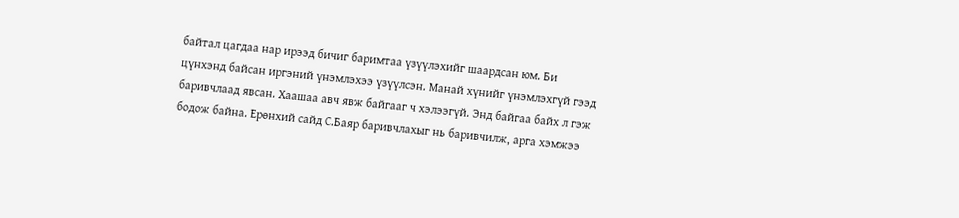байтал цагдаа нар ирээд бичиг баримтаа үзүүлэхийг шаардсан юм. Би цүнхэнд байсан иргэний үнэмлэхээ үзүүлсэн. Манай хүнийг үнэмлэхгүй гээд баривчлаад явсан. Хаашаа авч явж байгааг ч хэлээгүй. Энд байгаа байх л гэж бодож байна. Ерөнхий сайд С.Баяр баривчлахыг нь баривчилж, арга хэмжээ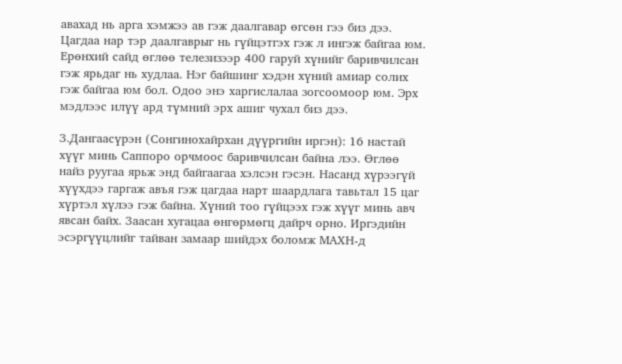авахад нь арга хэмжээ ав гэж даалгавар өгсөн гээ биз дээ. Цагдаа нар тэр даалгаврыг нь гүйцэтгэх гэж л ингэж байгаа юм. Ерөнхий сайд өглөө телезизээр 400 гаруй хүнийг баривчилсан гэж ярьдаг нь худлаа. Нэг байшинг хэдэн хүний амиар солих гэж байгаа юм бол. Одоо энэ харгислалаа зогсоомоор юм. Эрх мэдлээс илүү ард түмний эрх ашиг чухал биз дээ.

З.Дангаасүрэн (Сонгинохайрхан дүүргийн иргэн): 16 настай хүүг минь Саппоро орчмоос баривчилсан байна лээ. Өглөө найз руугаа ярьж энд байгаагаа хэлсэн гэсэн. Насанд хүрээгүй хүүхдээ гаргаж авъя гэж цагдаа нарт шаардлага тавьтал 15 цаг хүртэл хүлээ гэж байна. Хүний тоо гүйцээх гэж хүүг минь авч явсан байх. Заасан хугацаа өнгөрмөгц дайрч орно. Иргэдийн эсэргүүцлийг тайван замаар шийдэх боломж МАХН-д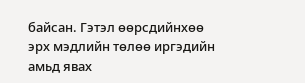байсан. Гэтэл өөрсдийнхөө эрх мэдлийн төлөө иргэдийн амьд явах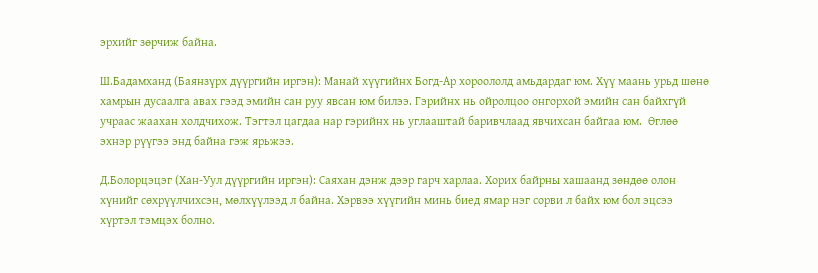эрхийг зөрчиж байна.

Ш.Бадамханд (Баянзүрх дүүргийн иргэн): Манай хүүгийнх Богд-Ар хороололд амьдардаг юм. Хүү маань урьд шөнө хамрын дусаалга авах гээд эмийн сан руу явсан юм билээ. Гэрийнх нь ойролцоо онгорхой эмийн сан байхгүй учраас жаахан холдчихож. Тэгтэл цагдаа нар гэрийнх нь углааштай баривчлаад явчихсан байгаа юм.  Өглөө эхнэр рүүгээ энд байна гэж ярьжээ.

Д.Болорцэцэг (Хан-Уул дүүргийн иргэн): Саяхан дэнж дээр гарч харлаа. Хорих байрны хашаанд зөндөө олон хүнийг сөхрүүлчихсэн, мөлхүүлээд л байна. Хэрвээ хүүгийн минь биед ямар нэг сорви л байх юм бол эцсээ хүртэл тэмцэх болно.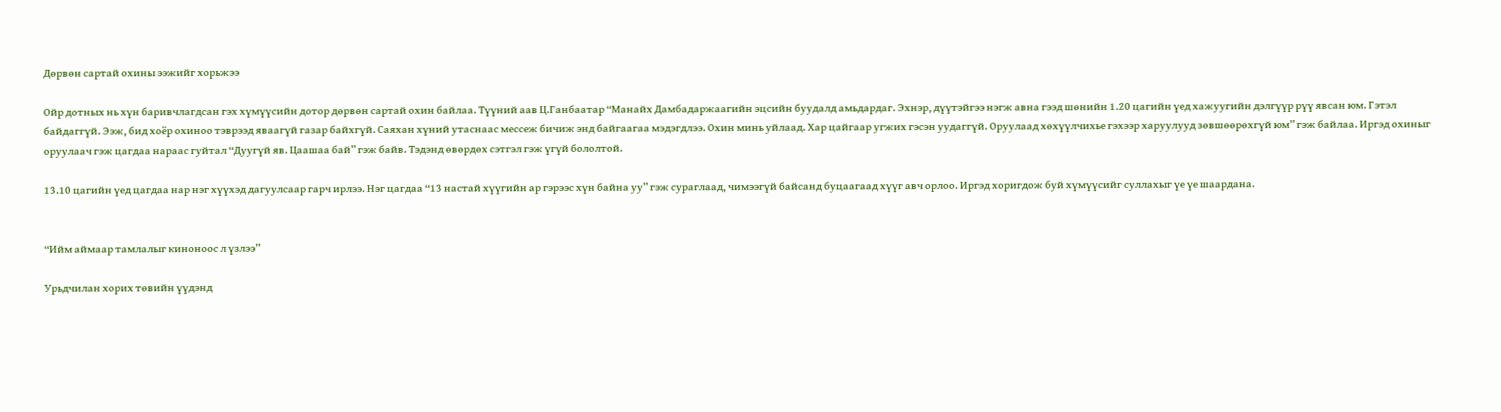Дөрвөн сартай охины ээжийг хорьжээ

Ойр дотных нь хүн баривчлагдсан гэх хүмүүсийн дотор дөрвөн сартай охин байлаа. Түүний аав Ц.Ганбаатар “Манайх Дамбадаржаагийн эцсийн буудалд амьдардаг. Эхнэр, дүүтэйгээ нэгж авна гээд шөнийн 1.20 цагийн үед хажуугийн дэлгүүр рүү явсан юм. Гэтэл байдаггүй. Ээж, бид хоёр охиноо тэврээд яваагүй газар байхгүй. Саяхан хүний утаснаас мессеж бичиж энд байгаагаа мэдэгдлээ. Охин минь уйлаад. Хар цайгаар угжих гэсэн уудаггүй. Оруулаад хөхүүлчихье гэхээр харуулууд зөвшөөрөхгүй юм” гэж байлаа. Иргэд охиныг оруулаач гэж цагдаа нараас гуйтал “Дуугүй яв. Цаашаа бай” гэж байв. Тэдэнд өвөрдөх сэтгэл гэж үгүй бололтой.

13.10 цагийн үед цагдаа нар нэг хүүхэд дагуулсаар гарч ирлээ. Нэг цагдаа “13 настай хүүгийн ар гэрээс хүн байна уу” гэж сураглаад, чимээгүй байсанд буцаагаад хүүг авч орлоо. Иргэд хоригдож буй хүмүүсийг суллахыг үе үе шаардана.


“Ийм аймаар тамлалыг киноноос л үзлээ”

Урьдчилан хорих төвийн үүдэнд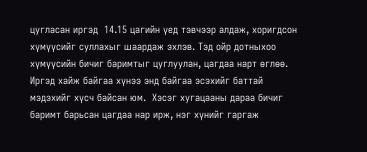цугласан иргэд  14.15 цагийн үед тэвчээр алдаж, хоригдсон хүмүүсийг суллахыг шаардаж эхлэв. Тэд ойр дотныхоо хүмүүсийн бичиг баримтыг цуглуулан, цагдаа нарт өглөө. Иргэд хайж байгаа хүнээ энд байгаа эсэхийг баттай мэдэхийг хүсч байсан юм.  Хэсэг хугацааны дараа бичиг баримт барьсан цагдаа нар ирж, нэг хүнийг гаргаж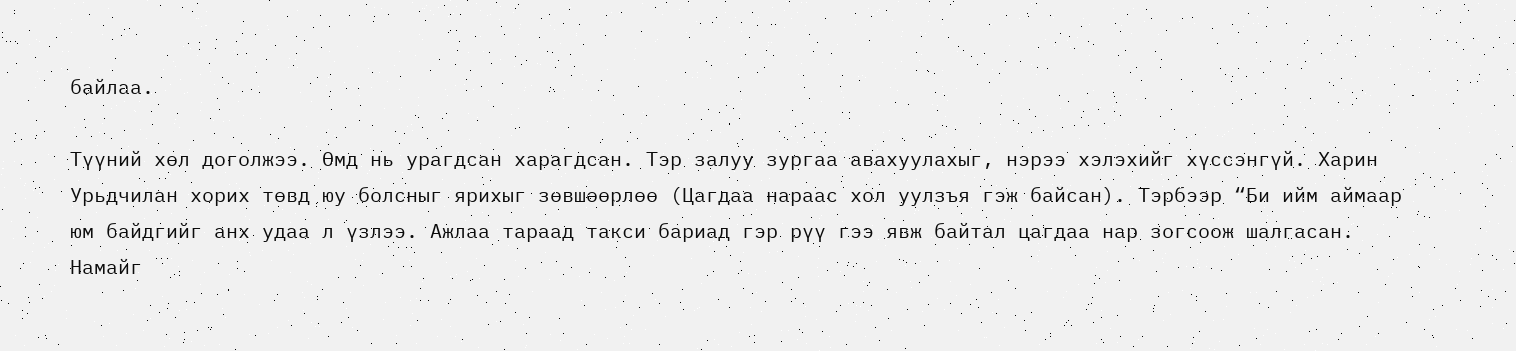байлаа.

Түүний хөл доголжээ. Өмд нь урагдсан харагдсан. Тэр залуу зургаа авахуулахыг, нэрээ хэлэхийг хүссэнгүй. Харин Урьдчилан хорих төвд юу болсныг ярихыг зөвшөөрлөө (Цагдаа нараас хол уулзъя гэж байсан). Тэрбээр “Би ийм аймаар юм байдгийг анх удаа л үзлээ. Ажлаа тараад такси бариад гэр рүү гээ явж байтал цагдаа нар зогсоож шалгасан. Намайг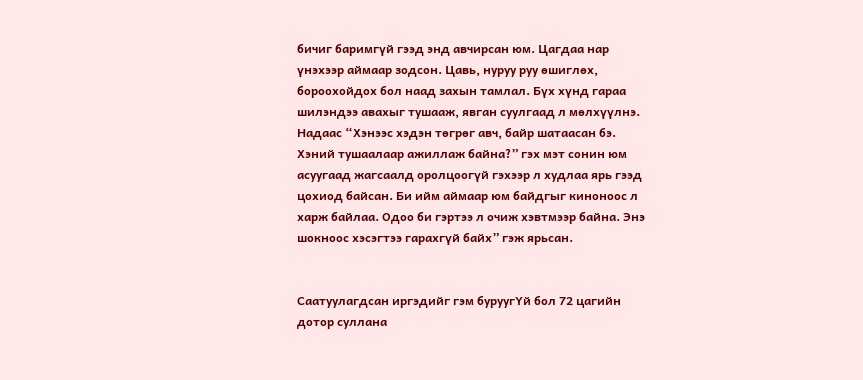бичиг баримгүй гээд энд авчирсан юм. Цагдаа нар үнэхээр аймаар зодсон. Цавь, нуруу руу өшиглөх, бороохойдох бол наад захын тамлал. Бүх хүнд гараа шилэндээ авахыг тушааж, явган суулгаад л мөлхүүлнэ. Надаас “Хэнээс хэдэн төгрөг авч, байр шатаасан бэ. Хэний тушаалаар ажиллаж байна?” гэх мэт сонин юм асуугаад жагсаалд оролцоогүй гэхээр л худлаа ярь гээд цохиод байсан. Би ийм аймаар юм байдгыг киноноос л харж байлаа. Одоо би гэртээ л очиж хэвтмээр байна. Энэ шокноос хэсэгтээ гарахгүй байх” гэж ярьсан.


Саатуулагдсан иргэдийг гэм буруугҮй бол 72 цагийн дотор суллана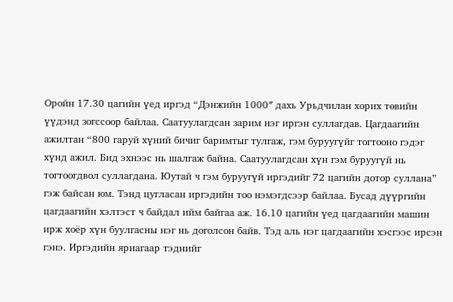Оройн 17.30 цагийн үед иргэд “Дэнжийн 1000″ дахь Урьдчилан хорих төвийн үүдэнд зогссоор байлаа. Саатуулагдсан зарим нэг иргэн суллагдав. Цагдаагийн ажилтан “800 гаруй хүний бичиг баримтыг тулгаж, гэм буруугүйг тогтооно гэдэг хүнд ажил. Бид эхнээс нь шалгаж байна. Саатуулагдсан хүн гэм буруугүй нь тогтоогдвол суллагдана. Юутай ч гэм буруугүй иргэдийг 72 цагийн дотор суллана” гэж байсан юм. Тэнд цугласан иргэдийн тоо нэмэгдсээр байлаа. Бусад дүүргийн цагдаагийн хэлтэст ч байдал ийм байгаа аж. 16.10 цагийн үед цагдаагийн машин ирж хоёр хүн буулгасны нэг нь доголсон байв. Тэд аль нэг цагдаагийн хэсгээс ирсэн гэнэ. Иргэдийн яриагаар тэднийг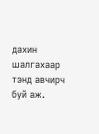дахин шалгахаар тэнд авчирч буй аж.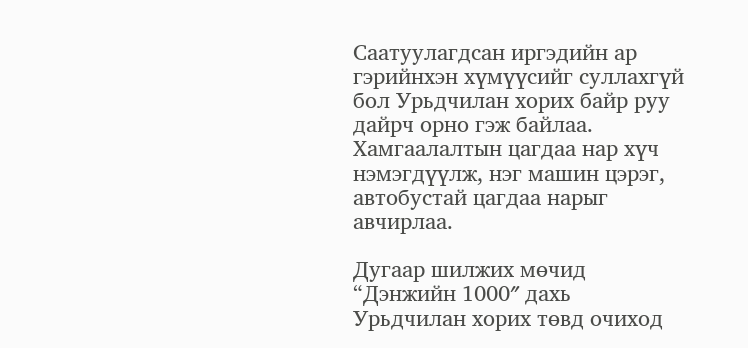Саатуулагдсан иргэдийн ар гэрийнхэн хүмүүсийг суллахгүй бол Урьдчилан хорих байр руу дайрч орно гэж байлаа. Хамгаалалтын цагдаа нар хүч нэмэгдүүлж, нэг машин цэрэг, автобустай цагдаа нарыг авчирлаа.

Дугаар шилжих мөчид “Дэнжийн 1000″ дахь Урьдчилан хорих төвд очиход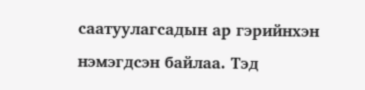саатуулагсадын ар гэрийнхэн нэмэгдсэн байлаа. Тэд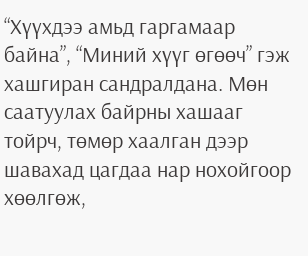“Хүүхдээ амьд гаргамаар байна”, “Миний хүүг өгөөч” гэж хашгиран сандралдана. Мөн саатуулах байрны хашааг тойрч, төмөр хаалган дээр шавахад цагдаа нар нохойгоор хөөлгөж,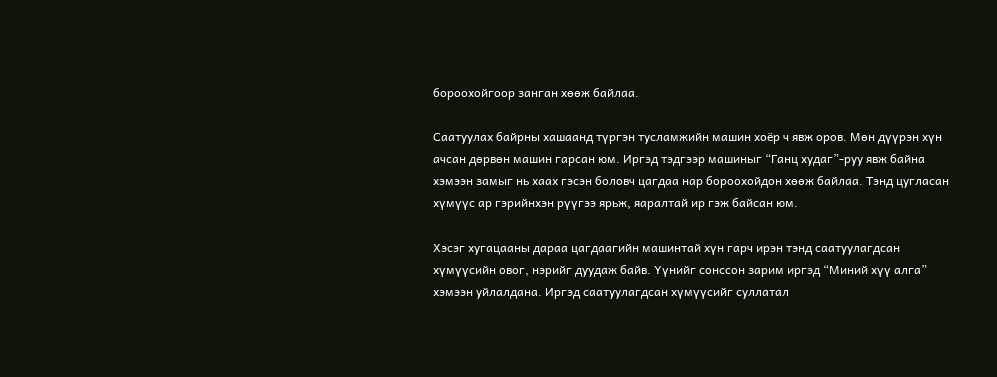бороохойгоор занган хөөж байлаа.

Саатуулах байрны хашаанд түргэн тусламжийн машин хоёр ч явж оров. Мөн дүүрэн хүн ачсан дөрвөн машин гарсан юм. Иргэд тэдгээр машиныг “Ганц худаг”-руу явж байна хэмээн замыг нь хаах гэсэн боловч цагдаа нар бороохойдон хөөж байлаа. Тэнд цугласан хүмүүс ар гэрийнхэн рүүгээ ярьж, яаралтай ир гэж байсан юм.

Хэсэг хугацааны дараа цагдаагийн машинтай хүн гарч ирэн тэнд саатуулагдсан хүмүүсийн овог, нэрийг дуудаж байв. Үүнийг сонссон зарим иргэд “Миний хүү алга” хэмээн уйлалдана. Иргэд саатуулагдсан хүмүүсийг суллатал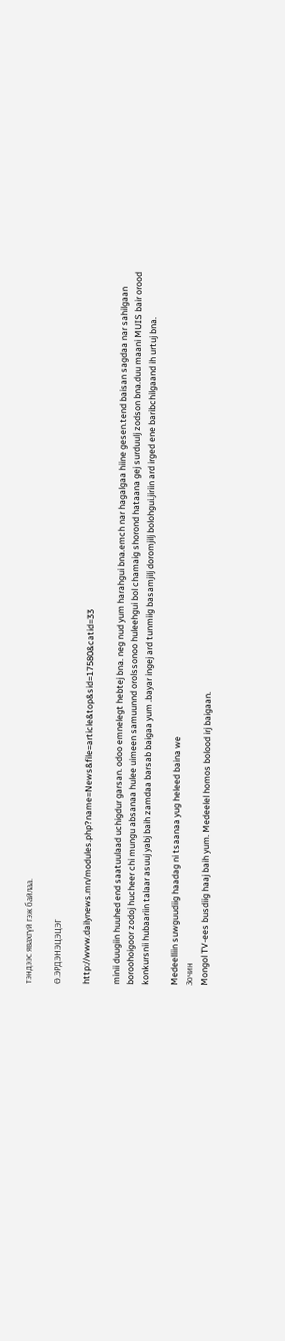тэндээс явахгүй гэж байлаа.

Ө.ЭРДЭНЭЦЭЦЭГ

http://www.dailynews.mn/modules.php?name=News&file=article&top&sid=17580&catid=33

minii duugiin huuhed end saatuulaad uchigdur garsan. odoo emnelegt hebtej bna. neg nud yum harahgui bna.emch nar hagalgaa hiine gesen.tend baisan sagdaa nar sahilgaan boroohoigoor zodoj hucheer chi mungu absanaa hulee uimeen samuunnd orolssonoo huleehgui bol chamaig shorond hataana gej surduulj zodson bna.duu maani MUIS bair orood konkursnii hubaariin talaar asuuj yabj baih zamdaa barsab baigaa yum .bayar ingej ard tunmiig basamjilj doromjilj bolohgui.jiriin ard irged ene baribchilgaand ih urtuj bna.

Medeelliin suwguudiig haadag ni tsaanaa yug heleed baina we
Зочин
Mongol TV-ees busdiig haaj baih yum. Medeelel homos bolood irj baigaan.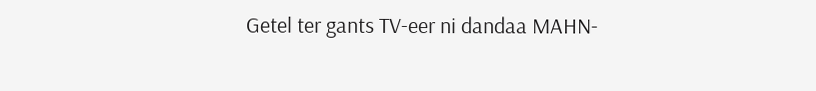Getel ter gants TV-eer ni dandaa MAHN-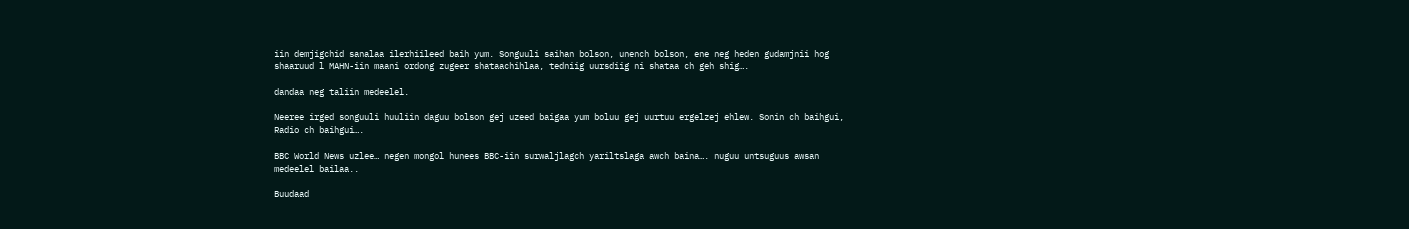iin demjigchid sanalaa ilerhiileed baih yum. Songuuli saihan bolson, unench bolson, ene neg heden gudamjnii hog shaaruud l MAHN-iin maani ordong zugeer shataachihlaa, tedniig uursdiig ni shataa ch geh shig….

dandaa neg taliin medeelel.

Neeree irged songuuli huuliin daguu bolson gej uzeed baigaa yum boluu gej uurtuu ergelzej ehlew. Sonin ch baihgui, Radio ch baihgui….

BBC World News uzlee… negen mongol hunees BBC-iin surwaljlagch yariltslaga awch baina…. nuguu untsuguus awsan medeelel bailaa..

Buudaad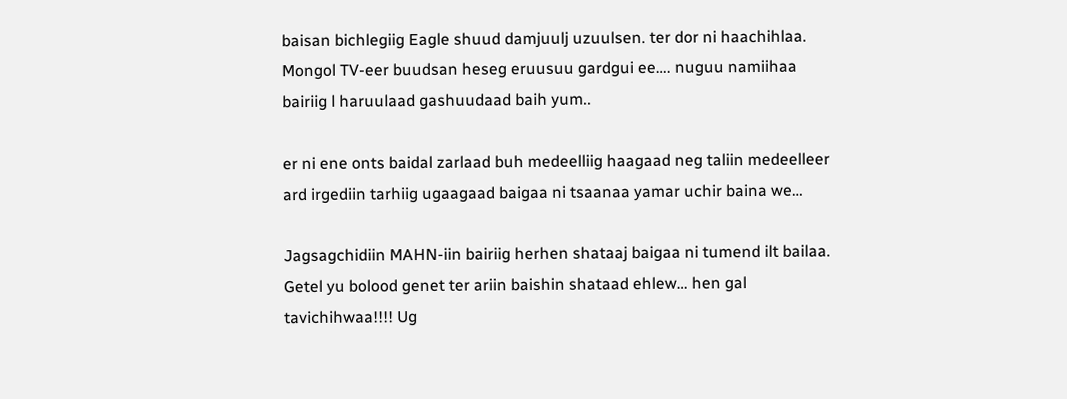baisan bichlegiig Eagle shuud damjuulj uzuulsen. ter dor ni haachihlaa. Mongol TV-eer buudsan heseg eruusuu gardgui ee…. nuguu namiihaa bairiig l haruulaad gashuudaad baih yum..

er ni ene onts baidal zarlaad buh medeelliig haagaad neg taliin medeelleer ard irgediin tarhiig ugaagaad baigaa ni tsaanaa yamar uchir baina we…

Jagsagchidiin MAHN-iin bairiig herhen shataaj baigaa ni tumend ilt bailaa. Getel yu bolood genet ter ariin baishin shataad ehlew… hen gal tavichihwaa!!!! Ug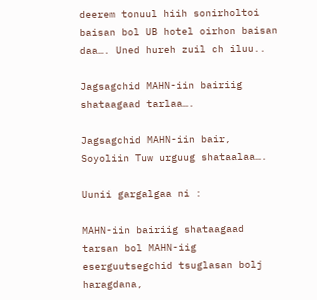deerem tonuul hiih sonirholtoi baisan bol UB hotel oirhon baisan daa…. Uned hureh zuil ch iluu..

Jagsagchid MAHN-iin bairiig shataagaad tarlaa….

Jagsagchid MAHN-iin bair, Soyoliin Tuw urguug shataalaa….

Uunii gargalgaa ni :

MAHN-iin bairiig shataagaad tarsan bol MAHN-iig eserguutsegchid tsuglasan bolj haragdana,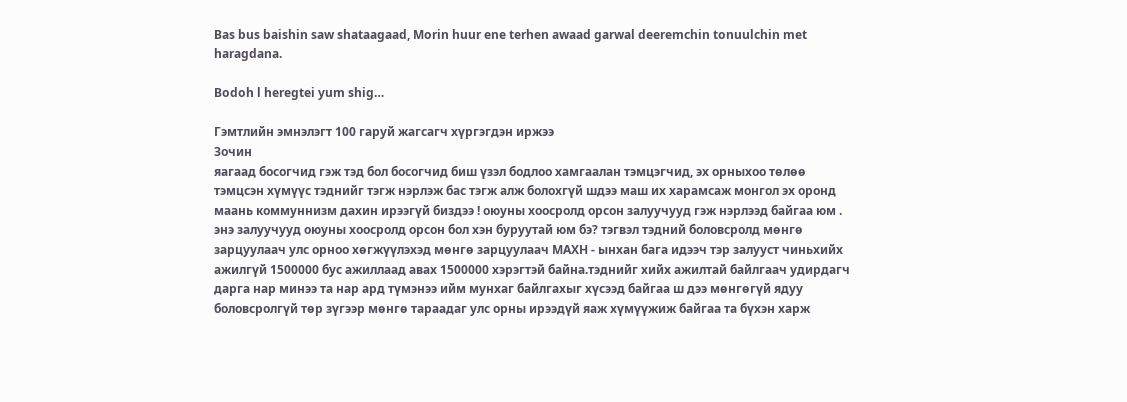Bas bus baishin saw shataagaad, Morin huur ene terhen awaad garwal deeremchin tonuulchin met haragdana.

Bodoh l heregtei yum shig…

Гэмтлийн эмнэлэгт 100 гаруй жагсагч хүргэгдэн иржээ
Зочин
яагаад босогчид гэж тэд бол босогчид биш үзэл бодлоо хамгаалан тэмцэгчид, эх орныхоо төлөө тэмцсэн хүмүүс тэднийг тэгж нэрлэж бас тэгж алж болохгүй шдээ маш их харамсаж монгол эх оронд маань коммуннизм дахин ирээгүй биздээ ! оюуны хоосролд орсон залуучууд гэж нэрлээд байгаа юм . энэ залуучууд оюуны хоосролд орсон бол хэн буруутай юм бэ? тэгвэл тэдний боловсролд мөнгө зарцуулаач улс орноо хөгжүүлэхэд мөнгө зарцуулаач МАХН - ынхан бага идээч тэр залууст чиньхийх ажилгүй 1500000 бус ажиллаад авах 1500000 хэрэгтэй байна.тэднийг хийх ажилтай байлгаач удирдагч дарга нар минээ та нар ард түмэнээ ийм мунхаг байлгахыг хүсээд байгаа ш дээ мөнгөгүй ядуу боловсролгүй төр зүгээр мөнгө тараадаг улс орны ирээдүй яаж хүмүүжиж байгаа та бүхэн харж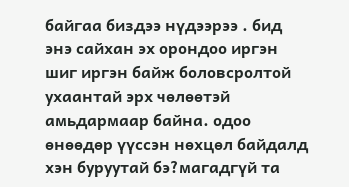байгаа биздээ нүдээрээ . бид энэ сайхан эх орондоо иргэн шиг иргэн байж боловсролтой ухаантай эрх чөлөөтэй амьдармаар байна. одоо өнөөдөр үүссэн нөхцөл байдалд хэн буруутай бэ?магадгүй та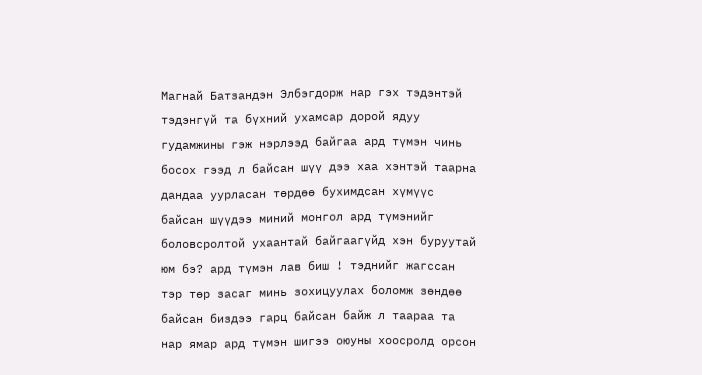Магнай Батзандэн Элбэгдорж нар гэх тэдэнтэй тэдэнгүй та бүхний ухамсар дорой ядуу гудамжины гэж нэрлээд байгаа ард түмэн чинь босох гээд л байсан шүү дээ хаа хэнтэй таарна дандаа уурласан төрдөө бухимдсан хүмүүс байсан шүүдээ миний монгол ард түмэнийг боловсролтой ухаантай байгаагүйд хэн буруутай юм бэ? ард түмэн лав биш ! тэднийг жагссан тэр төр засаг минь зохицуулах боломж зөндөө байсан биздээ гарц байсан байж л таараа та нар ямар ард түмэн шигээ оюуны хоосролд орсон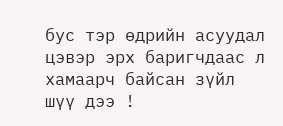бус тэр өдрийн асуудал цэвэр эрх баригчдаас л хамаарч байсан зүйл шүү дээ !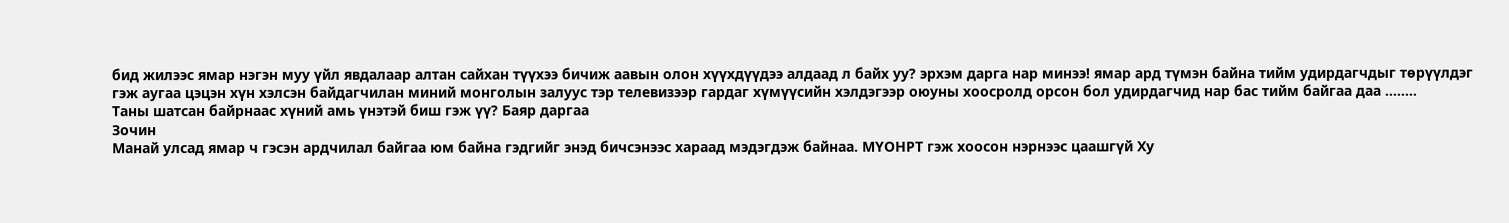бид жилээс ямар нэгэн муу үйл явдалаар алтан сайхан түүхээ бичиж аавын олон хүүхдүүдээ алдаад л байх уу? эрхэм дарга нар минээ! ямар ард түмэн байна тийм удирдагчдыг төрүүлдэг гэж аугаа цэцэн хүн хэлсэн байдагчилан миний монголын залуус тэр телевизээр гардаг хүмүүсийн хэлдэгээр оюуны хоосролд орсон бол удирдагчид нар бас тийм байгаа даа ……..
Таны шатсан байрнаас хүний амь үнэтэй биш гэж үү? Баяр даргаа
Зочин
Манай улсад ямар ч гэсэн ардчилал байгаа юм байна гэдгийг энэд бичсэнээс хараад мэдэгдэж байнаа. МҮОНРТ гэж хоосон нэрнээс цаашгүй Ху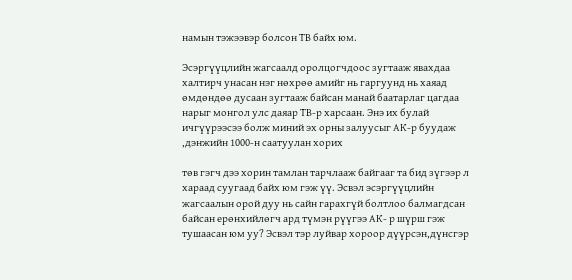намын тэжээвэр болсон ТВ байх юм.

Эсэргүүцлийн жагсаалд оролцогчдоос зугтааж явахдаа халтирч унасан нэг нөхрөө амийг нь гаргуунд нь хаяад өмдөндөө дусаан зугтааж байсан манай баатарлаг цагдаа нарыг монгол улс даяар ТВ-р харсаан. Энэ их булай ичгүүрээсээ болж миний эх орны залуусыг АК-р буудаж ,дэнжийн 1000-н саатуулан хорих

төв гэгч дээ хорин тамлан тарчлааж байгааг та бид зүгээр л хараад суугаад байх юм гэж үү. Эсвэл эсэргүүцлийн жагсаалын орой дуу нь сайн гарахгүй болтлоо балмагдсан байсан ерөнхийлөгч ард түмэн рүүгээ АК- р шүрш гэж тушаасан юм уу? Эсвэл тэр луйвар хороор дүүрсэн,дүнсгэр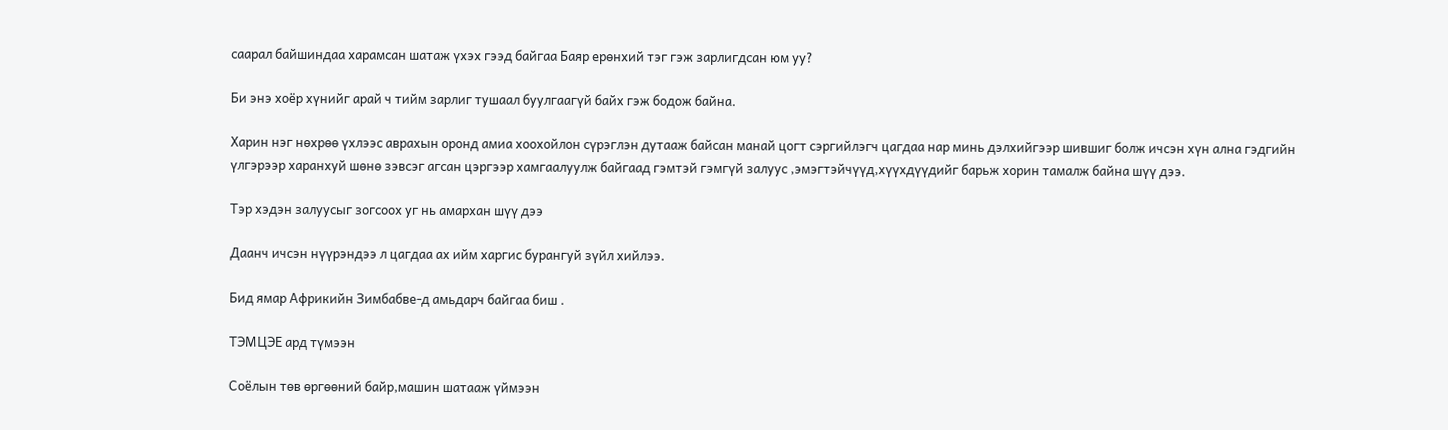саарал байшиндаа харамсан шатаж үхэх гээд байгаа Баяр ерөнхий тэг гэж зарлигдсан юм уу?

Би энэ хоёр хүнийг арай ч тийм зарлиг тушаал буулгаагүй байх гэж бодож байна.

Харин нэг нөхрөө үхлээс аврахын оронд амиа хоохойлон сүрэглэн дутааж байсан манай цогт сэргийлэгч цагдаа нар минь дэлхийгээр шившиг болж ичсэн хүн ална гэдгийн үлгэрээр харанхуй шөнө зэвсэг агсан цэргээр хамгаалуулж байгаад гэмтэй гэмгүй залуус ,эмэгтэйчүүд,хүүхдүүдийг барьж хорин тамалж байна шүү дээ.

Тэр хэдэн залуусыг зогсоох уг нь амархан шүү дээ

Даанч ичсэн нүүрэндээ л цагдаа ах ийм харгис бурангуй зүйл хийлээ.

Бид ямар Африкийн Зимбабве-д амьдарч байгаа биш .

ТЭМЦЭЕ ард түмээн

Соёлын төв өргөөний байр,машин шатааж үймээн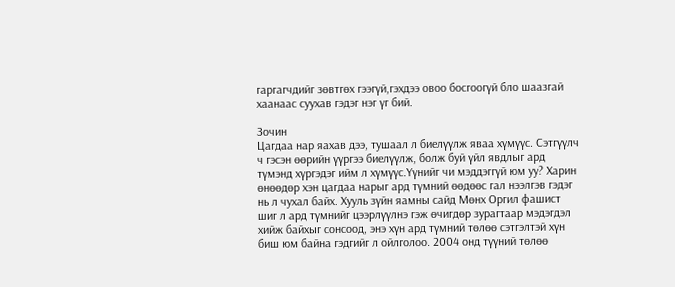гаргагчдийг зөвтгөх гээгүй,гэхдээ овоо босгоогүй бло шаазгай хаанаас суухав гэдэг нэг үг бий.

Зочин
Цагдаа нар яахав дээ, тушаал л биелүүлж яваа хүмүүс. Сэтгүүлч ч гэсэн өөрийн үүргээ биелүүлж, болж буй үйл явдлыг ард түмэнд хүргэдэг ийм л хүмүүс.Үүнийг чи мэддэггүй юм уу? Харин өнөөдөр хэн цагдаа нарыг ард түмний өөдөөс гал нээлгэв гэдэг нь л чухал байх. Хууль зүйн яамны сайд Мөнх Оргил фашист шиг л ард түмнийг цээрлүүлнэ гэж өчигдөр зурагтаар мэдэгдэл хийж байхыг сонсоод, энэ хүн ард түмний төлөө сэтгэлтэй хүн биш юм байна гэдгийг л ойлголоо. 2004 онд түүний төлөө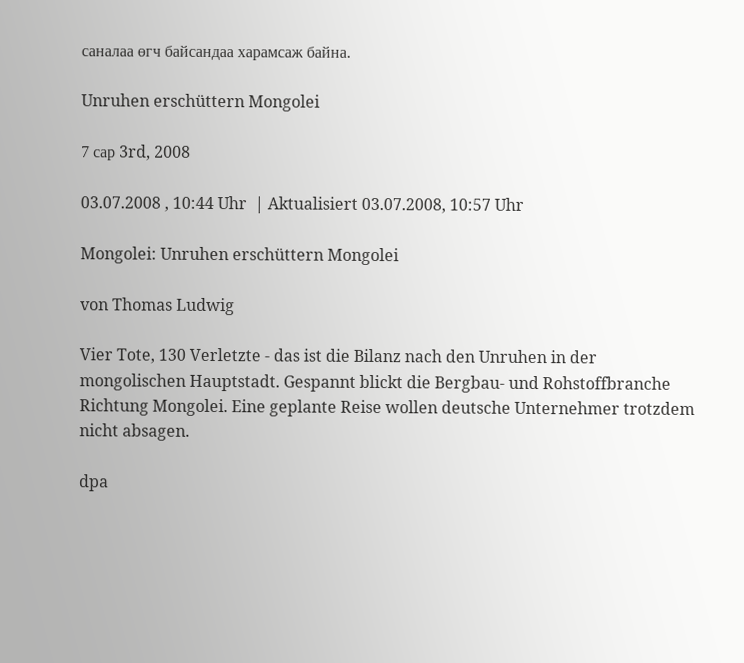саналаа өгч байсандаа харамсаж байна.

Unruhen erschüttern Mongolei

7 сар 3rd, 2008

03.07.2008 , 10:44 Uhr  | Aktualisiert 03.07.2008, 10:57 Uhr

Mongolei: Unruhen erschüttern Mongolei

von Thomas Ludwig

Vier Tote, 130 Verletzte - das ist die Bilanz nach den Unruhen in der mongolischen Hauptstadt. Gespannt blickt die Bergbau- und Rohstoffbranche Richtung Mongolei. Eine geplante Reise wollen deutsche Unternehmer trotzdem nicht absagen.

dpa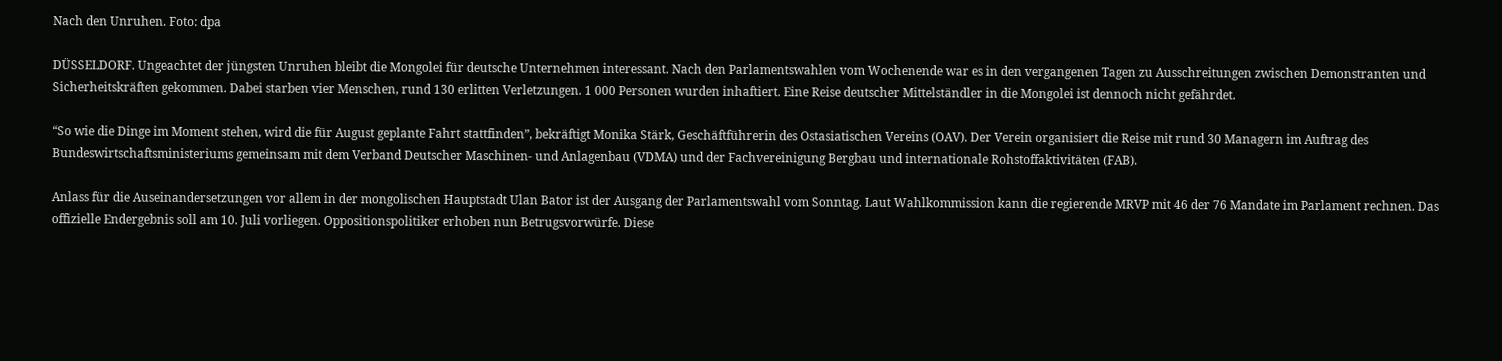Nach den Unruhen. Foto: dpa

DÜSSELDORF. Ungeachtet der jüngsten Unruhen bleibt die Mongolei für deutsche Unternehmen interessant. Nach den Parlamentswahlen vom Wochenende war es in den vergangenen Tagen zu Ausschreitungen zwischen Demonstranten und Sicherheitskräften gekommen. Dabei starben vier Menschen, rund 130 erlitten Verletzungen. 1 000 Personen wurden inhaftiert. Eine Reise deutscher Mittelständler in die Mongolei ist dennoch nicht gefährdet.

“So wie die Dinge im Moment stehen, wird die für August geplante Fahrt stattfinden”, bekräftigt Monika Stärk, Geschäftführerin des Ostasiatischen Vereins (OAV). Der Verein organisiert die Reise mit rund 30 Managern im Auftrag des Bundeswirtschaftsministeriums gemeinsam mit dem Verband Deutscher Maschinen- und Anlagenbau (VDMA) und der Fachvereinigung Bergbau und internationale Rohstoffaktivitäten (FAB).

Anlass für die Auseinandersetzungen vor allem in der mongolischen Hauptstadt Ulan Bator ist der Ausgang der Parlamentswahl vom Sonntag. Laut Wahlkommission kann die regierende MRVP mit 46 der 76 Mandate im Parlament rechnen. Das offizielle Endergebnis soll am 10. Juli vorliegen. Oppositionspolitiker erhoben nun Betrugsvorwürfe. Diese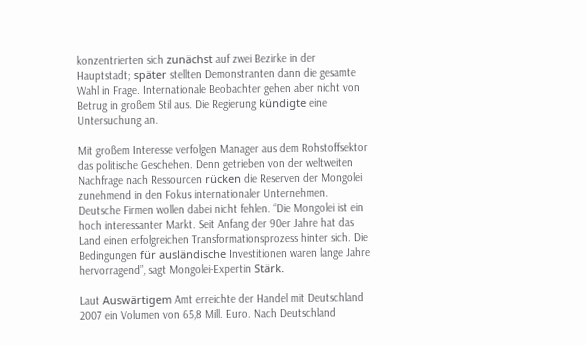konzentrierten sich zunächst auf zwei Bezirke in der Hauptstadt; später stellten Demonstranten dann die gesamte Wahl in Frage. Internationale Beobachter gehen aber nicht von Betrug in großem Stil aus. Die Regierung kündigte eine Untersuchung an.

Mit großem Interesse verfolgen Manager aus dem Rohstoffsektor das politische Geschehen. Denn getrieben von der weltweiten Nachfrage nach Ressourcen rücken die Reserven der Mongolei zunehmend in den Fokus internationaler Unternehmen. Deutsche Firmen wollen dabei nicht fehlen. “Die Mongolei ist ein hoch interessanter Markt. Seit Anfang der 90er Jahre hat das Land einen erfolgreichen Transformationsprozess hinter sich. Die Bedingungen für ausländische Investitionen waren lange Jahre hervorragend”, sagt Mongolei-Expertin Stärk.

Laut Auswärtigem Amt erreichte der Handel mit Deutschland 2007 ein Volumen von 65,8 Mill. Euro. Nach Deutschland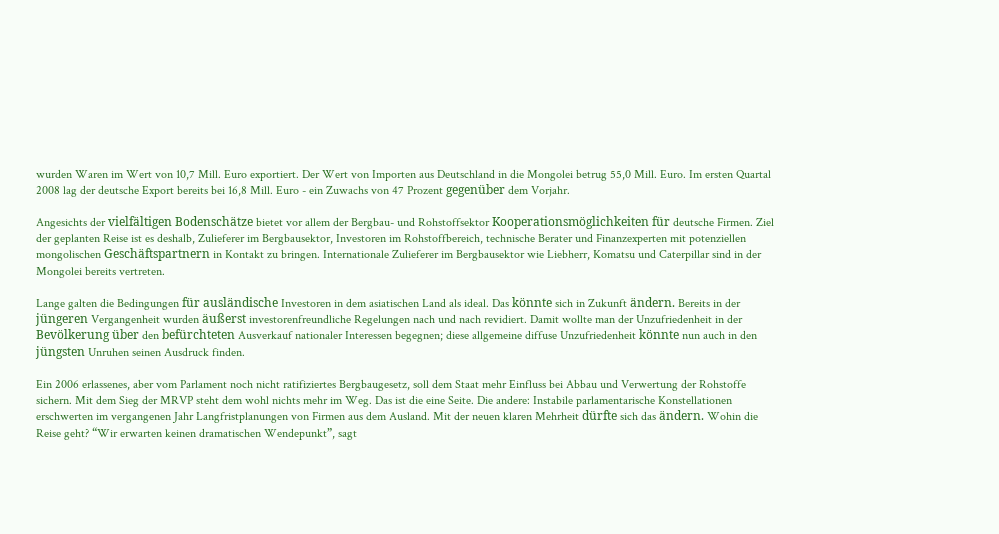wurden Waren im Wert von 10,7 Mill. Euro exportiert. Der Wert von Importen aus Deutschland in die Mongolei betrug 55,0 Mill. Euro. Im ersten Quartal 2008 lag der deutsche Export bereits bei 16,8 Mill. Euro - ein Zuwachs von 47 Prozent gegenüber dem Vorjahr.

Angesichts der vielfältigen Bodenschätze bietet vor allem der Bergbau- und Rohstoffsektor Kooperationsmöglichkeiten für deutsche Firmen. Ziel der geplanten Reise ist es deshalb, Zulieferer im Bergbausektor, Investoren im Rohstoffbereich, technische Berater und Finanzexperten mit potenziellen mongolischen Geschäftspartnern in Kontakt zu bringen. Internationale Zulieferer im Bergbausektor wie Liebherr, Komatsu und Caterpillar sind in der Mongolei bereits vertreten.

Lange galten die Bedingungen für ausländische Investoren in dem asiatischen Land als ideal. Das könnte sich in Zukunft ändern. Bereits in der jüngeren Vergangenheit wurden äußerst investorenfreundliche Regelungen nach und nach revidiert. Damit wollte man der Unzufriedenheit in der Bevölkerung über den befürchteten Ausverkauf nationaler Interessen begegnen; diese allgemeine diffuse Unzufriedenheit könnte nun auch in den jüngsten Unruhen seinen Ausdruck finden.

Ein 2006 erlassenes, aber vom Parlament noch nicht ratifiziertes Bergbaugesetz, soll dem Staat mehr Einfluss bei Abbau und Verwertung der Rohstoffe sichern. Mit dem Sieg der MRVP steht dem wohl nichts mehr im Weg. Das ist die eine Seite. Die andere: Instabile parlamentarische Konstellationen erschwerten im vergangenen Jahr Langfristplanungen von Firmen aus dem Ausland. Mit der neuen klaren Mehrheit dürfte sich das ändern. Wohin die Reise geht? “Wir erwarten keinen dramatischen Wendepunkt”, sagt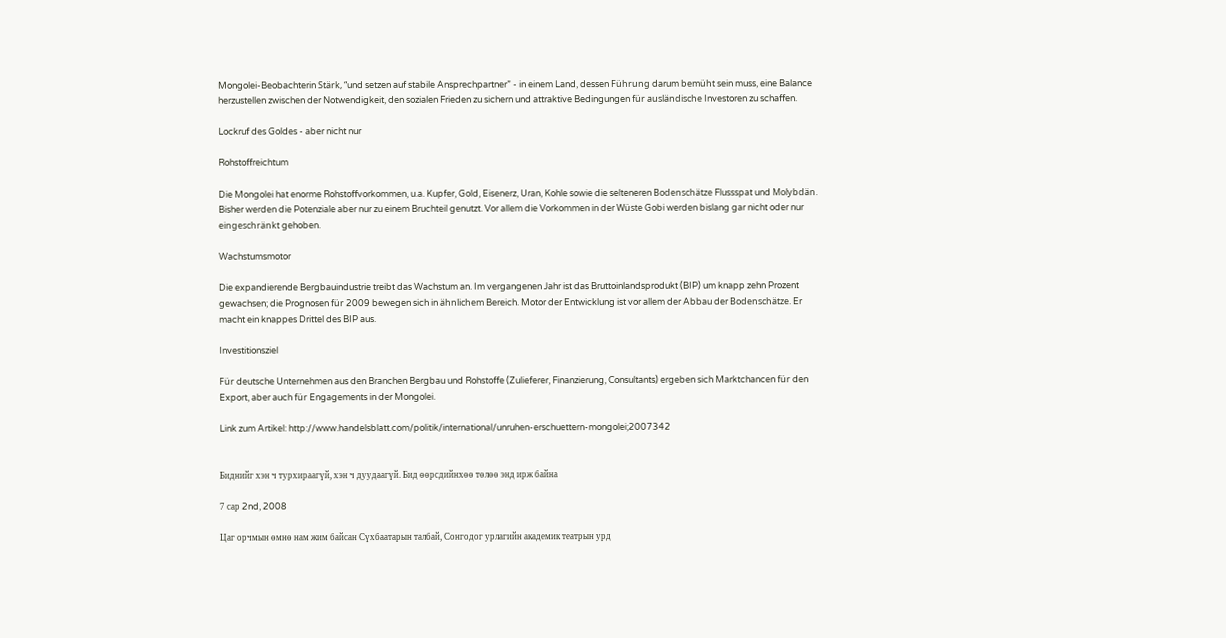Mongolei-Beobachterin Stärk, “und setzen auf stabile Ansprechpartner” - in einem Land, dessen Führung darum bemüht sein muss, eine Balance herzustellen zwischen der Notwendigkeit, den sozialen Frieden zu sichern und attraktive Bedingungen für ausländische Investoren zu schaffen.

Lockruf des Goldes - aber nicht nur

Rohstoffreichtum

Die Mongolei hat enorme Rohstoffvorkommen, u.a. Kupfer, Gold, Eisenerz, Uran, Kohle sowie die selteneren Bodenschätze Flussspat und Molybdän. Bisher werden die Potenziale aber nur zu einem Bruchteil genutzt. Vor allem die Vorkommen in der Wüste Gobi werden bislang gar nicht oder nur eingeschränkt gehoben.

Wachstumsmotor

Die expandierende Bergbauindustrie treibt das Wachstum an. Im vergangenen Jahr ist das Bruttoinlandsprodukt (BIP) um knapp zehn Prozent gewachsen; die Prognosen für 2009 bewegen sich in ähnlichem Bereich. Motor der Entwicklung ist vor allem der Abbau der Bodenschätze. Er macht ein knappes Drittel des BIP aus.

Investitionsziel

Für deutsche Unternehmen aus den Branchen Bergbau und Rohstoffe (Zulieferer, Finanzierung, Consultants) ergeben sich Marktchancen für den Export, aber auch für Engagements in der Mongolei.

Link zum Artikel: http://www.handelsblatt.com/politik/international/unruhen-erschuettern-mongolei;2007342


Биднийг хэн ч турхираагүй, хэн ч дуудаагүй. Бид өөрсдийнхөө төлөө энд ирж байна

7 сар 2nd, 2008

Цаг орчмын өмнө нам жим байсан Сүхбаатарын талбай, Сонгодог урлагийн академик театрын урд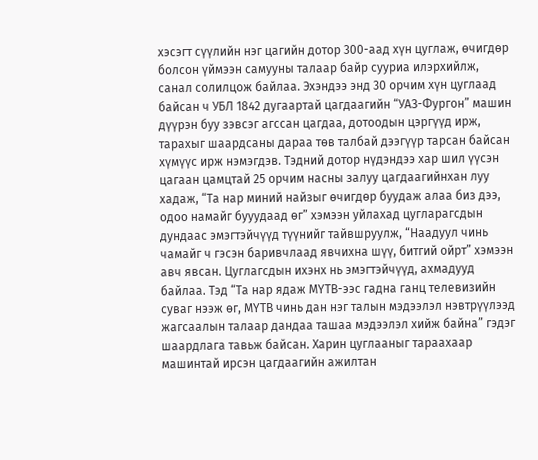хэсэгт сүүлийн нэг цагийн дотор 300-аад хүн цуглаж, өчигдөр болсон үймээн самууны талаар байр сууриа илэрхийлж, санал солилцож байлаа. Эхэндээ энд 30 орчим хүн цуглаад байсан ч УБЛ 1842 дугаартай цагдаагийн “УАЗ-Фургон” машин дүүрэн буу зэвсэг агссан цагдаа, дотоодын цэргүүд ирж, тарахыг шаардсаны дараа төв талбай дээгүүр тарсан байсан хүмүүс ирж нэмэгдэв. Тэдний дотор нүдэндээ хар шил үүсэн цагаан цамцтай 25 орчим насны залуу цагдаагийнхан луу хадаж, “Та нар миний найзыг өчигдөр буудаж алаа биз дээ, одоо намайг бууудаад өг” хэмээн уйлахад цугларагсдын дундаас эмэгтэйчүүд түүнийг тайвшруулж, “Наадуул чинь чамайг ч гэсэн баривчлаад явчихна шүү, битгий ойрт” хэмээн авч явсан. Цуглагсдын ихэнх нь эмэгтэйчүүд, ахмадууд байлаа. Тэд “Та нар ядаж МҮТВ-ээс гадна ганц телевизийн суваг нээж өг, МҮТВ чинь дан нэг талын мэдээлэл нэвтрүүлээд жагсаалын талаар дандаа ташаа мэдээлэл хийж байна” гэдэг шаардлага тавьж байсан. Харин цуглааныг тараахаар машинтай ирсэн цагдаагийн ажилтан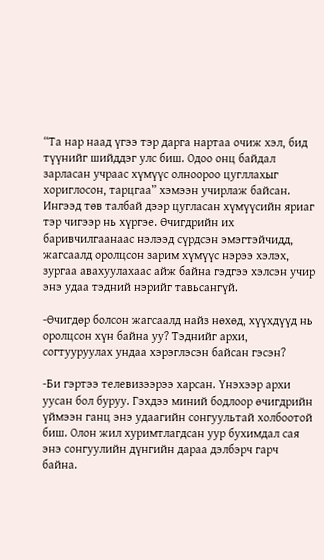“Та нар наад үгээ тэр дарга нартаа очиж хэл, бид түүнийг шийддэг улс биш. Одоо онц байдал зарласан учраас хүмүүс олноороо цугллахыг хориглосон, тарцгаа” хэмээн учирлаж байсан. Ингээд төв талбай дээр цугласан хүмүүсийн яриаг тэр чигээр нь хүргэе. Өчигдрийн их баривчилгаанаас нэлээд сүрдсэн эмэгтэйчидд, жагсаалд оролцсон зарим хүмүүс нэрээ хэлэх, зургаа авахуулахаас айж байна гэдгээ хэлсэн учир энэ удаа тэдний нэрийг тавьсангүй.

-Өчигдөр болсон жагсаалд найз нөхөд, хүүхдүүд нь оролцсон хүн байна уу? Тэднийг архи, согтууруулах ундаа хэрэглэсэн байсан гэсэн?

-Би гэртээ телевизээрээ харсан. Үнэхээр архи уусан бол буруу. Гэхдээ миний бодлоор өчигдрийн үймээн ганц энэ удаагийн сонгуультай холбоотой биш. Олон жил хуримтлагдсан уур бухимдал сая энэ сонгуулийн дүнгийн дараа дэлбэрч гарч байна.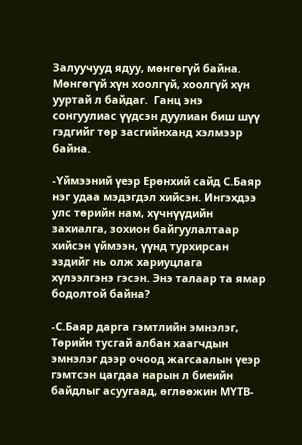Залуучууд ядуу, мөнгөгүй байна. Мөнгөгүй хүн хоолгүй, хоолгүй хүн ууртай л байдаг.  Ганц энэ сонгуулиас үүдсэн дуулиан биш шүү гэдгийг төр засгийнханд хэлмээр байна.

-Үймээний үеэр Ерөнхий сайд С.Баяр нэг удаа мэдэгдэл хийсэн. Ингэхдээ улс төрийн нам, хүчнүүдийн захиалга, зохион байгуулалтаар хийсэн үймээн, үүнд турхирсан эздийг нь олж хариуцлага хүлээлгэнэ гэсэн. Энэ талаар та ямар бодолтой байна?

-С.Баяр дарга гэмтлийн эмнэлэг, Төрийн тусгай албан хаагчдын эмнэлэг дээр очоод жагсаалын үеэр гэмтсэн цагдаа нарын л биеийн байдлыг асуугаад, өглөөжин МҮТВ-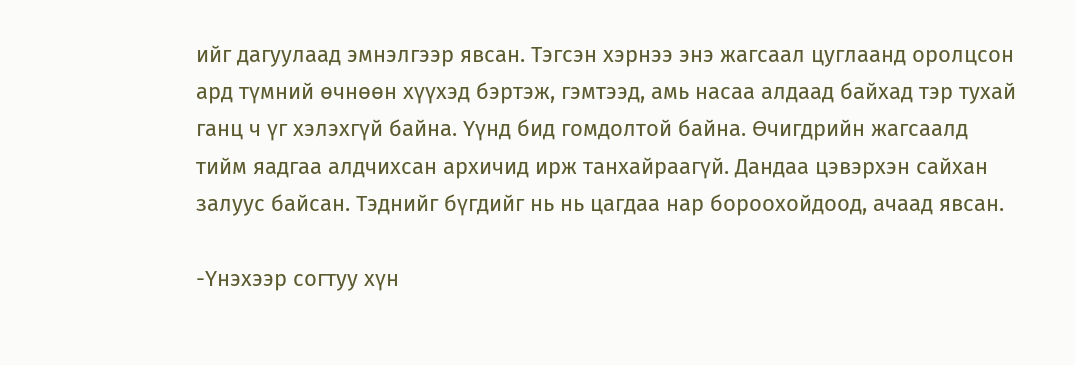ийг дагуулаад эмнэлгээр явсан. Тэгсэн хэрнээ энэ жагсаал цуглаанд оролцсoн ард түмний өчнөөн хүүхэд бэртэж, гэмтээд, амь насаа алдаад байхад тэр тухай ганц ч үг хэлэхгүй байна. Үүнд бид гомдолтой байна. Өчигдрийн жагсаалд тийм яадгаа алдчихсан архичид ирж танхайраагүй. Дандаа цэвэрхэн сайхан залуус байсан. Тэднийг бүгдийг нь нь цагдаа нар бороохойдоод, ачаад явсан.

-Үнэхээр согтуу хүн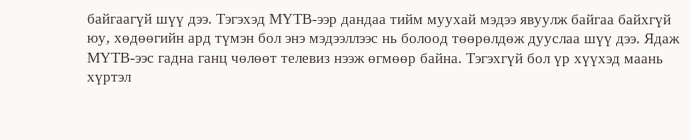байгаагүй шүү дээ. Тэгэхэд МҮТВ-ээр дандаа тийм муухай мэдээ явуулж байгаа байхгүй юу, хөдөөгийн ард түмэн бол энэ мэдээллээс нь болоод төөрөлдөж дууслаа шүү дээ. Ядаж МҮТВ-ээс гадна ганц чөлөөт телевиз нээж өгмөөр байна. Тэгэхгүй бол үр хүүхэд маань хүртэл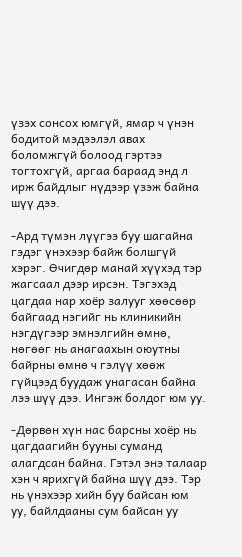үзэх сонсох юмгүй, ямар ч үнэн бодитой мэдээлэл авах боломжгүй болоод гэртээ тогтохгүй, аргаа бараад энд л ирж байдлыг нүдээр үзэж байна шүү дээ.

-Ард түмэн лүүгээ буу шагайна гэдэг үнэхээр байж болшгүй хэрэг. Өчигдөр манай хүүхэд тэр жагсаал дээр ирсэн. Тэгэхэд цагдаа нар хоёр залууг хөөсөөр байгаад нэгийг нь клиникийн нэгдүгээр эмнэлгийн өмнө, нөгөөг нь анагаахын оюутны байрны өмнө ч гэлүү хөөж гүйцээд буудаж унагасан байна лээ шүү дээ. Ингэж болдог юм уу.

-Дөрвөн хүн нас барсны хоёр нь цагдаагийн бууны суманд алагдсан байна. Гэтэл энэ талаар хэн ч ярихгүй байна шүү дээ. Тэр нь үнэхээр хийн буу байсан юм уу, байлдааны сум байсан уу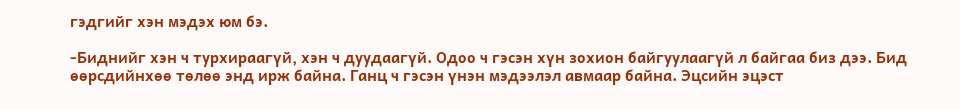гэдгийг хэн мэдэх юм бэ.

-Биднийг хэн ч турхираагүй, хэн ч дуудаагүй. Одоо ч гэсэн хүн зохион байгуулаагүй л байгаа биз дээ. Бид өөрсдийнхөө төлөө энд ирж байна. Ганц ч гэсэн үнэн мэдээлэл авмаар байна. Эцсийн эцэст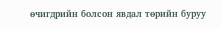өчигдрийн болсон явдал төрийн буруу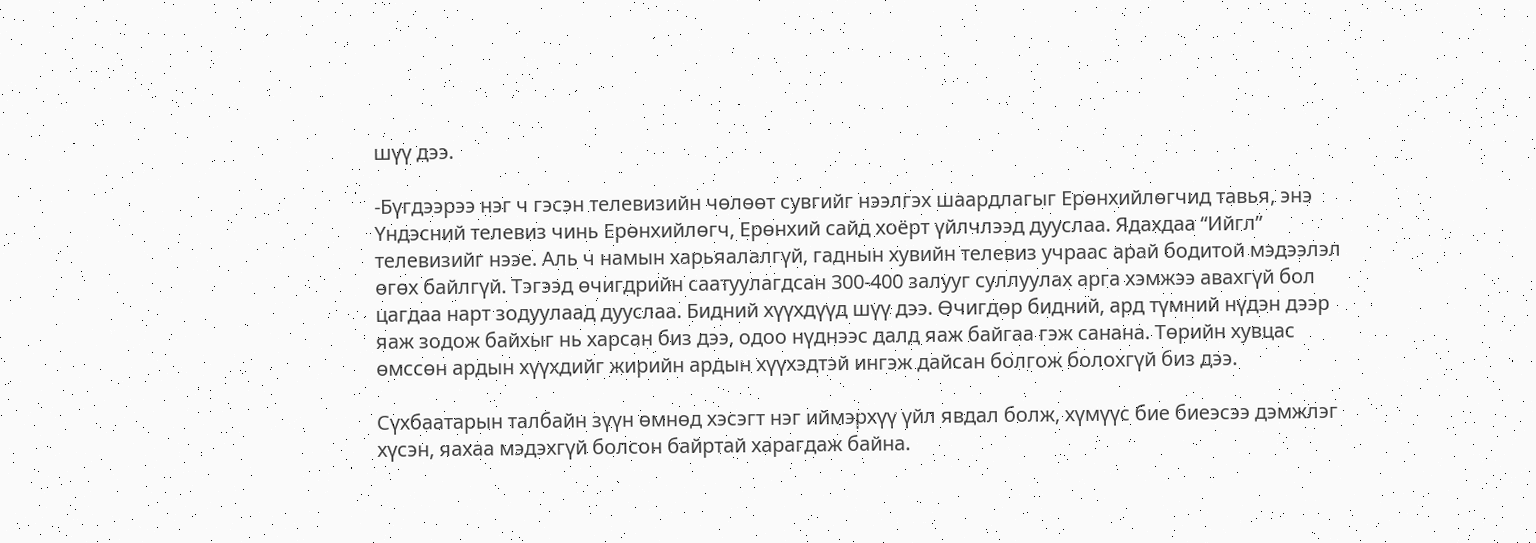шүү дээ.

-Бүгдээрээ нэг ч гэсэн телевизийн чөлөөт сувгийг нээлгэх шаардлагыг Ерөнхийлөгчид тавья, энэ Үндэсний телевиз чинь Ерөнхийлөгч, Ерөнхий сайд хоёрт үйлчлээд дууслаа. Ядахдаа “Ийгл” телевизийг нээе. Аль ч намын харьяалалгүй, гаднын хувийн телевиз учраас арай бодитой мэдээлэл өгөх байлгүй. Тэгээд өчигдрийн саатуулагдсан 300-400 залууг суллуулах арга хэмжээ авахгүй бол цагдаа нарт зодуулаад дууслаа. Бидний хүүхдүүд шүү дээ. Өчигдөр бидний, ард түмний нүдэн дээр яаж зодож байхыг нь харсан биз дээ, одоо нүднээс далд яаж байгаа гэж санана. Төрийн хувцас өмссөн ардын хүүхдийг жирийн ардын хүүхэдтэй ингэж дайсан болгож болохгүй биз дээ.

Сүхбаатарын талбайн зүүн өмнөд хэсэгт нэг иймэрхүү үйл явдал болж, хүмүүс бие биеэсээ дэмжлэг хүсэн, яахаа мэдэхгүй болсон байртай харагдаж байна.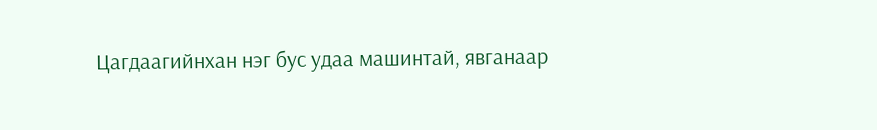Цагдаагийнхан нэг бус удаа машинтай, явганаар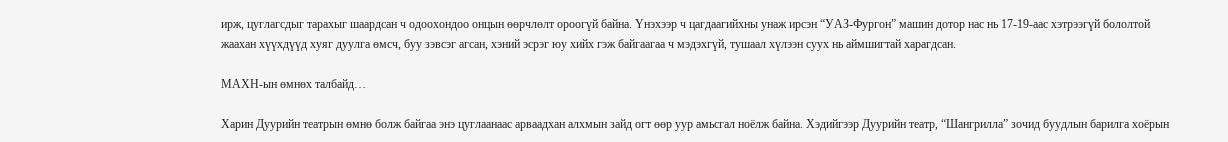ирж, цуглагсдыг тарахыг шаардсан ч одоохондоо онцын өөрчлөлт ороогүй байна. Үнэхээр ч цагдаагийхны унаж ирсэн “УАЗ-Фургон” машин дотор нас нь 17-19-аас хэтрээгүй бололтой жаахан хүүхдүүд хуяг дуулга өмсч, буу зэвсэг агсан, хэний эсрэг юу хийх гэж байгаагаа ч мэдэхгүй, тушаал хүлээн суух нь аймшигтай харагдсан.

МАХН-ын өмнөх талбайд…

Харин Дуурийн театрын өмнө болж байгаа энэ цуглаанаас арваадхан алхмын зайд огт өөр уур амьсгал ноёлж байна. Хэдийгээр Дуурийн театр, “Шангрилла” зочид буудлын барилга хоёрын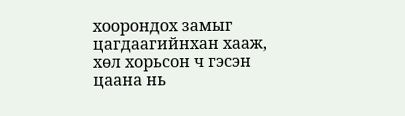хоорондох замыг цагдаагийнхан хааж, хөл хорьсон ч гэсэн цаана нь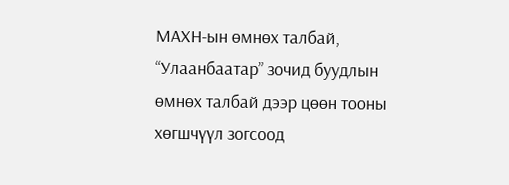МАХН-ын өмнөх талбай, “Улаанбаатар” зочид буудлын өмнөх талбай дээр цөөн тооны хөгшчүүл зогсоод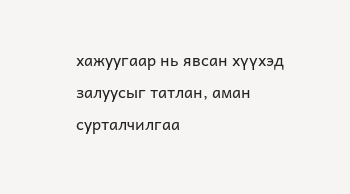хажуугаар нь явсан хүүхэд залуусыг татлан, аман сурталчилгаа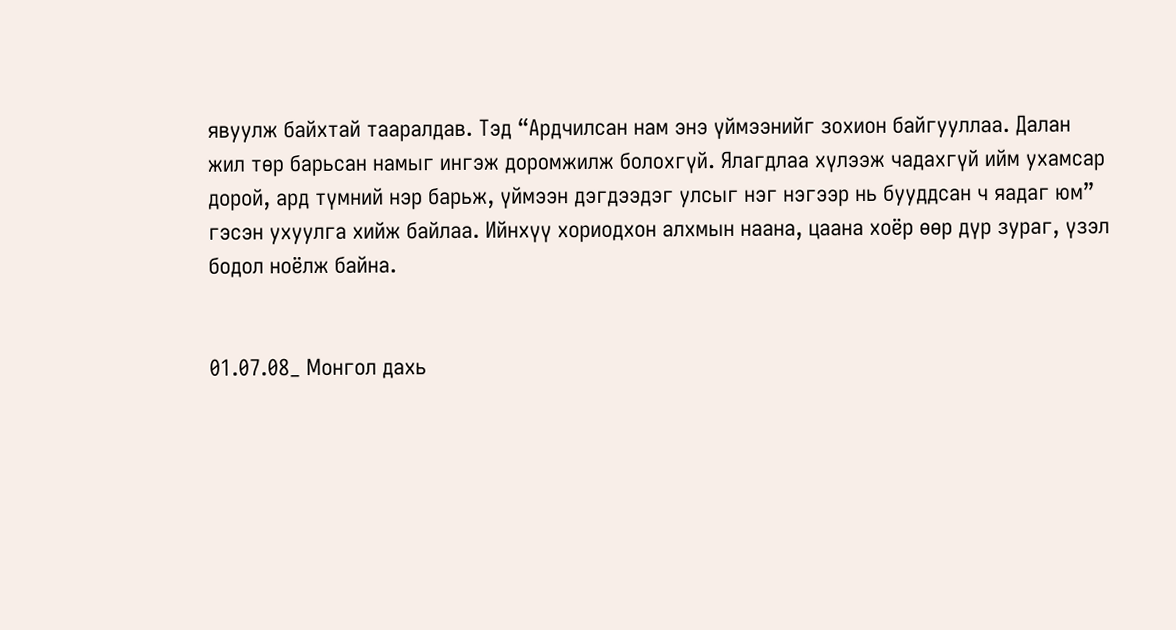явуулж байхтай тааралдав. Тэд “Ардчилсан нам энэ үймээнийг зохион байгууллаа. Далан жил төр барьсан намыг ингэж доромжилж болохгүй. Ялагдлаа хүлээж чадахгүй ийм ухамсар дорой, ард түмний нэр барьж, үймээн дэгдээдэг улсыг нэг нэгээр нь бууддсан ч яадаг юм” гэсэн ухуулга хийж байлаа. Ийнхүү хориодхон алхмын наана, цаана хоёр өөр дүр зураг, үзэл бодол ноёлж байна.


01.07.08_ Монгол дахь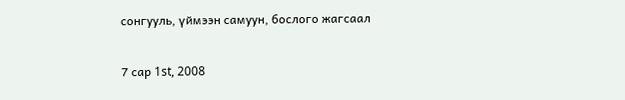сонгууль, үймээн самуун, бослого жагсаал

7 сар 1st, 2008